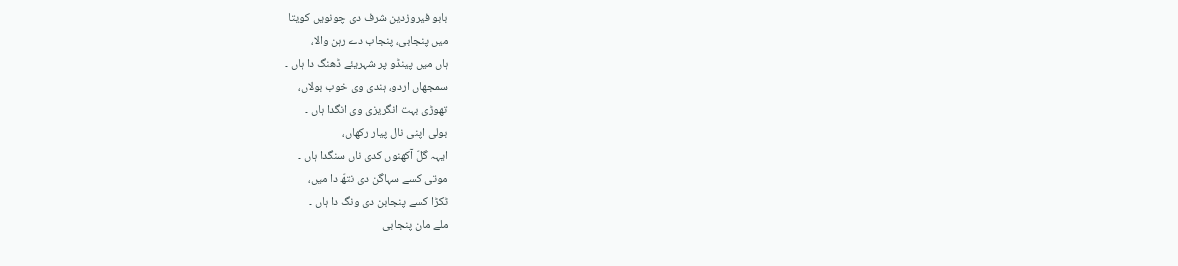بابو فیروزدین شرف دی چونویں کویتا
میں پنجابی، پنجاب دے رہن والا،
ہاں میں پینڈو پر شہریئے ڈھنگ دا ہاں ۔
سمجھاں اردو، ہندی وی خوب بولاں،
تھوڑی بہت انگریزی وی انگدا ہاں ۔
بولی اپنی نال پیار رکھاں،
ایہہ گلّ آکھنوں کدی ناں سنگدا ہاں ۔
موتی کسے سہاگن دی نتھّ دا میں،
ٹکڑا کسے پنجابن دی ونگ دا ہاں ۔
ملے مان پنجابی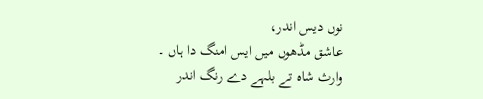نوں دیس اندر،
عاشق مڈھوں میں ایس امنگ دا ہاں ۔
وارث شاہ تے بلہے دے رنگ اندر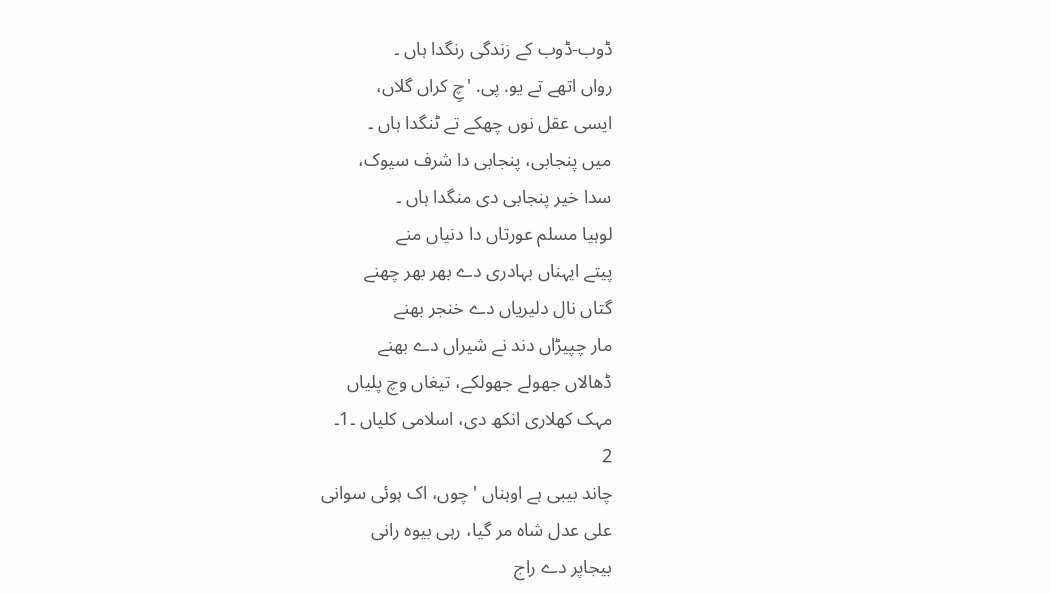ڈوب-ڈوب کے زندگی رنگدا ہاں ۔
رواں اتھے تے یو. پی. 'چِ کراں گلاں،
ایسی عقل نوں چھکے تے ٹنگدا ہاں ۔
میں پنجابی، پنجابی دا شرف سیوک،
سدا خیر پنجابی دی منگدا ہاں ۔
لوہیا مسلم عورتاں دا دنیاں منے
پیتے ایہناں بہادری دے بھر بھر چھنے
گتاں نال دلیریاں دے خنجر بھنے
مار چپیڑاں دند نے شیراں دے بھنے
ڈھالاں جھولے جھولکے، تیغاں وچ پلیاں
مہک کھلاری انکھ دی، اسلامی کلیاں ۔1۔
2
چاند بیبی ہے اوہناں 'چوں، اک ہوئی سوانی
علی عدل شاہ مر گیا، رہی بیوہ رانی
بیجاپر دے راج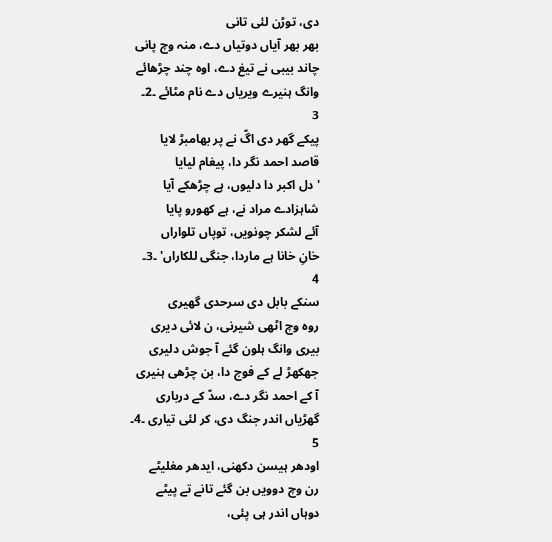دی، توڑن لئی تانی
بھر بھر آیاں دوتیاں دے، منہ وچ پانی
چاند بیبی نے تیغ دے، اوہ چند چڑھائے
وانگ ہنیرے ویریاں دے نام مٹائے ۔2۔
3
پیکے گھر دی اگّ نے پر بھامبڑ لایا
قاصد احمد نگر دا، پیغام لیایا
'دل اکبر دا دلیوں، ہے چڑھکے آیا
شاہزادے مراد نے، ہے کھورو پایا
آئے لشکر چونویں، توپاں تلواراں
خانِ خانا ہے ماردا، جنگی للکاراں' ۔3۔
4
سنکے بابل دی سرحدی گھیری
روہ وچ اٹھی شیرنی، ن لائی دیری
بیری وانگ ہلون گئے آ جوش دلیری
جھکھڑ لے کے فوج دا، بن چڑھی ہنیری
آ کے احمد نگر دے، سدّ کے درباری
گھڑیاں اندر جنگ دی، کر لئی تیاری ۔4۔
5
اودھر ہیسن دکھنی، ایدھر مغلیٹے
رن وچ دوویں بن گئے تانے تے پیٹے
دوہاں اندر ہی پئی،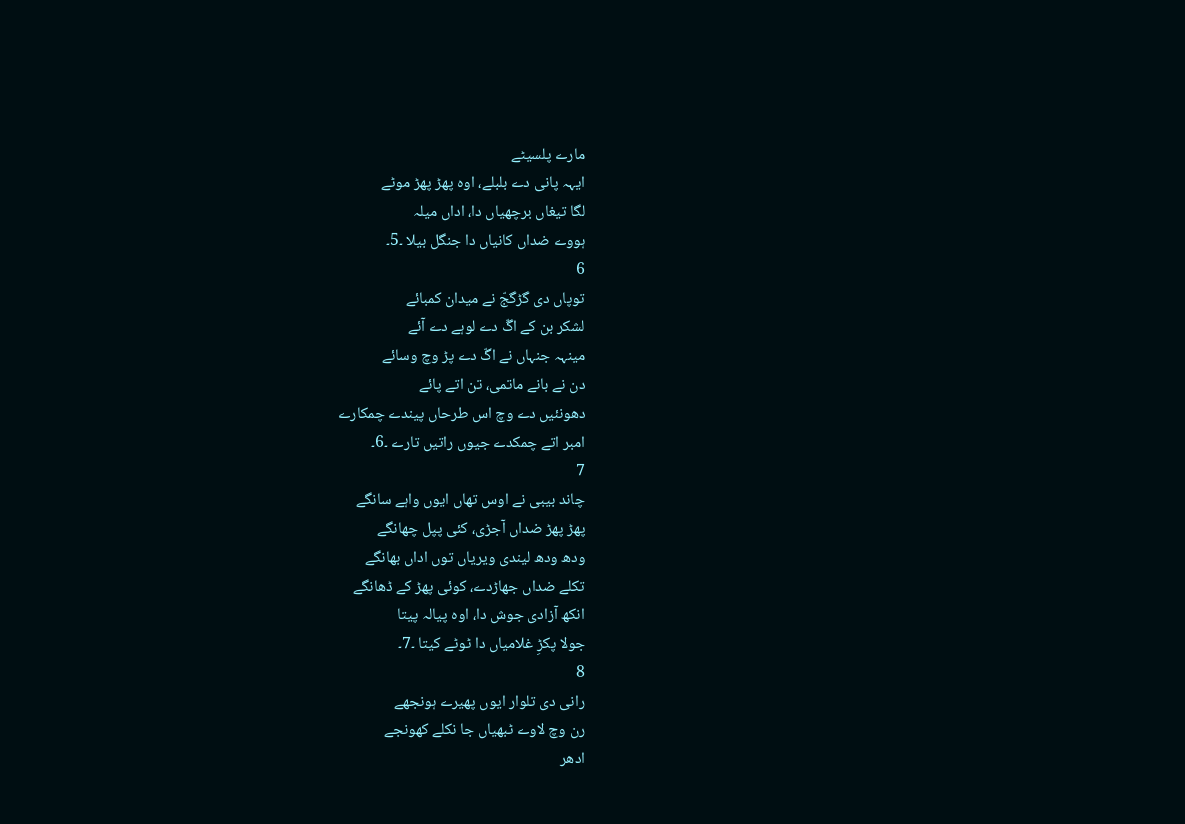مارے پلسیٹے
ایہہ پانی دے بلبلے، اوہ پھڑ پھڑ موٹے
لگا تیغاں برچھیاں دا، اداں میلہ
ہووے ضداں کانیاں دا جنگل بیلا ۔5۔
6
توپاں دی گڑگجّ نے میدان کمبائے
لشکر بن کے اگّ دے لوہے دے آئے
مینہہ جنہاں نے اگّ دے پڑ وچ وسائے
دن نے بانے ماتمی، تن اتے پائے
دھونئیں دے وچ اس طرحاں پیندے چمکارے
امبر اتے چمکدے جیوں راتیں تارے ۔6۔
7
چاند بیبی نے اوس تھاں ایوں واہے سانگے
پھڑ پھڑ ضداں آجڑی، کئی پپل چھانگے
ودھ ودھ لیندی ویریاں توں اداں بھانگے
تکلے ضداں جھاڑدے، کوئی پھڑ کے ڈھانگے
انکھ آزادی جوش دا، اوہ پیالہ پیتا
جولا پکڑِ غلامیاں دا ٹوٹے کیتا ۔7۔
8
رانی دی تلوار ایوں پھیرے ہونجھے
رن وچ لاوے ٹبھیاں جا نکلے کھونجے
ادھر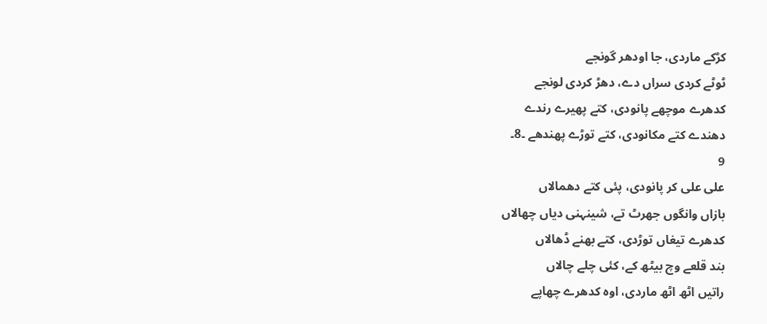کڑکے ماردی، جا اودھر گونجے
ٹوٹے کردی سراں دے، دھڑ کردی لونجے
کدھرے موچھے پانودی، کتے پھیرے رندے
دھندے کتے مکانودی، کتے توڑے پھندھے ۔8۔
9
علی علی کر پانودی، پئی کتے دھمالاں
بازاں وانگوں جھرٹ تے، شینہنی دیاں چھالاں
کدھرے تیغاں توڑدی، کتے بھنے ڈھالاں
بند قلعے وچ بیٹھ کے، کئی چلے چالاں
راتیں اٹھ اٹھ ماردی، اوہ کدھرے چھاپے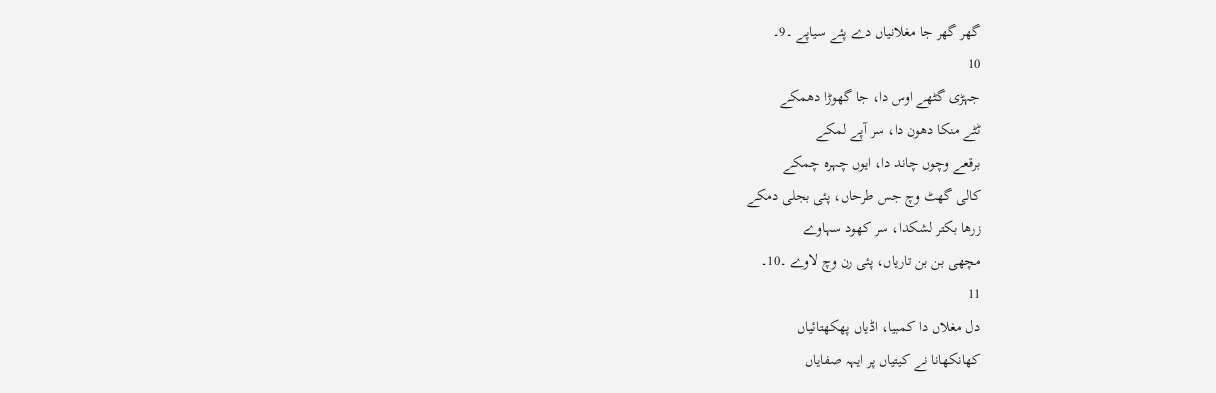گھر گھر جا مغلانیاں دے پئے سیاپے ۔9۔
10
جہڑی گٹھے اوس دا، جا گھوڑا دھمکے
ٹٹے منکا دھون دا، سر آپے لمکے
برقعے وچوں چاند دا، ایوں چہرہ چمکے
کالی گھٹ وچ جس طرحاں، پئی بجلی دمکے
زرھا بکتر لشکدا، سر کھود سہاوے
مچھی بن بن تاریاں، پئی رن وچ لاوے ۔10۔
11
دل مغلاں دا کمبیا، اڈیاں پھکھتائیاں
کھانکھانا نے کیتیاں پر ایہہ صفایاں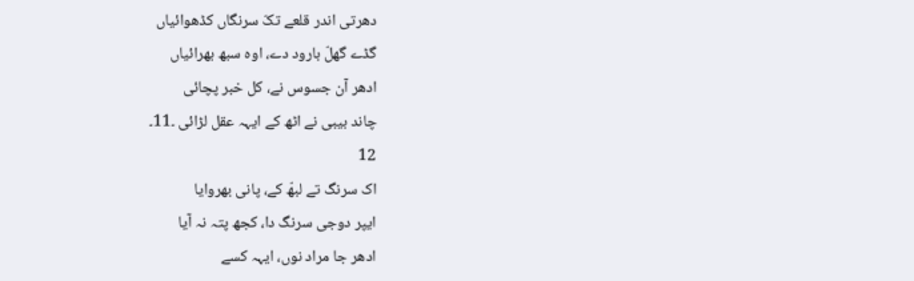دھرتی اندر قلعے تکّ سرنگاں کڈھوائیاں
گڈے گھلّ بارود دے، اوہ سبھ بھرائیاں
ادھر آن جسوس نے، کل خبر پچائی
چاند بیبی نے اٹھ کے ایہہ عقل لڑائی ۔11۔
12
اک سرنگ تے لبھّ کے، پانی بھروایا
ایپر دوجی سرنگ دا، کجھ پتہ نہ آیا
ادھر جا مراد نوں، ایہہ کسے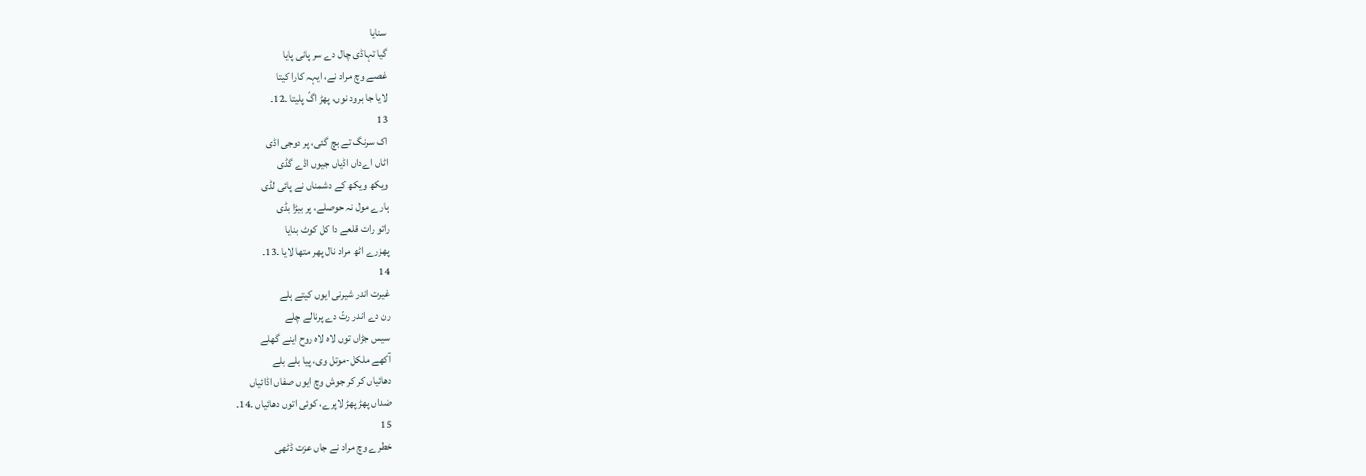سنایا
گیا تہاڈی چال دے سر پانی پایا
غصے وچ مراد نے، ایہہ کارا کیتا
لایا جا برود نوں، پھڑ اگّ پلیتا ۔12۔
13
اک سرنگ تے بچ گئی، پر دوجی اڈی
اٹاں اےداں اڈیاں جیوں اڈے گڈی
ویکھ ویکھ کے دشمناں نے پائی لڈی
ہارے مول نہ حوصلے، پر بیڑا بڈی
راتو رات قلعے دا کل کوٹ بنایا
پھزرے اٹھ مراد نال پھر متھا لایا ۔13۔
14
غیرت اندر شیرنی ایوں کیتے ہلے
رن دے اندر رتّ دے پرنالے چلے
سیس جڑاں توں لاہ لاہ روح اینے گھلے
آکھے ملکل-موتل وی، پیا بلے بلے
دھائیاں کر کر جوش وچ ایوں صفاں اڈائیاں
ضداں پھڑ پھڑ لاپرے، کوئی اتوں دھائیاں ۔14۔
15
خطرے وچ مراد نے جاں عزت ڈٹھی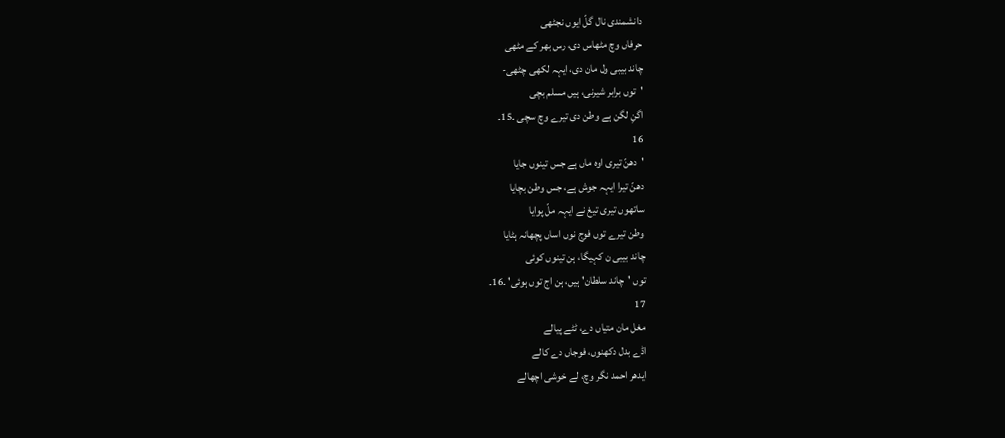دانشمندی نال گلّ ایوں نجٹھی
حرفاں وچ مٹھاس دی، رس بھر کے مٹھی
چاند بیبی ول مان دی، ایہہ لکھی چٹھی-
'توں برابر شیرنی، ہیں مسلم بچی
اگنِ لگن ہے وطن دی تیرے وچ سچی ۔15۔
16
'دھنّ تیری اوہ ماں ہے جس تینوں جایا
دھنّ تیرا ایہہ جوش ہے، جس وطن بچایا
ساتھوں تیری تیغ نے ایہہ ملّ پوایا
وطن تیرے توں فوج نوں اساں پچھانہ ہٹایا
چاند بیبی ن کہیگا، ہن تینوں کوئی
توں 'چاند سلطان' ہیں، ہن اج توں ہوئی' ۔16۔
17
مغل مان متیاں دے، ٹٹے پیالے
اڈے بدل دکھنوں، فوجاں دے کالے
ایدھر احمد نگر وچ، لے خوشی اچھالے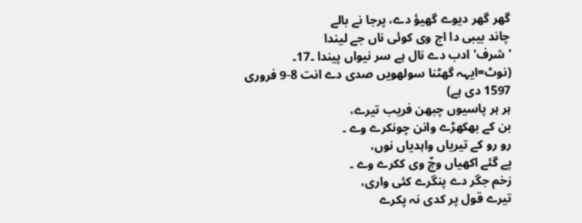گھر گھر دیوے گھیؤ دے، پرجا نے بالے
چاند بیبی دا اج وی کوئی ناں جے لیندا
'شرف' ادب دے نال ہے سر نیواں پیندا ۔17۔
(نوٹ=ایہہ گھٹنا سولھویں صدی دے انت 8-9 فروری
1597 دی ہے)
ہر ہر پاسیوں چبھن فریب تیرے،
بن کے بھکھڑے وانن چونکرے وے ۔
رو رو کے تیریاں واہدیاں نوں،
پے گئے اکھیاں وچّ وی ککرے وے ۔
زخم جگر دے پنگرے کئی واری،
تیرے قول پر کدی نہ پکرے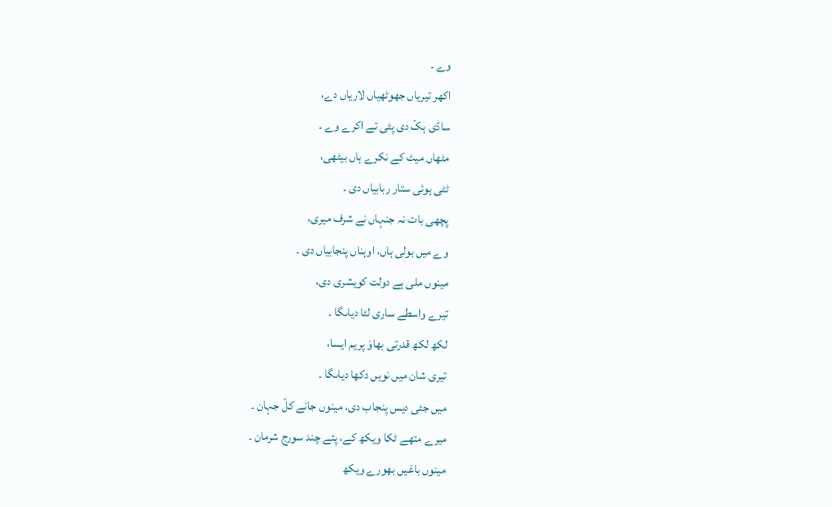وے ۔
اکھر تیریاں جھوٹھیاں لاریاں دے،
ساڈی ہکّ دی پٹی تے اکرے وے ۔
مٹھاں میٹ کے نکرے ہاں بیٹھی،
ٹٹی ہوئی ستار ربابیاں دی ۔
پچھی بات نہ جنہاں نے شرف میری،
وے میں بولی ہاں، اوہناں پنجابیاں دی ۔
مینوں ملی ہے دولت کویشری دی،
تیرے واسطے ساری لٹا دیاںگا ۔
لکھ لکھ قدرتی بھاوَ پریم ایسا،
تیری شان میں نویں دکھا دیاںگا ۔
میں جٹی دیس پنجاب دی، مینوں جانے کلّ جہان ۔
میرے متھے ٹکا ویکھ کے، پئے چند سورج شرمان ۔
مینوں باغیں بھورے ویکھ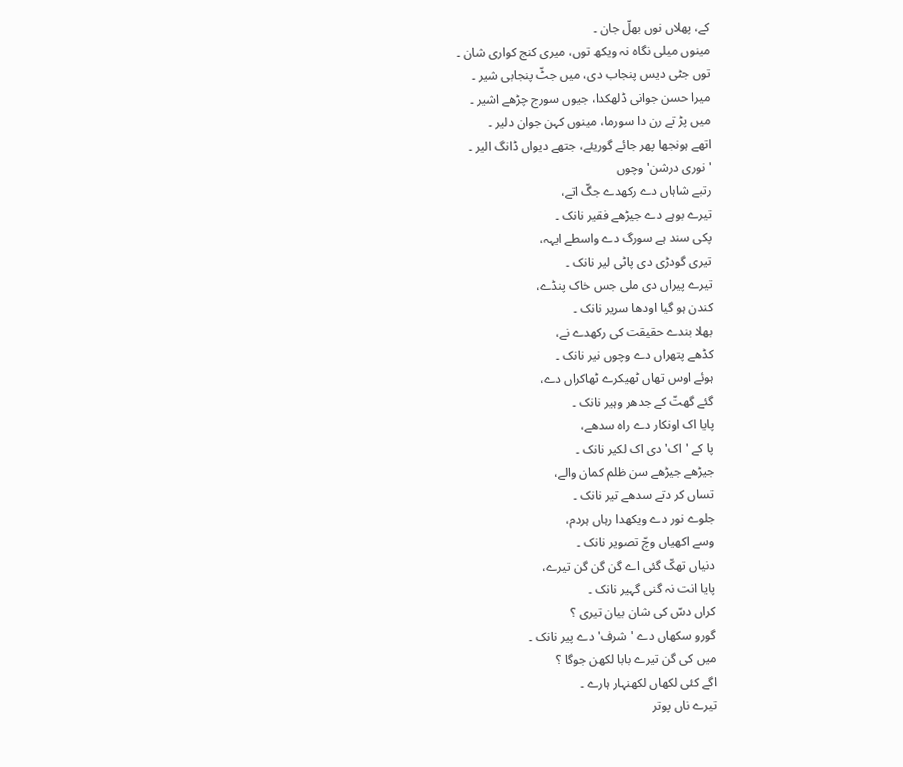کے، پھلاں نوں بھلّ جان ۔
مینوں میلی نگاہ نہ ویکھ توں، میری کنج کواری شان ۔
توں جٹی دیس پنجاب دی، میں جٹّ پنجابی شیر ۔
میرا حسن جوانی ڈلھکدا، جیوں سورج چڑھے اشیر ۔
میں پڑ تے رن دا سورما، مینوں کہن جوان دلیر ۔
اتھے ہونجھا پھر جائے گوریئے، جتھے دیواں ڈانگ الیر ۔
'نوری درشن' وچوں
رتبے شاہاں دے رکھدے جگّ اتے،
تیرے بوہے دے جیڑھے فقیر نانک ۔
پکی سند ہے سورگ دے واسطے ایہہ،
تیری گودڑی دی پاٹی لیر نانک ۔
تیرے پیراں دی ملی جس خاک پنڈے،
کندن ہو گیا اودھا سریر نانک ۔
بھلا بندے حقیقت کی رکھدے نے،
کڈھے پتھراں دے وچوں نیر نانک ۔
ہوئے اوس تھاں ٹھیکرے ٹھاکراں دے،
گئے گھتّ کے جدھر وہیر نانک ۔
پایا اک اونکار دے راہ سدھے،
پا کے 'اک' دی اک لکیر نانک ۔
جیڑھے جیڑھے سن ظلم کمان والے،
تساں کر دتے سدھے تیر نانک ۔
جلوے نور دے ویکھدا رہاں ہردم،
وسے اکھیاں وچّ تصویر نانک ۔
دنیاں تھکّ گئی اے گن گن گن تیرے،
پایا انت نہ گنی گہیر نانک ۔
کراں دسّ کی شان بیان تیری ؟
گورو سکھاں دے 'شرف' دے پیر نانک ۔
میں کی گن تیرے بابا لکھن جوگا ؟
اگے کئی لکھاں لکھنہار ہارے ۔
تیرے ناں پوتر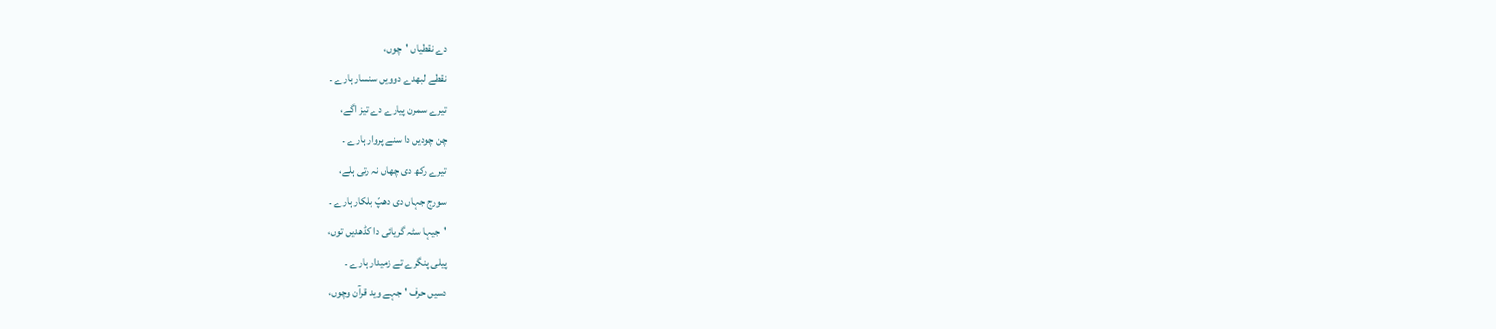دے نقطیاں 'چوں،
نقطے لبھدے دوویں سنسار ہارے ۔
تیرے سمرن پیارے دے تیز اگے،
چن چودیں دا سنے پروار ہارے ۔
تیرے رکھ دی چھاں نہ رتی ہلے،
سورج جہاں دی دھپّ بلکار ہارے ۔
'جیہا سٹہ گریائی دا کڈھدیں توں،
پیلی پنگرے تے زمیدار ہارے ۔
دسیں حرف 'جہے وید قرآن وچوں،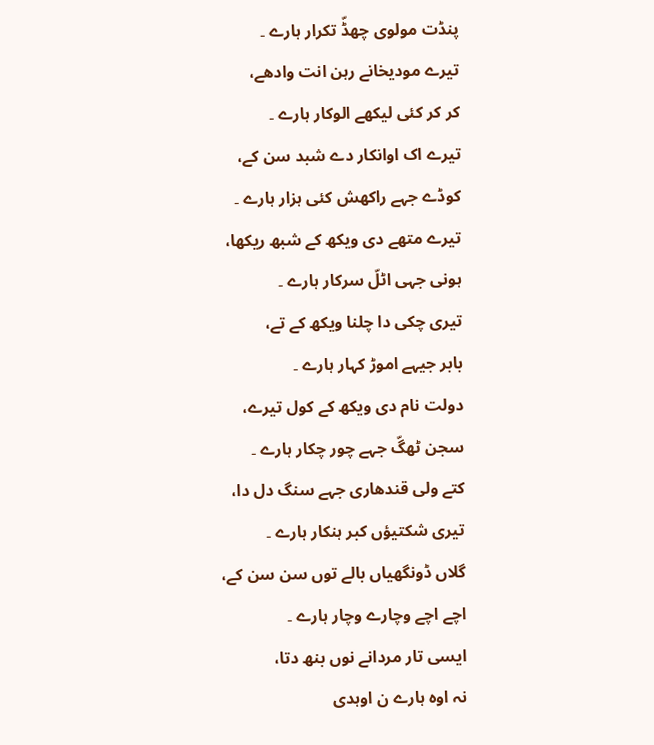پنڈت مولوی چھڈّ تکرار ہارے ۔
تیرے مودیخانے رہن انت وادھے،
کر کر کئی لیکھے الوکار ہارے ۔
تیرے اک اوانکار دے شبد سن کے،
کوڈے جہے راکھش کئی ہزار ہارے ۔
تیرے متھے دی ویکھ کے شبھ ریکھا،
ہونی جہی اٹلّ سرکار ہارے ۔
تیری چکی دا چلنا ویکھ کے تے،
بابر جیہے اموڑ کہار ہارے ۔
دولت نام دی ویکھ کے کول تیرے،
سجن ٹھگّ جہے چور چکار ہارے ۔
کتے ولی قندھاری جہے سنگ دل دا،
تیری شکتیؤں کبر ہنکار ہارے ۔
گلاں ڈونگھیاں بالے توں سن سن کے،
اچے اچے وچارے وچار ہارے ۔
ایسی تار مردانے نوں بنھ دتا،
نہ اوہ ہارے ن اوہدی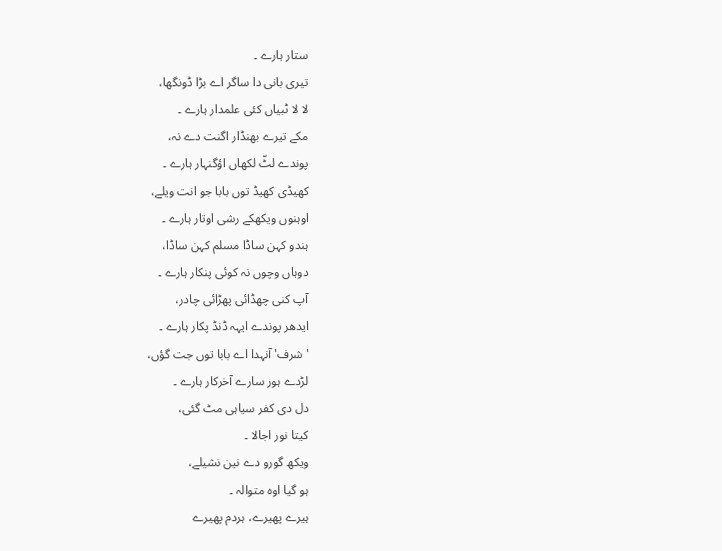ستار ہارے ۔
تیری بانی دا ساگر اے بڑا ڈونگھا،
لا لا ٹبیاں کئی علمدار ہارے ۔
مکے تیرے بھنڈار اگنت دے نہ،
پوندے لٹّ لکھاں اؤگنہار ہارے ۔
کھیڈی کھیڈ توں بابا جو انت ویلے،
اوہنوں ویکھکے رشی اوتار ہارے ۔
ہندو کہن ساڈا مسلم کہن ساڈا،
دوہاں وچوں نہ کوئی پنکار ہارے ۔
آپ کنی چھڈائی پھڑائی چادر،
ایدھر پوندے ایہہ ڈنڈ پکار ہارے ۔
'شرف' آنہدا اے بابا توں جت گؤں،
لڑدے ہور سارے آخرکار ہارے ۔
دل دی کفر سیاہی مٹ گئی،
کیتا نور اجالا ۔
ویکھ گورو دے نین نشیلے،
ہو گیا اوہ متوالہ ۔
ہیرے پھیرے، ہردم پھیرے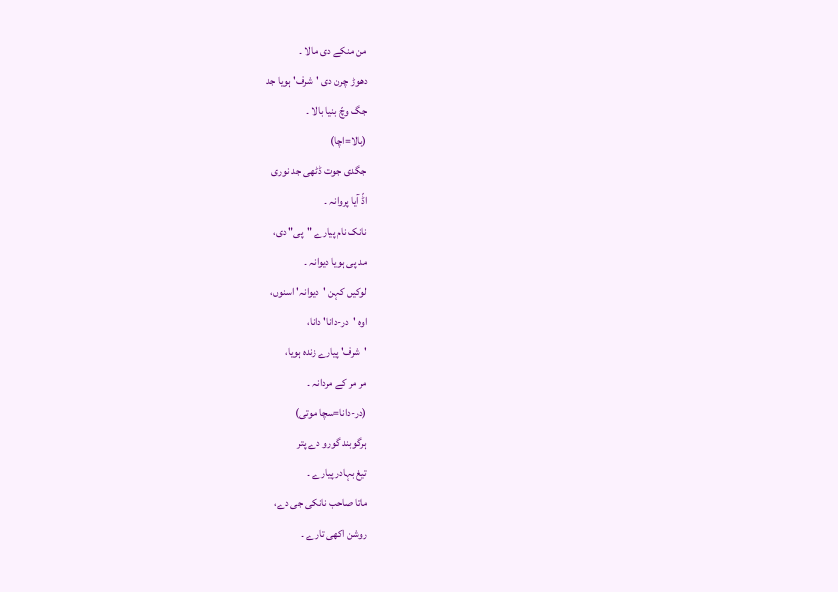من منکے دی مالا ۔
دھوڑ چرن دی 'شرف' ہویا جد
جگ وچّ بنیا بالا ۔
(بالا=اچا)
جگدی جوت ڈٹھی جد نوری
اڈّ آیا پروانہ ۔
نانک نام پیارے "پی" دی،
مد پی ہویا دیوانہ ۔
لوکیں کہن 'دیوانہ' اسنوں،
اوہ 'در-دانا' دانا،
'شرف' پیارے زندہ ہویا،
مر مر کے مردانہ ۔
(در-دانا=سچا موتی)
ہرگوبند گورو دے پتر
تیغ بہادر پیارے ۔
ماتا صاحب نانکی جی دے،
روشن اکھی تارے ۔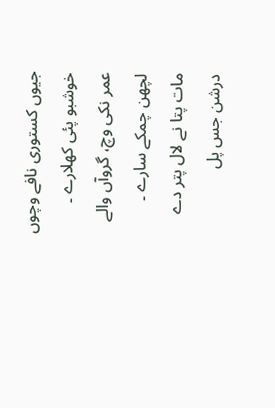جیوں کستوری نافے وچوں
خوشبو پئی کھلارے ۔
عمر نکی وچ، گروآں والے
لچھن چمکے سارے ۔
مات پتا نے لال پتر دے
درشن جس پل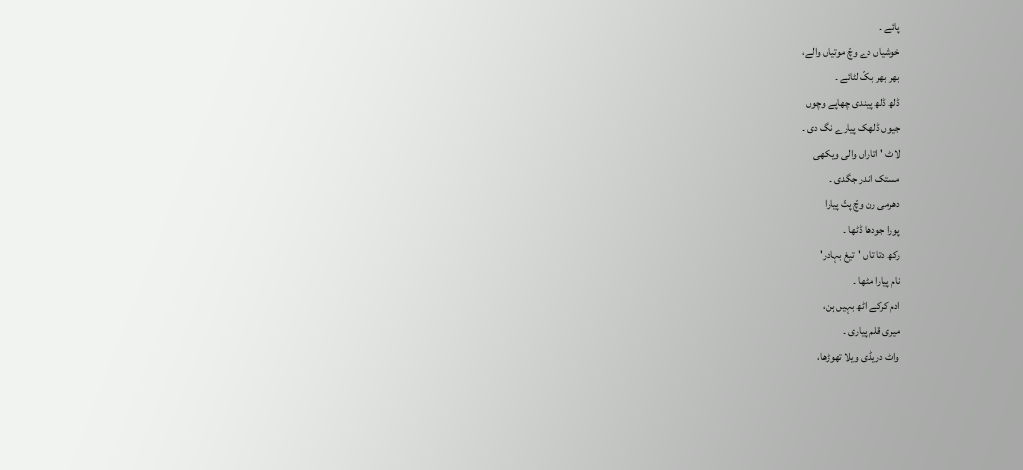پائے ۔
خوشیاں دے وچّ موتیاں والے،
بھر بھر بکّ لٹائے ۔
ڈلھ ڈلھ پیندی چھاپے وچوں
جیوں ڈلھک پیارے نگ دی ۔
لاٹ 'اتاراں والی ویکھی
مستک اندر جگدی ۔
دھرمی رن وچّ پتّ پیارا
پورا جودھا ڈٹھا ۔
رکھ دتا تاں 'تیغ بہادر'
نام پیارا مٹھا ۔
ادم کرکے اٹھ بہیں ہن،
میری قلم پیاری ۔
واٹ دریڈی ویلا تھوڑھا،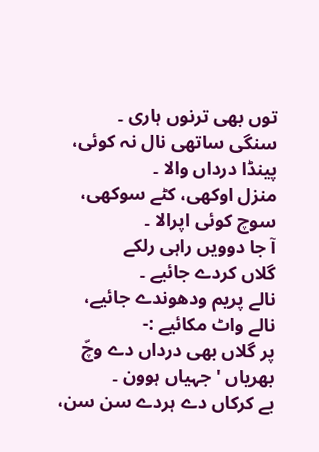توں بھی ترنوں ہاری ۔
سنگی ساتھی نال نہ کوئی،
پینڈا درداں والا ۔
منزل اوکھی، کٹے سوکھی،
سوچ کوئی اپرالا ۔
آ جا دوویں راہی رلکے
گلاں کردے جائیے ۔
نالے پریم ودھوندے جائیے،
نالے واٹ مکائیے :-
پر گلاں بھی درداں دے وچّ
بھریاں 'جہیاں ہوون ۔
بے کرکاں دے ہردے سن سن،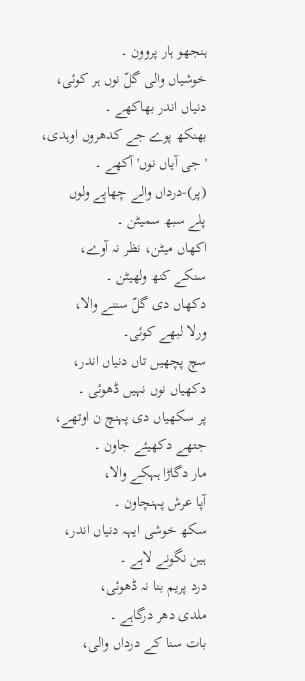ہنجھو ہار پروون ۔
خوشیاں والی گلّ نوں ہر کوئی،
دنیاں اندر بھاکھے ۔
بھنکھ پوے جے کدھروں اوہدی،
'جی آیاں نوں' آکھے ۔
(پر)-درداں والے چھاپے ولوں
پلے سبھ سمیٹن ۔
اکھاں میٹن، نظر نہ آوے،
سنکے کنھ ولھیٹن ۔
دکھاں دی گلّ سننے والا،
ورلا لبھے کوئی۔
سچ پچھیں تاں دنیاں اندر،
دکھیاں نوں نہیں ڈھوئی ۔
پر سکھیاں دی پہنچ ن اوتھے،
جتھے دکھیئے جاون ۔
مار دگاڑا ہہکے والا،
آپا عرش پہنچاون ۔
سکھ خوشی ایہہ دنیاں اندر،
ہین نگونے لاہے ۔
درد پریم بنا نہ ڈھوئی،
ملدی دھر درگاہے ۔
بات سنا کے درداں والی،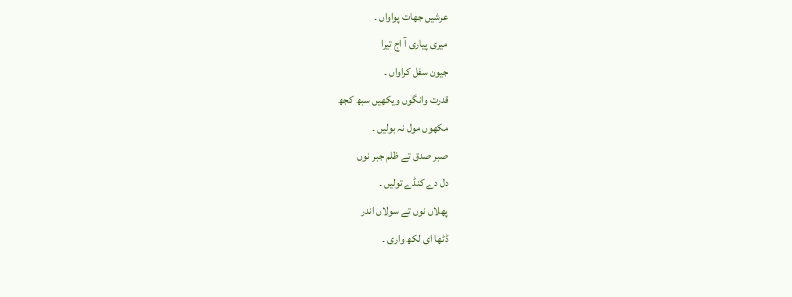عرشیں جھات پواواں ۔
میری پیاری آ اج تیرا
جیون سفل کراواں ۔
قدرت وانگوں ویکھیں سبھ کجھ
مکھوں مول نہ بولیں ۔
صبر صدق تے ظلم جبر نوں
دل دے کنڈے تولیں ۔
پھلاں نوں تے سولاں اندر
ڈٹھا ای لکھ واری ۔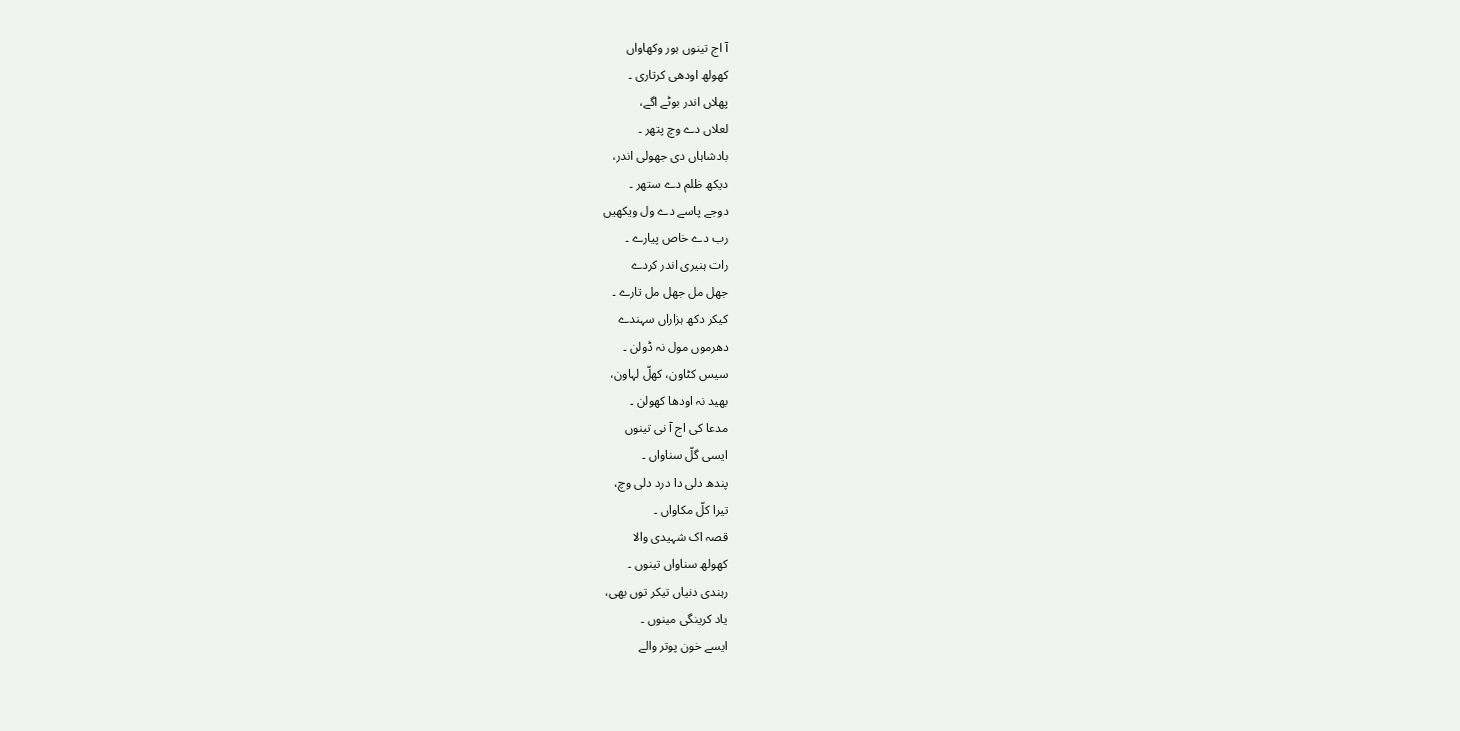آ اج تینوں ہور وکھاواں
کھولھ اودھی کرتاری ۔
پھلاں اندر بوٹے اگے،
لعلاں دے وچ پتھر ۔
بادشاہاں دی جھولی اندر،
دیکھ ظلم دے ستھر ۔
دوجے پاسے دے ول ویکھیں
رب دے خاص پیارے ۔
رات ہنیری اندر کردے
جھل مل جھل مل تارے ۔
کیکر دکھ ہزاراں سہندے
دھرموں مول نہ ڈولن ۔
سیس کٹاون، کھلّ لہاون،
بھید نہ اودھا کھولن ۔
مدعا کی اج آ نی تینوں
ایسی گلّ سناواں ۔
پندھ دلی دا درد دلی وچ،
تیرا کلّ مکاواں ۔
قصہ اک شہیدی والا
کھولھ سناواں تینوں ۔
رہندی دنیاں تیکر توں بھی،
یاد کرینگی مینوں ۔
ایسے خون پوتر والے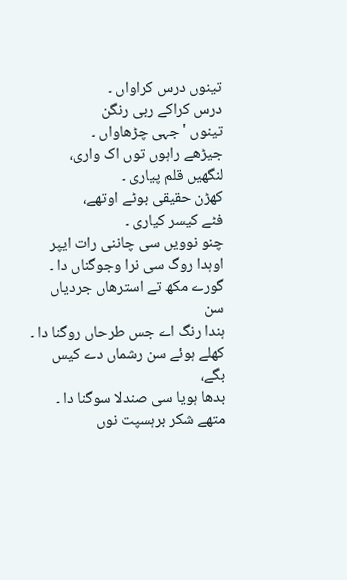تینوں درس کراواں ۔
درس کراکے ربی رنگن
تینوں 'جہی چڑھاواں ۔
جیڑھے راہوں توں اک واری،
لنگھیں قلم پیاری ۔
کھڑن حقیقی بوٹے اوتھے،
فٹے کیسر کیاری ۔
چنو نوویں سی چاننی رات ایپر
اوہدا روگ سی نرا وجوگناں دا ۔
گورے مکھ تے استرھاں جردیاں سن
ہندا رنگ اے جس طرحاں روگنا دا ۔
کھلے ہوئے سن رشماں دے کیس بگے،
بدھا ہویا سی صندلا سوگنا دا ۔
متھے شکر برہسپت نوں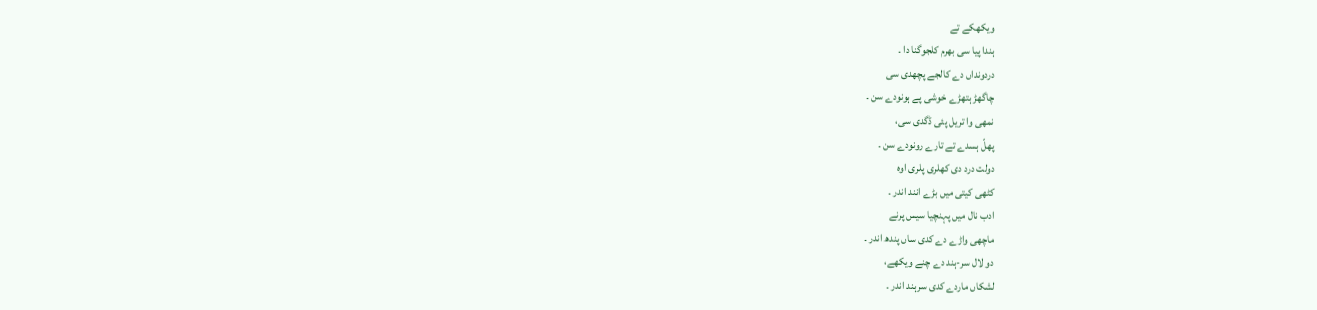ویکھکے تے
ہندا پیا سی بھرم کلجوگنا دا ۔
دردونداں دے کالجے پچھدی سی
چاگھڑ ہتھڑے خوشی پے ہونودے سن ۔
نمھی وا تریل پئی ڈگدی سی،
پھلّ ہسدے تے تارے رونودے سن ۔
دولت درد دی کھلری پلری اوہ
کٹھی کیتی میں بڑے انند اندر ۔
ادب نال میں پہنچیا سیس پرنے
ماچھی واڑے دے کدی ساں پندھ اندر ۔
دو لال سر-ہند دے چنے ویکھے،
لشکاں ماردے کدی سرہند اندر ۔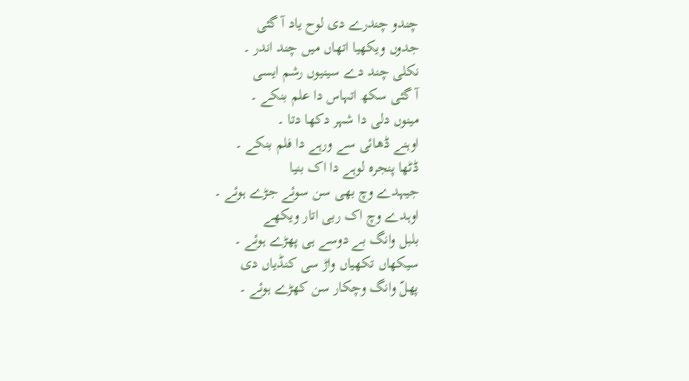چندو چندرے دی لوح یاد آ گئی
جدوں ویکھیا اتھاں میں چند اندر ۔
نکلی چند دے سینیوں رشم ایسی
آ گئی سکھ اتہاس دا علم بنکے ۔
مینوں دلی دا شہر دکھا دتا ۔
اوہنے ڈھائی سے ورہے دا فلم بنکے ۔
ڈٹھا پنجرہ لوہے دا اک بنیا
جیہدے وچ بھی سن سوئے جڑے ہوئے ۔
اوہدے وچ اک ربی اتار ویکھے
بلبل وانگ بے دوسے ہی پھڑے ہوئے ۔
سیکھاں تکھیاں واڑ سی کنڈیاں دی
پھلّ وانگ وچکار سن کھڑے ہوئے ۔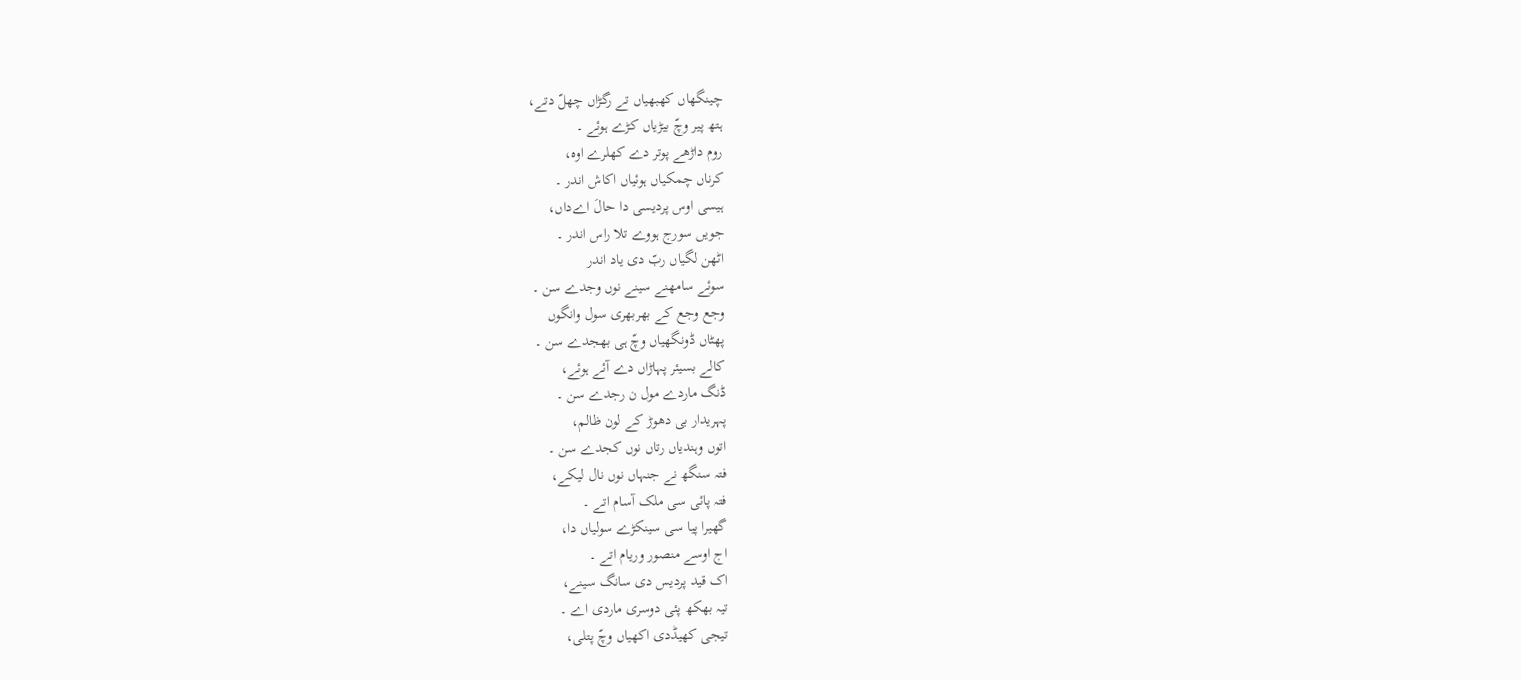چینگھاں کھبھیاں تے رگڑاں چھلّ دتے،
ہتھ پیر وچّ بیڑیاں کڑے ہوئے ۔
روم داڑھے پوتر دے کھلرے اوہ،
کرناں چمکیاں ہوئیاں اکاش اندر ۔
ہیسی اوس پردیسی دا حالَ اےداں،
جویں سورج ہووے تلا راس اندر ۔
اٹھن لگیاں ربّ دی یاد اندر
سوئے سامھنے سینے نوں وجدے سن ۔
وجع وجع کے بھربھری سول وانگوں
پھٹاں ڈونگھیاں وچّ ہی بھجدے سن ۔
کالے بسیئر پہاڑاں دے آئے ہوئے،
ڈنگ ماردے مول ن رجدے سن ۔
پہریدار بی دھوڑ کے لون ظالم،
اتوں وہندیاں رتاں نوں کجدے سن ۔
فتہ سنگھ نے جنہاں نوں نال لیکے،
فتہ پائی سی ملک آسام اتے ۔
گھیرا پیا سی سینکڑے سولیاں دا،
اج اوسے منصور وریام اتے ۔
اک قید پردیس دی سانگ سینے،
تیہ بھکھ پئی دوسری ماردی اے ۔
تیجی کھیڈدی اکھیاں وچّ پتلی،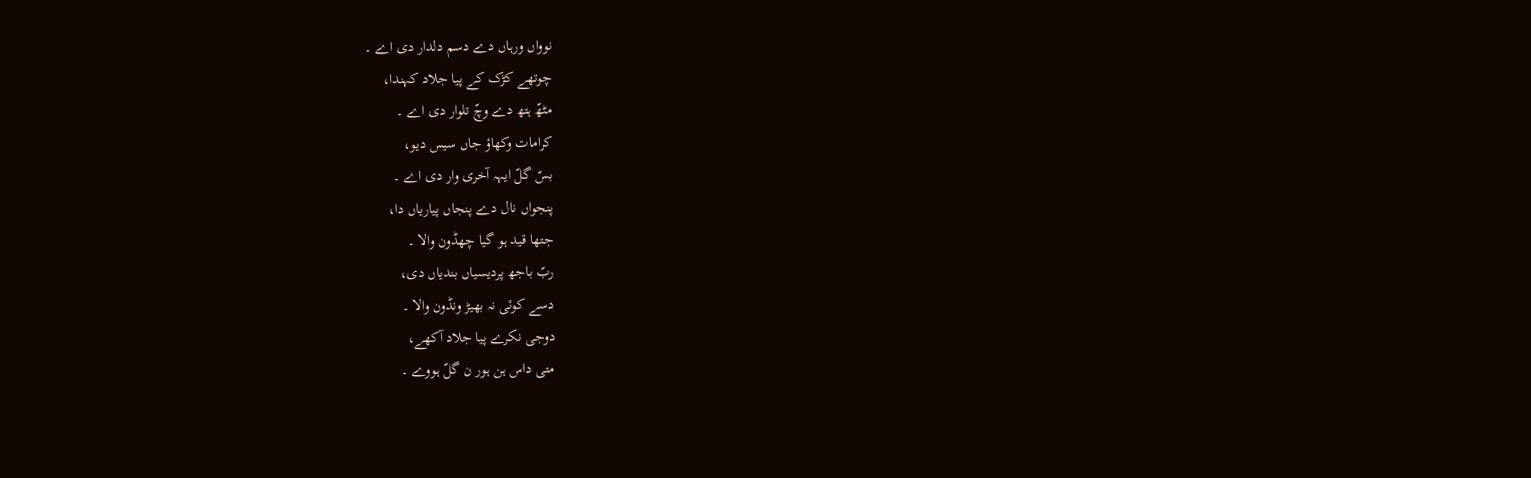نوواں ورہاں دے دسم دلدار دی اے ۔
چوتھے کڑک کے پیا جلاد کہندا،
مٹھّ ہتھ دے وچّ تلوار دی اے ۔
کرامات وکھاؤ جاں سیس دیو،
بسّ گلّ ایہہ آخری وار دی اے ۔
پنجواں نال دے پنجاں پیاریاں دا،
جتھا قید ہو گیا چھڈون والا ۔
ربّ باجھ پردیسیاں بندیاں دی،
دسے کوئی نہ بھیڑ ونڈون والا ۔
دوجی نکرے پیا جلاد آکھے،
متی داس ہن ہور ن گلّ ہووے ۔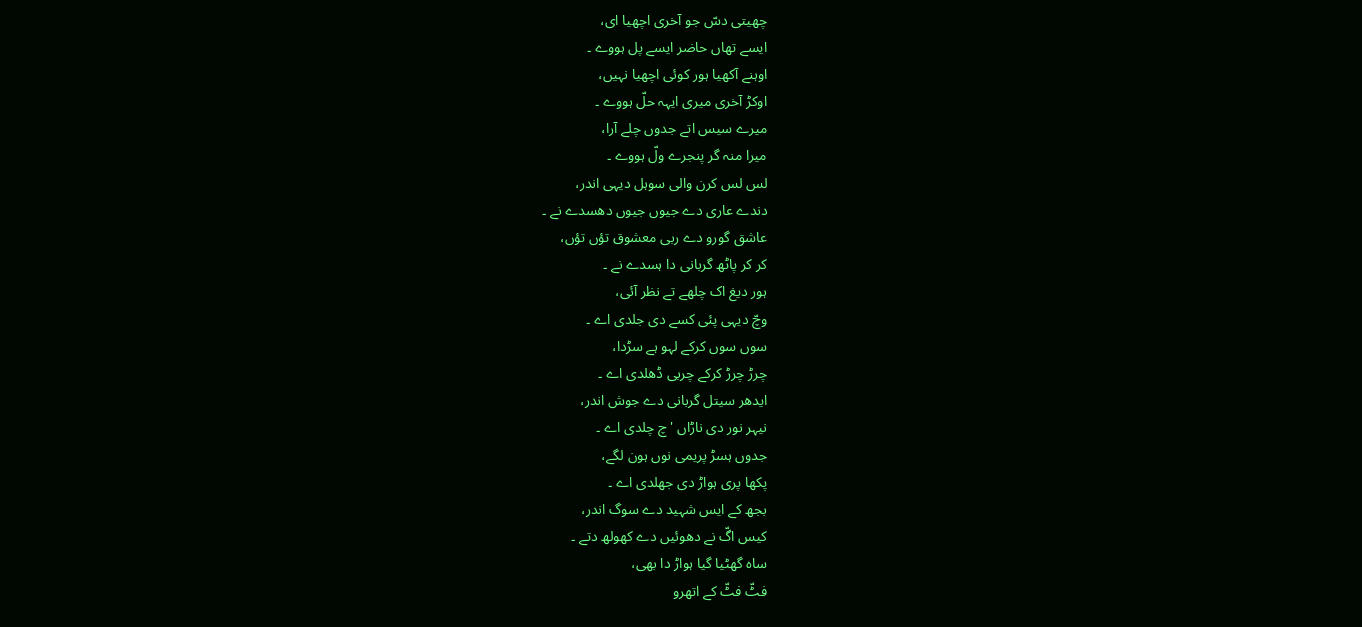چھیتی دسّ جو آخری اچھیا ای،
ایسے تھاں حاضر ایسے پل ہووے ۔
اوہنے آکھیا ہور کوئی اچھیا نہیں،
اوکڑ آخری میری ایہہ حلّ ہووے ۔
میرے سیس اتے جدوں چلے آرا،
میرا منہ گر پنجرے ولّ ہووے ۔
لس لس کرن والی سوہل دیہی اندر،
دندے عاری دے جیوں جیوں دھسدے نے ۔
عاشق گورو دے ربی معشوق تؤں تؤں،
کر کر پاٹھ گربانی دا ہسدے نے ۔
ہور دیغ اک چلھے تے نظر آئی،
وچّ دیہی پئی کسے دی جلدی اے ۔
سوں سوں کرکے لہو ہے سڑدا،
چرڑ چرڑ کرکے چربی ڈھلدی اے ۔
ایدھر سیتل گربانی دے جوش اندر،
نیہر نور دی ناڑاں 'چ چلدی اے ۔
جدوں ہسڑ پریمی نوں ہون لگے،
پکھا پری ہواڑ دی جھلدی اے ۔
بجھ کے ایس شہید دے سوگ اندر،
کیس اگّ نے دھوئیں دے کھولھ دتے ۔
ساہ گھٹیا گیا ہواڑ دا بھی،
فٹّ فٹّ کے اتھرو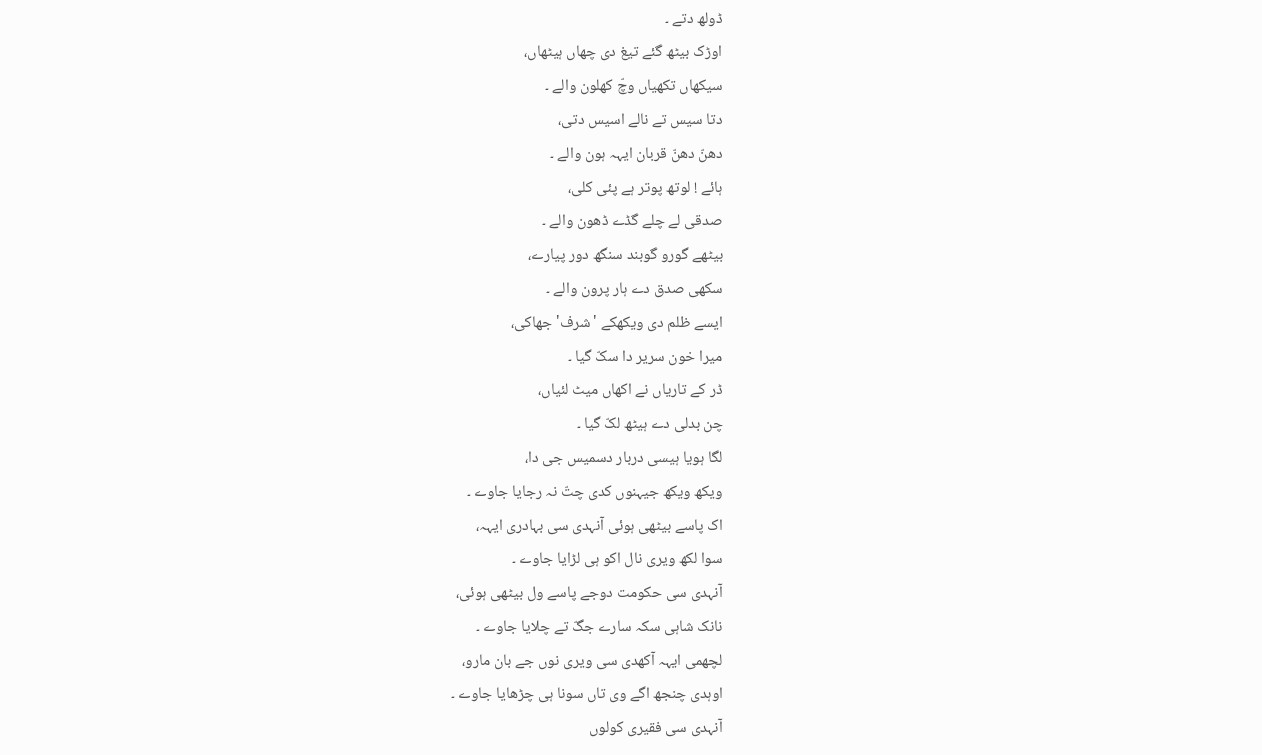ڈولھ دتے ۔
اوڑک بیٹھ گئے تیغ دی چھاں ہیٹھاں،
سیکھاں تکھیاں وچّ کھلون والے ۔
دتا سیس تے نالے اسیس دتی،
دھنّ دھنّ قربان ایہہ ہون والے ۔
ہائے ! لوتھ پوتر ہے پئی کلی،
صدقی لے چلے گڈے ڈھون والے ۔
بیٹھے گورو گوبند سنگھ دور پیارے،
سکھی صدق دے ہار پرون والے ۔
ایسے ظلم دی ویکھکے 'شرف' جھاکی،
میرا خون سریر دا سکّ گیا ۔
ڈر کے تاریاں نے اکھاں میٹ لئیاں،
چن بدلی دے ہیٹھ لکّ گیا ۔
لگا ہویا ہیسی دربار دسمیس جی دا،
ویکھ ویکھ جیہنوں کدی چتّ نہ رجایا جاوے ۔
اک پاسے بیٹھی ہوئی آنہدی سی بہادری ایہہ،
سوا لکھ ویری نال اکو ہی لڑایا جاوے ۔
آنہدی سی حکومت دوجے پاسے ول بیٹھی ہوئی،
نانک شاہی سکہ سارے جگّ تے چلایا جاوے ۔
لچھمی ایہہ آکھدی سی ویری نوں جے بان مارو،
اوہدی چنجھ اگے وی تاں سونا ہی چڑھایا جاوے ۔
آنہدی سی فقیری کولوں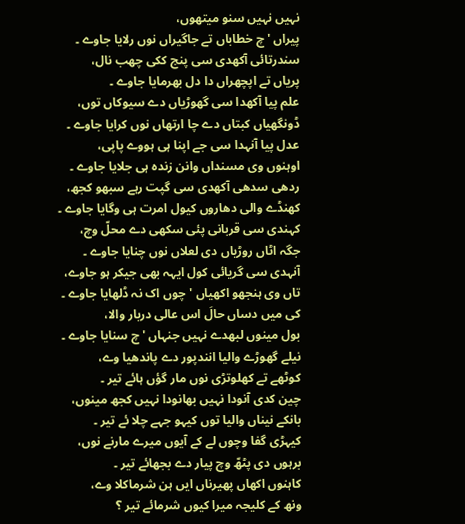نہیں نہیں سنو میتھوں،
پیراں 'چ خطاباں تے جاگیراں نوں رلایا جاوے ۔
سندرتائی آکھدی سی پنج ککی چھب نال،
پریاں تے اپچھراں دا دل بھرمایا جاوے ۔
علم پیا آکھدا سی گھوڑیاں دے سیوکاں توں،
ڈونگھیاں کبتاں دے چا ارتھاں نوں کرایا جاوے ۔
عدل پیا آنہدا سی جے اپنا ہی ہووے پاپی،
اوہنوں وی مسنداں وانن زندہ ہی جلایا جاوے ۔
ردھی سدھی آکھدی سی گپت رہے سبھو کجھ،
کھنڈے والی دھاروں کیول امرت ہی وگایا جاوے ۔
کہندی سی قربانی پئی سکھی دے محلّ وچ،
جگہ اٹاں روڑیاں دی لعلاں نوں چنایا جاوے ۔
آنہدی سی گریائی کول ایہہ بھی جیکر ہو جاوے،
تاں وی ہنجھو اکھیاں 'چوں اک نہ ڈلھایا جاوے ۔
کی میں دساں حالَ اس عالی دربار والا،
بول مینوں لبھدے نہیں جنہاں 'چ سنایا جاوے ۔
نیلے گھوڑے والیا انندپور دے پاندھیا وے،
کوٹھے تے کھلوتڑی نوں مار گؤں ہائے تیر ۔
چین کدی آنودا نہیں بھانودا نہیں کجھ مینوں،
بانکے نیناں والیا توں کیہو جہے چلا ئے تیر ۔
کیہڑی گفا وچوں لے کے آیوں میرے مارنے نوں،
برہوں دی پٹھّ وچ پیار دے بجھائے تیر ۔
کاہنوں اکھاں پھیرناں ایں ہن شرماکلا وے،
ونھ کے کلیجہ میرا کیوں شرمائے تیر ؟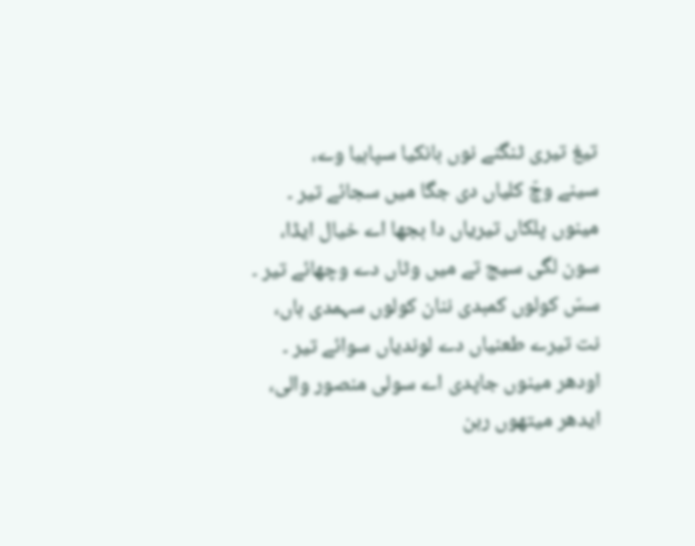تیغ تیری ٹنگنے نوں بانکیا سپاہیا وے،
سینے وچّ کلیاں دی جگا میں سجائے تیر ۔
مینوں پلکاں تیریاں دا بجھا اے خیال ایڈا،
سون لگی سیج تے میں وٹاں دے وچھائے تیر ۔
سسّ کولوں کمبدی ننان کولوں سہمدی ہاں،
نت تیرے طعنیاں دے لوندیاں سوائے تیر ۔
اودھر مینوں جاپدی اے سولی منصور والی،
ایدھر میتھوں رہن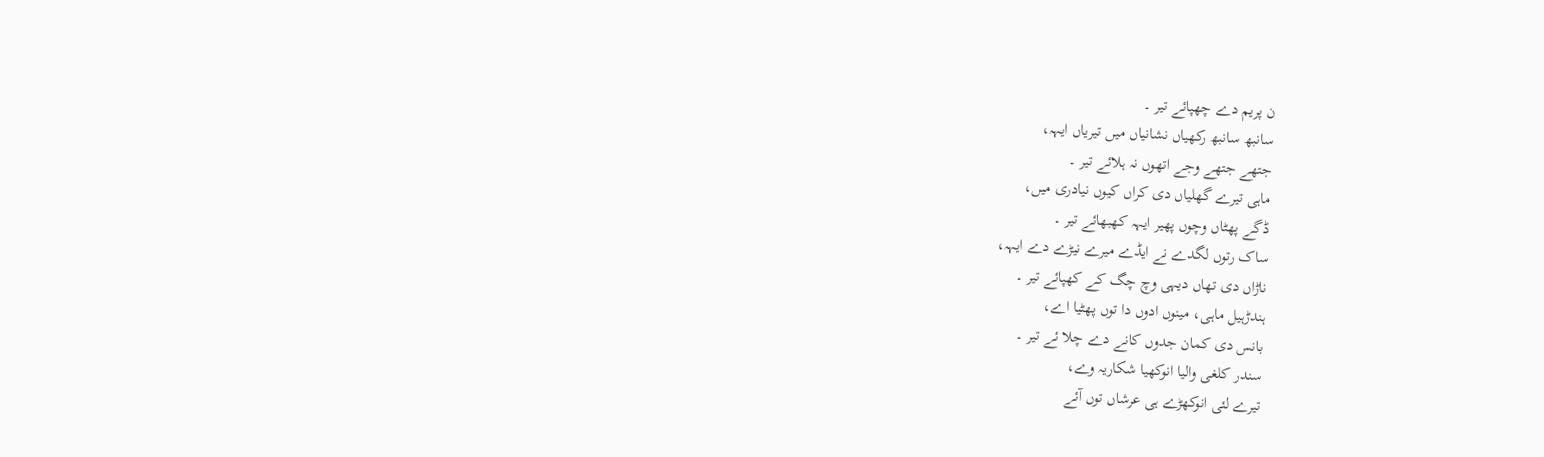ن پریم دے چھپائے تیر ۔
سانبھ سانبھ رکھیاں نشانیاں میں تیریاں ایہہ،
جتھے جتھے وجے اتھوں نہ ہلائے تیر ۔
ماہی تیرے گھلیاں دی کراں کیوں نیادری میں،
ڈگے پھٹاں وچوں پھیر ایہہ کھبھائے تیر ۔
ساک رتوں لگدے نے ایڈے میرے نیڑے دے ایہہ،
ناڑاں دی تھاں دیہی وچ چگ کے کھپائے تیر ۔
ہندڑہیل ماہی، مینوں ادوں دا توں پھٹیا اے،
بانس دی کمان جدوں کانے دے چلا ئے تیر ۔
سندر کلغی والیا انوکھیا شکاریہ وے،
تیرے لئی انوکھڑے ہی عرشاں توں آئے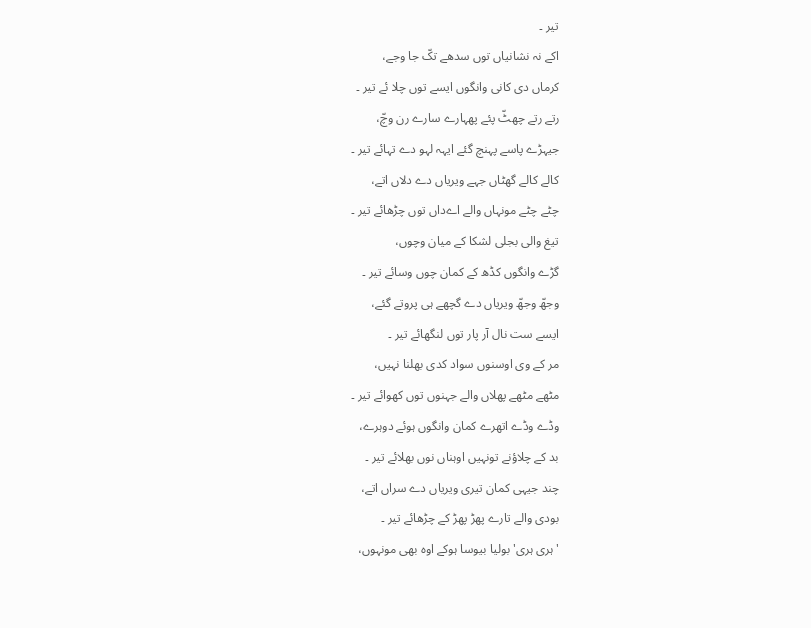تیر ۔
اکے نہ نشانیاں توں سدھے تکّ جا وجے،
کرماں دی کانی وانگوں ایسے توں چلا ئے تیر ۔
رتے رتے چھٹّ پئے پھہارے سارے رن وچّ،
جیہڑے پاسے پہنچ گئے ایہہ لہو دے تہائے تیر ۔
کالے کالے گھٹاں جہے ویریاں دے دلاں اتے،
چٹے چٹے مونہاں والے اےداں توں چڑھائے تیر ۔
تیغ والی بجلی لشکا کے میان وچوں،
گڑے وانگوں کڈھ کے کمان چوں وسائے تیر ۔
وجھّ وجھّ ویریاں دے گچھے ہی پروتے گئے،
ایسے ست نال آر پار توں لنگھائے تیر ۔
مر کے وی اوسنوں سواد کدی بھلنا نہیں،
مٹھے مٹھے پھلاں والے جہنوں توں کھوائے تیر ۔
وڈے وڈے اتھرے کمان وانگوں ہوئے دوہرے،
بد کے چلاؤنے تونہیں اوہناں نوں بھلائے تیر ۔
چند جیہی کمان تیری ویریاں دے سراں اتے،
بودی والے تارے پھڑ پھڑ کے چڑھائے تیر ۔
'ہری ہری' بولیا بیوسا ہوکے اوہ بھی مونہوں،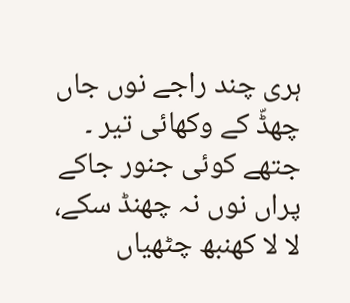ہری چند راجے نوں جاں چھڈّ کے وکھائی تیر ۔
جتھے کوئی جنور جاکے پراں نوں نہ چھنڈ سکے،
لا لا کھنبھ چٹھیاں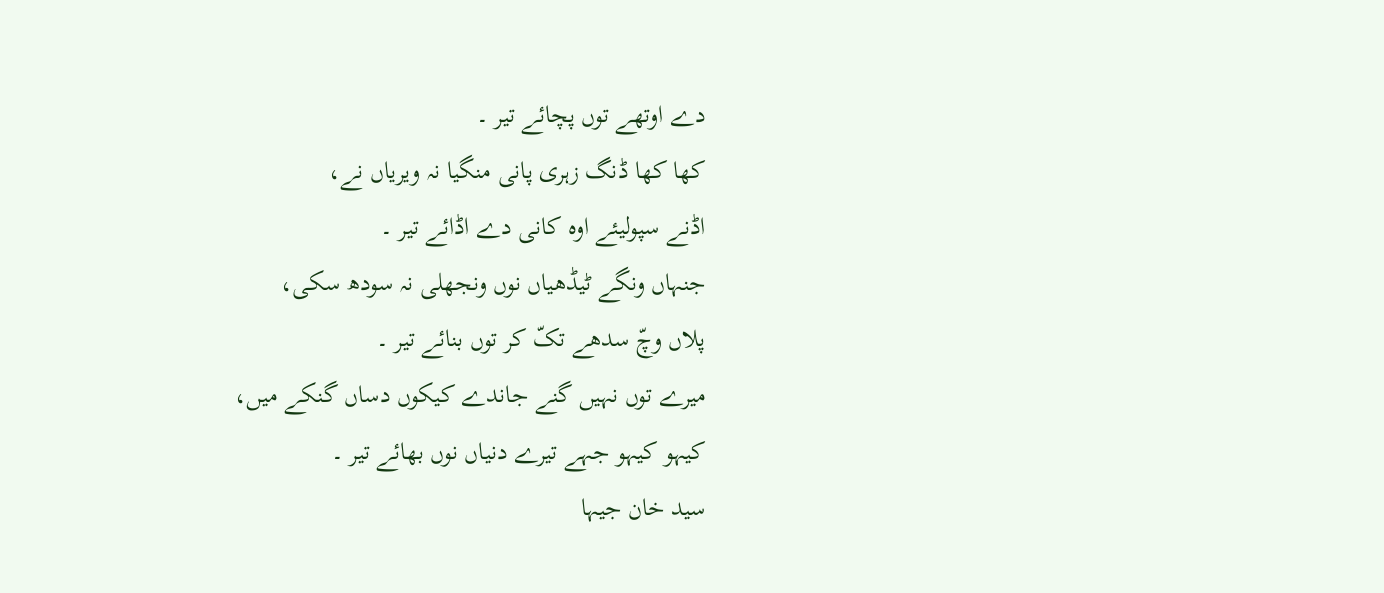دے اوتھے توں پچائے تیر ۔
کھا کھا ڈنگ زہری پانی منگیا نہ ویریاں نے،
اڈنے سپولیئے اوہ کانی دے اڈائے تیر ۔
جنہاں ونگے ٹیڈھیاں نوں ونجھلی نہ سودھ سکی،
پلاں وچّ سدھے تکّ کر توں بنائے تیر ۔
میرے توں نہیں گنے جاندے کیکوں دساں گنکے میں،
کیہو کیہو جہے تیرے دنیاں نوں بھائے تیر ۔
سید خان جیہا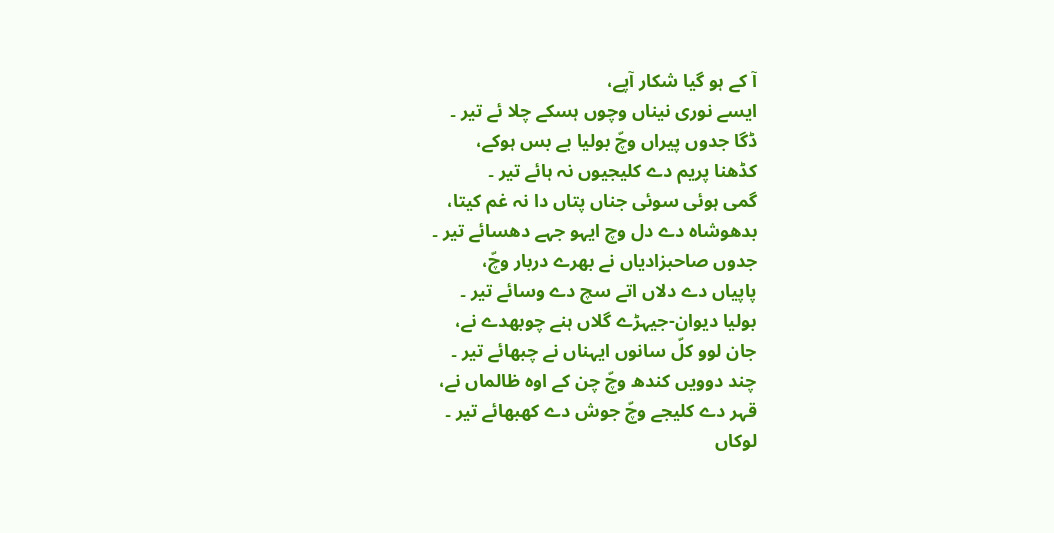آ کے ہو گیا شکار آپے،
ایسے نوری نیناں وچوں ہسکے چلا ئے تیر ۔
ڈگا جدوں پیراں وچّ بولیا بے بس ہوکے،
کڈھنا پریم دے کلیجیوں نہ ہائے تیر ۔
گمی ہوئی سوئی جناں پتاں دا نہ غم کیتا،
بدھوشاہ دے دل وچ ایہو جہے دھسائے تیر ۔
جدوں صاحبزادیاں نے بھرے دربار وچّ،
پاپیاں دے دلاں اتے سچ دے وسائے تیر ۔
بولیا دیوان-جیہڑے گلاں ہنے چوبھدے نے،
جان لوو کلّ سانوں ایہناں نے چبھائے تیر ۔
چند دوویں کندھ وچّ چن کے اوہ ظالماں نے،
قہر دے کلیجے وچّ جوش دے کھبھائے تیر ۔
لوکاں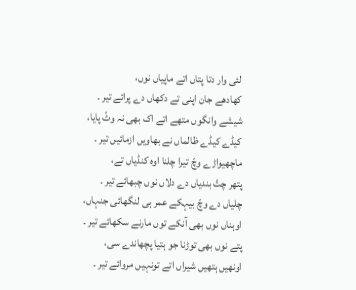لئی وار دتا پتاں اتے ماپیاں نوں،
کھادھے جان اپنی تے دکھاں دے پرائے تیر ۔
شیشے وانگوں متھے اتے اک بھی نہ وٹّ پایا،
کیڈے کیڈے ظالماں نے بھاویں ازمائیں تیر ۔
ماچھیواڑے وچّ تیرا چلنا اوہ کنڈیاں تے،
پتھر چتّ بندیاں دے دلاں نوں چبھائے تیر ۔
چلیاں دے وچّ بیہکے عمر ہی لنگھائی جنہاں،
اوہناں نوں بھی آنکے توں مارنے سکھائے تیر ۔
پتے نوں بھی توڑنا جو ہتیا پچھاندے سی،
اونھیں ہتھیں شیراں اتے تونہیں مروائے تیر ۔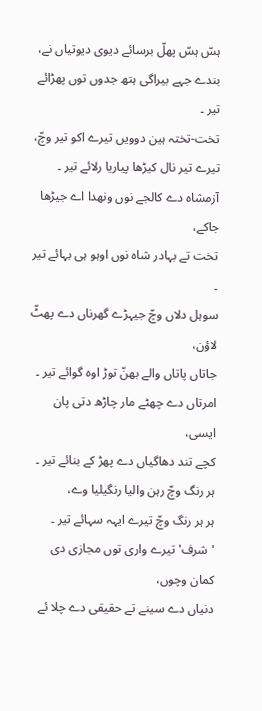ہسّ ہسّ پھلّ برسائے دیوی دیوتیاں نے،
بندے جہے بیراگی ہتھ جدوں توں پھڑائے تیر ۔
تخت-تختہ ہین دوویں تیرے اکو تیر وچّ،
تیرے تیر نال کیڑھا پیاریا رلائے تیر ۔
آزمشاہ دے کالجے نوں ونھدا اے جیڑھا جاکے،
تخت تے بہادر شاہ نوں اوہو ہی بہائے تیر ۔
سوہل دلاں وچّ جیہڑے گھرناں دے پھٹّ لاؤن،
جاتاں پاتاں والے بھنّ توڑ اوہ گوائے تیر ۔
امرتاں دے چھٹے مار چاڑھ دتی پان ایسی،
کچے تند دھاگیاں دے پھڑ کے بنائے تیر ۔
ہر رنگ وچّ رہن والیا رنگیلیا وے،
ہر ہر رنگ وچّ تیرے ایہہ سہائے تیر ۔
'شرف' تیرے واری توں مجازی دی کمان وچوں،
دنیاں دے سینے تے حقیقی دے چلا ئے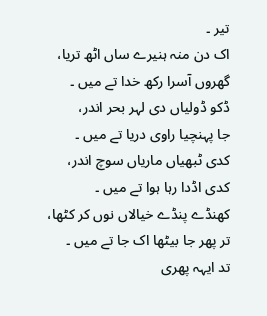تیر ۔
اک دن منہ ہنیرے ساں اٹھ تریا،
گھروں آسرا رکھ خدا تے میں ۔
ڈکو ڈولیاں دی لہر بحر اندر،
جا پہنچیا راوی دریا تے میں ۔
کدی ٹبھیاں ماریاں سوچ اندر،
کدی اڈدا رہا ہوا تے میں ۔
کھنڈے پنڈے خیالاں نوں کر کٹھا،
تر پھر جا بیٹھا اک جا تے میں ۔
تد ایہہ پھری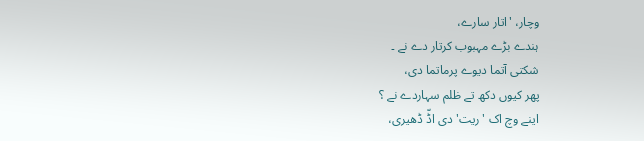وچار، 'اتار سارے،
ہندے بڑے مہبوب کرتار دے نے ۔
شکتی آتما دیوے پرماتما دی،
پھر کیوں دکھ تے ظلم سہاردے نے ؟
اینے وچ اک 'ریت' دی اڈّ ڈھیری،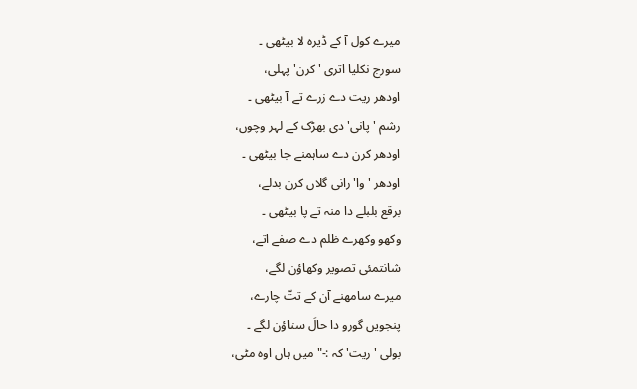میرے کول آ کے ڈیرہ لا بیٹھی ۔
سورج نکلیا اتری 'کرن' پہلی،
اودھر ریت دے زرے تے آ بیٹھی ۔
رشم 'پانی' دی بھڑک کے لہر وچوں،
اودھر کرن دے ساہمنے جا بیٹھی ۔
اودھر 'وا' رانی گلاں کرن بدلے،
برقع بلبلے دا منہ تے پا بیٹھی ۔
وکھو وکھرے ظلم دے صفے اتے،
شانتمئی تصویر وکھاؤن لگے،
میرے سامھنے آن کے تتّ چارے،
پنجویں گورو دا حالَ سناؤن لگے ۔
بولی 'ریت' کہ :-"میں ہاں اوہ مٹی،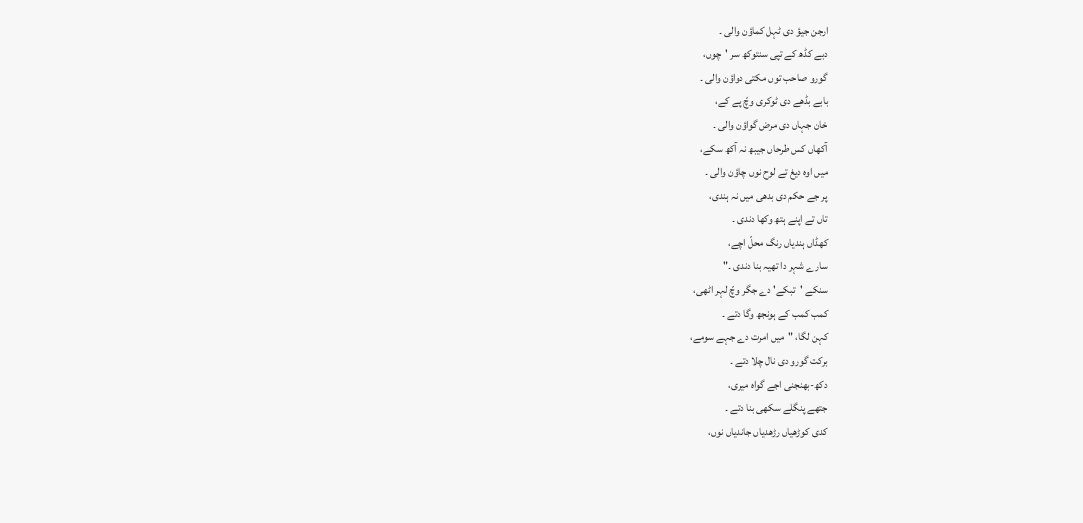ارجن جیؤ دی ٹہل کماؤن والی ۔
دبے کڈھ کے تپی سنتوکھ سر 'چوں،
گورو صاحب توں مکتی دواؤن والی ۔
بابے بڈھے دی ٹوکری وچّ پے کے،
خان جہاں دی مرض گواؤن والی ۔
آکھاں کس طرحاں جیبھ نہ آکھ سکے،
میں اوہ دیغ تے لوح نوں چاؤن والی ۔
پر جے حکم دی بدھی میں نہ ہندی،
تاں تے اپنے ہتھ وکھا دندی ۔
کھڈاں ہندیاں رنگ محلّ اچے،
سارے شہر دا تھیہ بنا دندی ۔"
سنکے 'تبکے' دے جگر وچّ لہر اٹھی،
کمب کمب کے ہونجھ وگا دتے ۔
کہن لگا، "میں امرت دے جہے سومے،
برکت گورو دی نال چلا دتے ۔
دکھ-بھنجنی اجے گواہ میری،
جتھے پنگلے سکھی بنا دتے ۔
کدی کوڑھیاں رڑھدیاں جاندیاں نوں،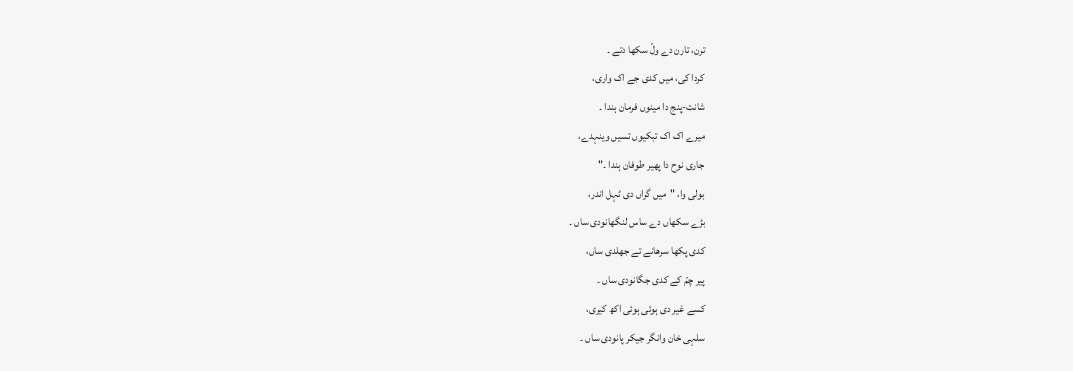ترن، تارن دے ولّ سکھا دتے ۔
کردا کی، میں کدی جے اک واری،
شانت-پنج دا مینوں فرمان ہندا ۔
میرے اک اک تبکیوں تسیں وینہدے،
جاری نوح دا پھیر طوفان ہندا ۔"
بولی وا، "میں گراں دی ٹہل اندر،
بڑے سکھاں دے ساس لنگھانودی ساں ۔
کدی پکھا سرھانے تے جھلدی ساں،
پیر چمّ کے کدی جگانودی ساں ۔
کسے غیر دی ہوئی ہوئی اکھ کیری،
سلہی خان وانگر جیکر پانودی ساں ۔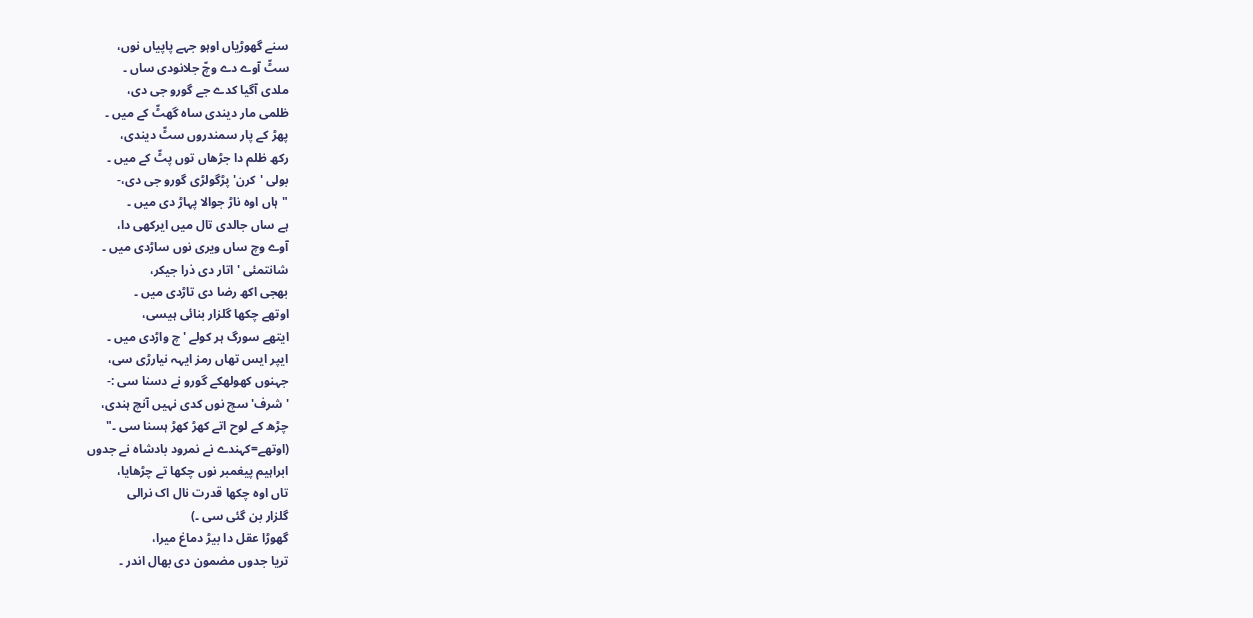سنے گھوڑیاں اوہو جہے پاپیاں نوں،
سٹّ آوے دے وچّ جلانودی ساں ۔
ملدی آگیا کدے جے گورو جی دی،
ظلمی مار دیندی ساہ گھٹّ کے میں ۔
پھڑ کے پار سمندروں سٹّ دیندی،
رکھ ظلم دا جڑھاں توں پٹّ کے میں ۔
بولی 'کرن' پڑگولڑی گورو جی دی،-
"ہاں اوہ ناڑ جوالا پہاڑ دی میں ۔
ہے ساں جالدی تال میں ایرکھی دا،
آوے وچ ساں ویری نوں ساڑدی میں ۔
شانتمئی 'اتار دی ذرا جیکر،
بھجی اکھ رضا دی تاڑدی میں ۔
اوتھے چکھا گلزار بنائی ہیسی،
ایتھے سورگ ہر کولے 'چ واڑدی میں ۔
ایپر ایس تھاں رمز ایہہ نیارڑی سی،
جہنوں کھولھکے گورو نے دسنا سی :-
'شرف' سچ نوں کدی نہیں آنچ ہندی،
چڑھ کے لوح اتے کھڑ کھڑ ہسنا سی ۔"
(اوتھے=کہندے نے نمرود بادشاہ نے جدوں
ابراہیم پیغمبر نوں چکھا تے چڑھایا،
تاں اوہ چکھا قدرت نال اک نرالی
گلزار بن گئی سی ۔)
گھوڑا عقل دا بیڑ دماغ میرا،
تریا جدوں مضمون دی بھال اندر ۔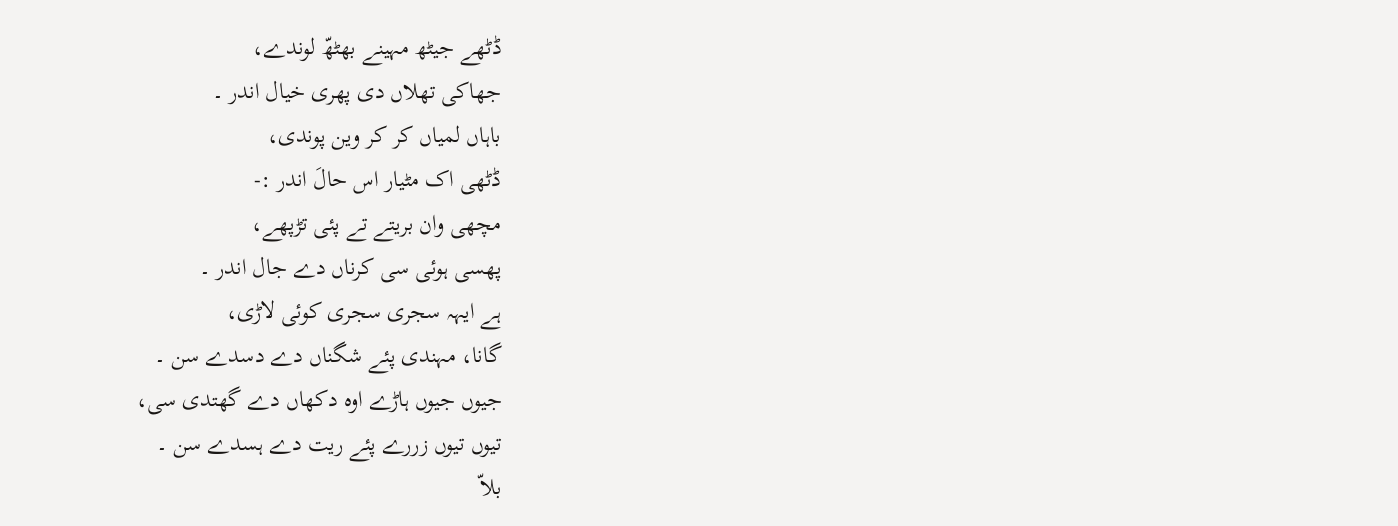ڈٹھے جیٹھ مہینے بھٹھّ لوندے،
جھاکی تھلاں دی پھری خیال اندر ۔
باہاں لمیاں کر کر وین پوندی،
ڈٹھی اک مٹیار اس حالَ اندر :-
مچھی وان بریتے تے پئی تڑپھے،
پھسی ہوئی سی کرناں دے جال اندر ۔
ہے ایہہ سجری سجری کوئی لاڑی،
گانا، مہندی پئے شگناں دے دسدے سن ۔
جیوں جیوں ہاڑے اوہ دکھاں دے گھتدی سی،
تیوں تیوں زررے پئے ریت دے ہسدے سن ۔
بلاّ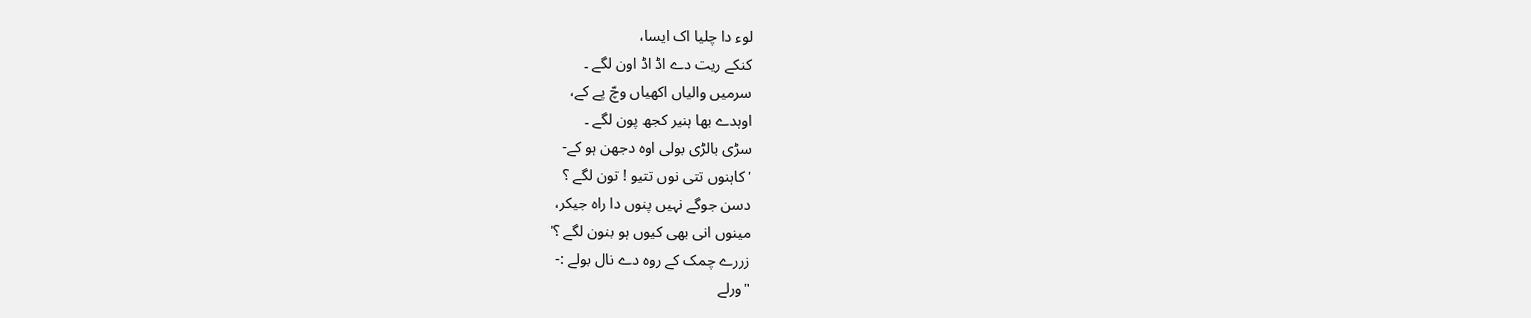لوء دا چلیا اک ایسا،
کنکے ریت دے اڈ اڈ اون لگے ۔
سرمیں والیاں اکھیاں وچّ پے کے،
اوہدے بھا ہنیر کجھ پون لگے ۔
سڑی بالڑی بولی اوہ دجھن ہو کے-
'کاہنوں تتی نوں تتیو ! تون لگے ؟
دسن جوگے نہیں پنوں دا راہ جیکر،
مینوں انی بھی کیوں ہو بنون لگے ؟'
زررے چمک کے روہ دے نال بولے :-
"ورلے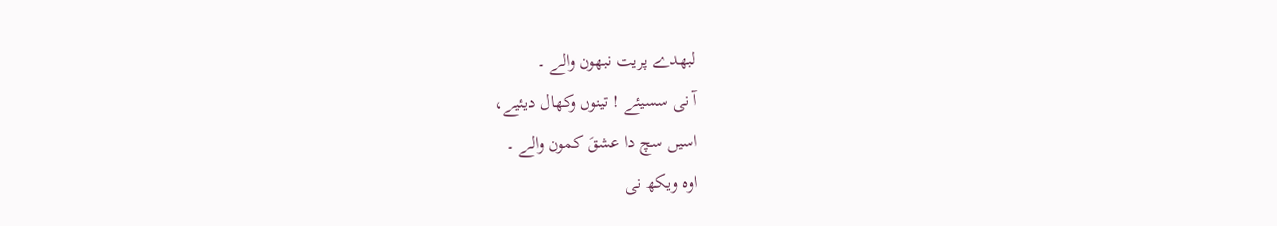لبھدے پریت نبھون والے ۔
آ نی سسیئے ! تینوں وکھال دیئیے،
اسیں سچ دا عشقَ کمون والے ۔
اوہ ویکھ نی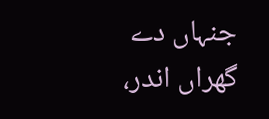جنہاں دے گھراں اندر،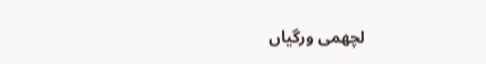لچھمی ورگیاں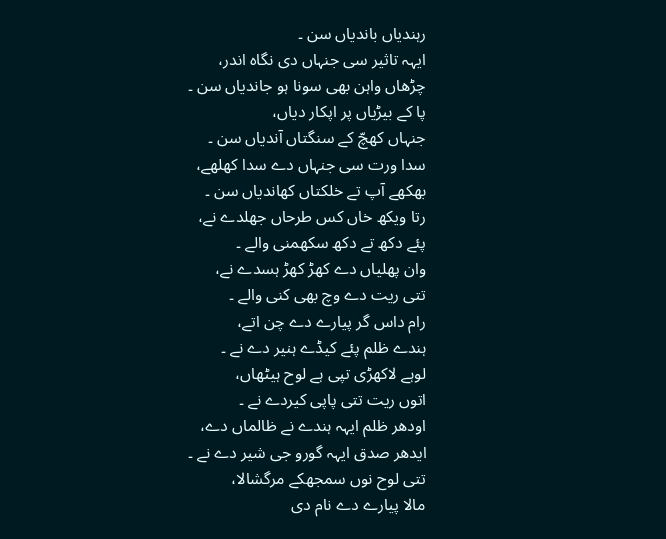رہندیاں باندیاں سن ۔
ایہہ تاثیر سی جنہاں دی نگاہ اندر،
چڑھاں واہن بھی سونا ہو جاندیاں سن ۔
پا کے بیڑیاں پر اپکار دیاں،
جنہاں کھچّ کے سنگتاں آندیاں سن ۔
سدا ورت سی جنہاں دے سدا کھلھے،
بھکھے آپ تے خلکتاں کھاندیاں سن ۔
رتا ویکھ خاں کس طرحاں جھلدے نے،
پئے دکھ تے دکھ سکھمنی والے ۔
وان پھلیاں دے کھڑ کھڑ ہسدے نے،
تتی ریت دے وچ بھی کنی والے ۔
رام داس گر پیارے دے چن اتے،
ہندے ظلم پئے کیڈے ہنیر دے نے ۔
لوہے لاکھڑی تپی ہے لوح ہیٹھاں،
اتوں ریت تتی پاپی کیردے نے ۔
اودھر ظلم ایہہ ہندے نے ظالماں دے،
ایدھر صدق ایہہ گورو جی شیر دے نے ۔
تتی لوح نوں سمجھکے مرگشالا،
مالا پیارے دے نام دی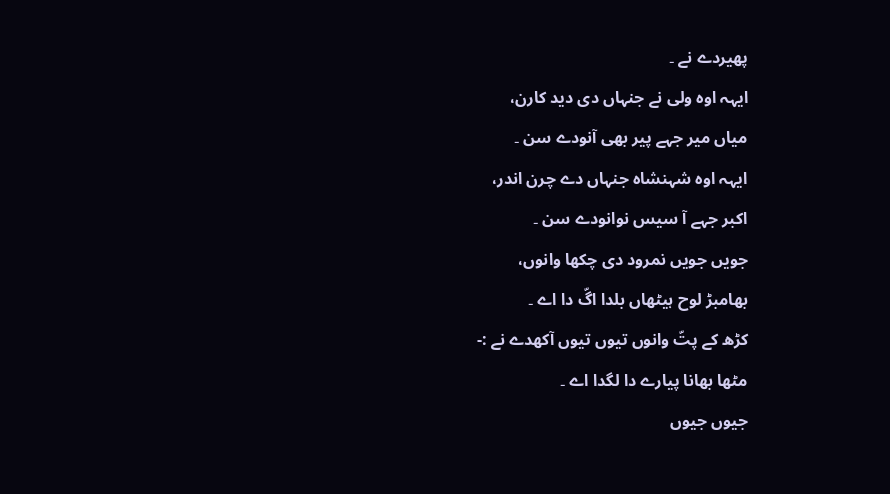پھیردے نے ۔
ایہہ اوہ ولی نے جنہاں دی دید کارن،
میاں میر جہے پیر بھی آنودے سن ۔
ایہہ اوہ شہنشاہ جنہاں دے چرن اندر،
اکبر جہے آ سیس نوانودے سن ۔
جویں جویں نمرود دی چکھا وانوں،
بھامبڑ لوح ہیٹھاں بلدا اگّ دا اے ۔
کڑھ کے پتّ وانوں تیوں تیوں آکھدے نے :-
مٹھا بھانا پیارے دا لگدا اے ۔
جیوں جیوں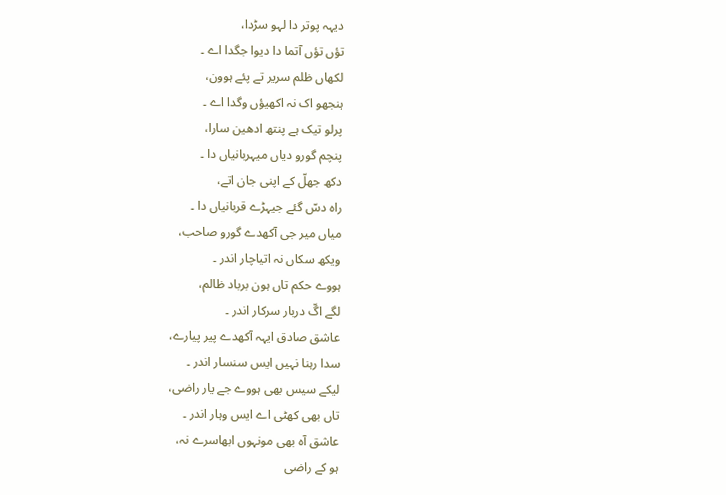دیہہ پوتر دا لہو سڑدا،
تؤں تؤں آتما دا دیوا جگدا اے ۔
لکھاں ظلم سریر تے پئے ہوون،
ہنجھو اک نہ اکھیؤں وگدا اے ۔
پرلو تیک ہے پنتھ ادھین سارا،
پنچم گورو دیاں میہربانیاں دا ۔
دکھ جھلّ کے اپنی جان اتے،
راہ دسّ گئے جیہڑے قربانیاں دا ۔
میاں میر جی آکھدے گورو صاحب،
ویکھ سکاں نہ اتیاچار اندر ۔
ہووے حکم تاں ہون برباد ظالم،
لگے اگّ دربار سرکار اندر ۔
عاشق صادق ایہہ آکھدے پیر پیارے،
سدا رہنا نہیں ایس سنسار اندر ۔
لیکے سیس بھی ہووے جے یار راضی،
تاں بھی کھٹی اے ایس وہار اندر ۔
عاشق آہ بھی مونہوں ابھاسرے نہ،
ہو کے راضی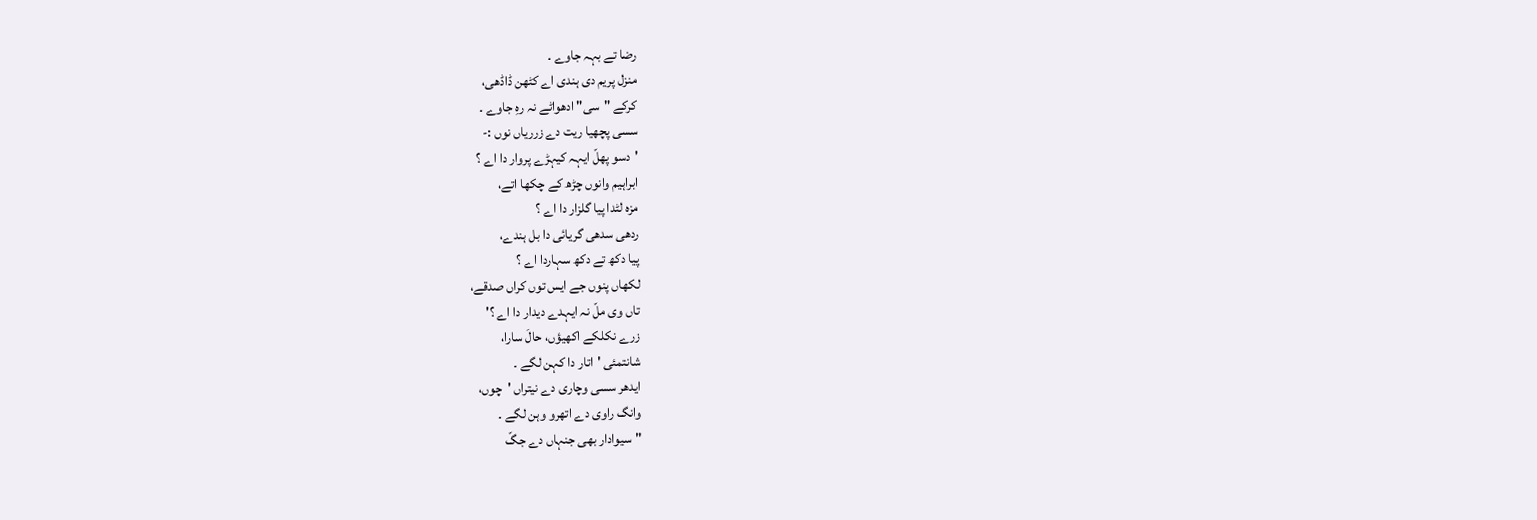رضا تے بہہ جاوے ۔
منزل پریم دی ہندی اے کٹھن ڈاڈھی،
کرکے "سی" ادھواٹے نہ رہِ جاوے ۔
سسی پچھیا ریت دے زرریاں نوں :-
'دسو پھلّ ایہہ کیہڑے پروار دا اے ؟
ابراہیم وانوں چڑھ کے چکھا اتے،
مزہ لٹدا پیا گلزار دا اے ؟
ردھی سدھی گریائی دا بل ہندے،
پیا دکھ تے دکھ سہاردا اے ؟
لکھاں پنوں جے ایس توں کراں صدقے،
تاں وی ملّ نہ ایہدے دیدار دا اے ؟'
زرے نکلکے اکھیؤں، حالَ سارا،
شانتمئی 'اتار دا کہن لگے ۔
ایدھر سسی وچاری دے نیتراں 'چوں،
وانگ راوی دے اتھرو وہن لگے ۔
"سیوادار بھی جنہاں دے جگّ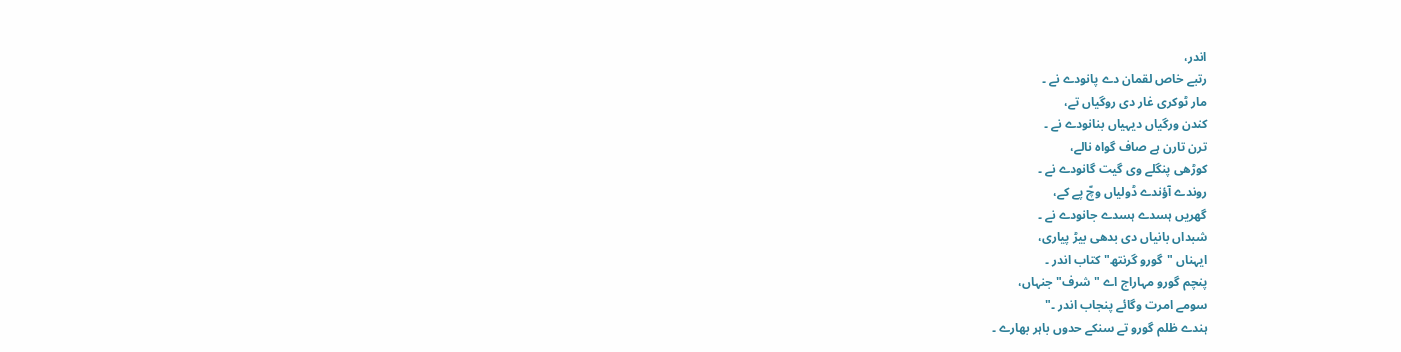اندر،
رتبے خاص لقمان دے پانودے نے ۔
مار ٹوکری غار دی روگیاں تے،
کندن ورگیاں دیہیاں بنانودے نے ۔
ترن تارن ہے صاف گواہ نالے،
کوڑھی پنگلے وی گیت گانودے نے ۔
روندے آؤندے ڈولیاں وچّ پے کے،
گھریں ہسدے ہسدے جانودے نے ۔
شبداں بانیاں دی بدھی بیڑ پیاری،
ایہناں "گورو گرنتھ" کتاب اندر ۔
پنچم گورو مہاراج اے "شرف" جنہاں،
سومے امرت وگائے پنجاب اندر ۔"
ہندے ظلم گورو تے سنکے حدوں باہر بھارے ۔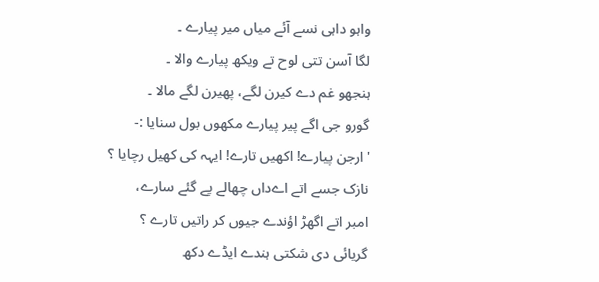واہو داہی نسے آئے میاں میر پیارے ۔
لگا آسن تتی لوح تے ویکھ پیارے والا ۔
ہنجھو غم دے کیرن لگے، پھیرن لگے مالا ۔
گورو جی اگے پیر پیارے مکھوں بول سنایا :-
'ارجن پیارے! اکھیں تارے! ایہہ کی کھیل رچایا ؟
نازک جسے اتے اےداں چھالے پے گئے سارے،
امبر اتے اگھڑ اؤندے جیوں کر راتیں تارے ؟
گریائی دی شکتی ہندے ایڈے دکھ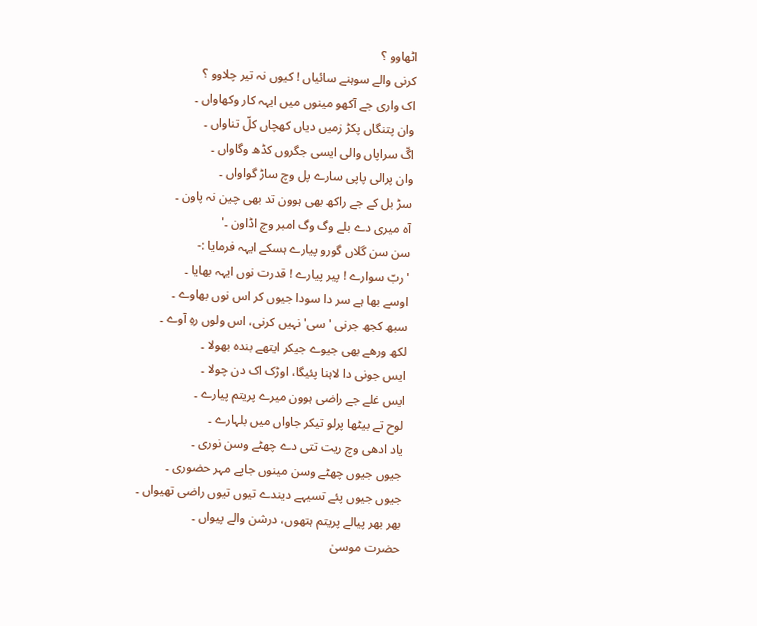اٹھاوو ؟
کرنی والے سوہنے سائیاں ! کیوں نہ تیر چلاوو ؟
اک واری جے آکھو مینوں میں ایہہ کار وکھاواں ۔
وان پتنگاں پکڑ زمیں دیاں کھچاں کلّ تناواں ۔
اگّ سراپاں والی ایسی جگروں کڈھ وگاواں ۔
وان پرالی پاپی سارے پل وچ ساڑ گواواں ۔
سڑ بل کے جے راکھ بھی ہوون تد بھی چین نہ پاون ۔
آہ میری دے بلے وگ وگ امبر وچ اڈاون ۔'
سن سن گلاں گورو پیارے ہسکے ایہہ فرمایا :-
'ربّ سوارے ! پیر پیارے ! قدرت نوں ایہہ بھایا ۔
اوسے بھا ہے سر دا سودا جیوں کر اس نوں بھاوے ۔
سبھ کجھ جرنی 'سی' نہیں کرنی، اس ولوں رہِ آوے ۔
لکھ ورھے بھی جیوے جیکر ایتھے بندہ بھولا ۔
ایس جونی دا لاہنا پئیگا، اوڑک اک دن چولا ۔
ایس غلے جے راضی ہوون میرے پریتم پیارے ۔
لوح تے بیٹھا پرلو تیکر جاواں میں بلہارے ۔
یاد ادھی وچ ریت تتی دے چھٹے وسن نوری ۔
جیوں جیوں چھٹے وسن مینوں جاپے مہر حضوری ۔
جیوں جیوں پئے تسیہے دیندے تیوں تیوں راضی تھیواں ۔
بھر بھر پیالے پریتم ہتھوں، درشن والے پیواں ۔
حضرت موسیٰ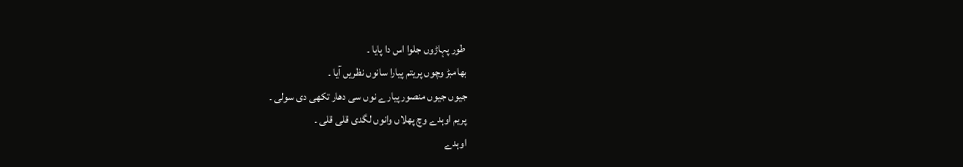طور پہاڑوں جلوا اس دا پایا ۔
بھامبڑ وچوں پریتم پیارا سانوں نظریں آیا ۔
جیوں جیوں منصور پیارے نوں سی دھار تکھی دی سولی ۔
پریم اوہدے وچ پھلاں وانوں لگدی قلی قلی ۔
اوہدے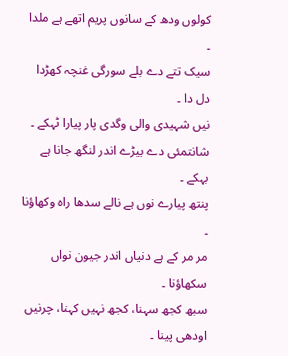کولوں ودھ کے سانوں پریم اتھے ہے ملدا ۔
سیک تتے دے بلے سورگی غنچہ کھڑدا دل دا ۔
نیں شہیدی والی وگدی پار پیارا ٹہکے ۔
شانتمئی دے بیڑے اندر لنگھ جانا ہے بہکے ۔
پنتھ پیارے نوں ہے نالے سدھا راہ وکھاؤنا ۔
مر مر کے ہے دنیاں اندر جیون نواں سکھاؤنا ۔
سبھ کجھ سہنا، کجھ نہیں کہنا، چرنیں اودھی پینا ۔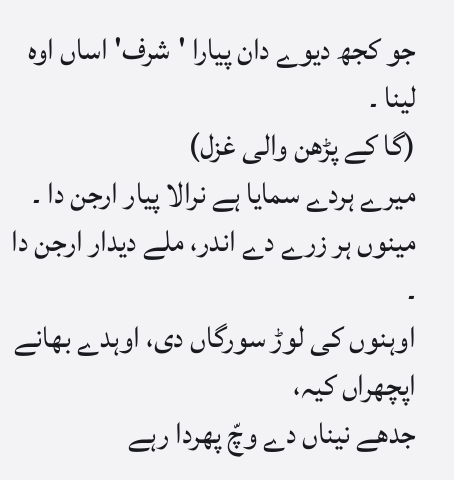جو کجھ دیوے دان پیارا 'شرف' اساں اوہ لینا ۔
(گا کے پڑھن والی غزل)
میرے ہردے سمایا ہے نرالا پیار ارجن دا ۔
مینوں ہر زرے دے اندر، ملے دیدار ارجن دا ۔
اوہنوں کی لوڑ سورگاں دی، اوہدے بھانے اپچھراں کیہ،
جدھے نیناں دے وچّ پھردا رہے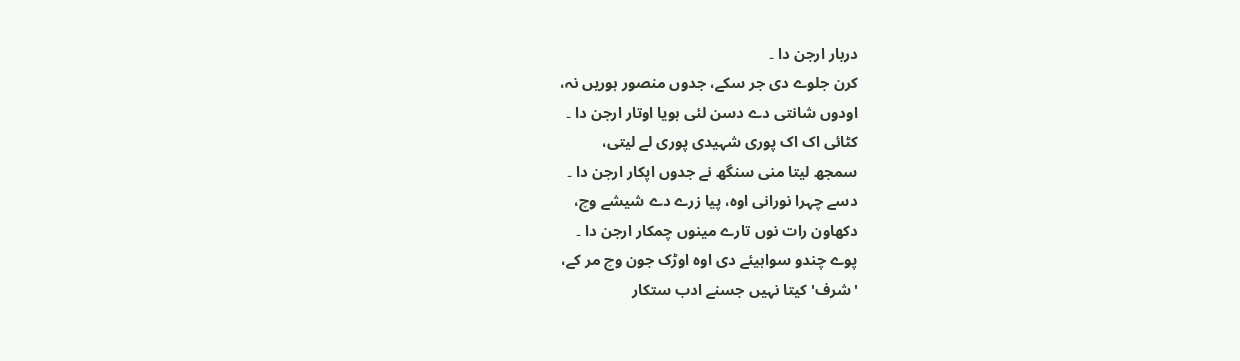دربار ارجن دا ۔
کرن جلوے دی جر سکے، جدوں منصور ہوریں نہ،
اودوں شانتی دے دسن لئی ہویا اوتار ارجن دا ۔
کٹائی اک اک پوری شہیدی پوری لے لیتی،
سمجھ لیتا منی سنگھ نے جدوں اپکار ارجن دا ۔
دسے چہرا نورانی اوہ، پیا زرے دے شیشے وچ،
دکھاون رات نوں تارے مینوں چمکار ارجن دا ۔
پوے چندو سواہیئے دی اوہ اوڑک جون وچ مر کے،
'شرف' کیتا نہیں جسنے ادب ستکار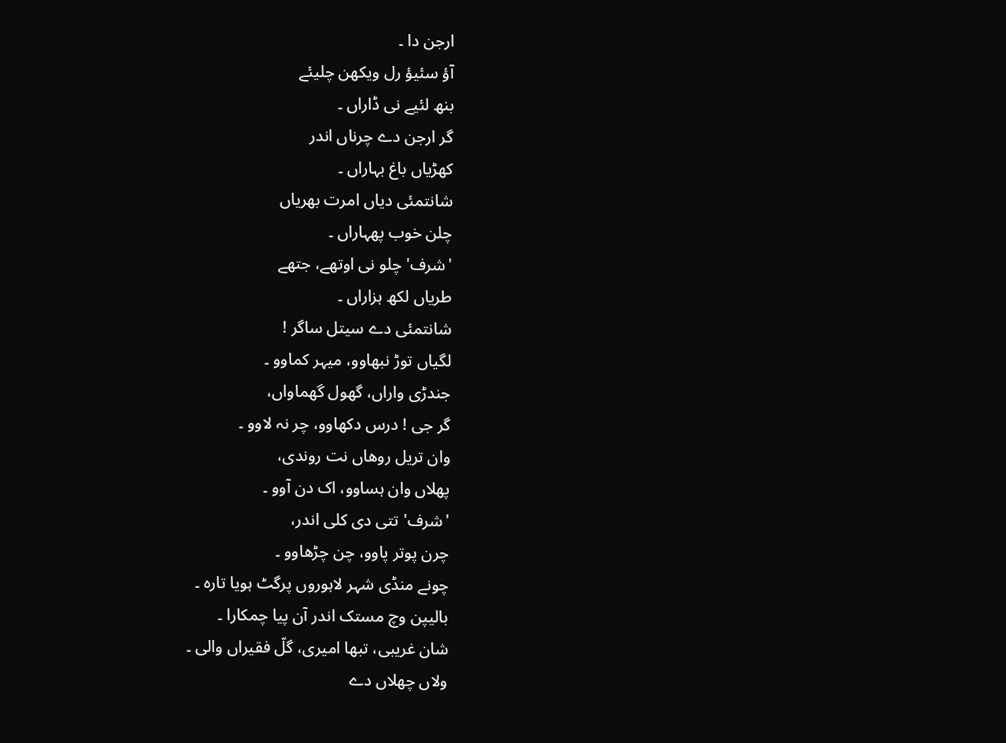ارجن دا ۔
آؤ سئیؤ رل ویکھن چلیئے
بنھ لئیے نی ڈاراں ۔
گر ارجن دے چرناں اندر
کھڑیاں باغ بہاراں ۔
شانتمئی دیاں امرت بھریاں
چلن خوب پھہاراں ۔
'شرف' چلو نی اوتھے، جتھے
طریاں لکھ ہزاراں ۔
شانتمئی دے سیتل ساگر !
لگیاں توڑ نبھاوو، میہر کماوو ۔
جندڑی واراں، گھول گھماواں،
گر جی ! درس دکھاوو، چر نہ لاوو ۔
وان تریل روھاں نت روندی،
پھلاں وان ہساوو، اک دن آوو ۔
'شرف' تتی دی کلی اندر،
چرن پوتر پاوو، چن چڑھاوو ۔
چونے منڈی شہر لاہوروں پرگٹ ہویا تارہ ۔
بالیپن وچ مستک اندر آن پیا چمکارا ۔
شان غریبی، تبھا امیری، گلّ فقیراں والی ۔
ولاں چھلاں دے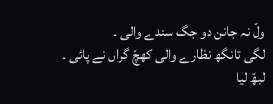ولّ نہ جانن دو جگ سندے والی ۔
لگی تانگھ نظارے والی کھچّ گراں نے پائی ۔
لبھّ لیا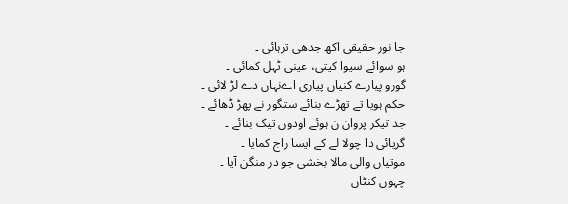جا نور حقیقی اکھ جدھی ترہائی ۔
ہو سوائے سیوا کیتی، عینی ٹہل کمائی ۔
گورو پیارے کنیاں پیاری اےنہاں دے لڑ لائی ۔
حکم ہویا تے تھڑے بنائے ستگور نے پھڑ ڈھائے ۔
جد تیکر پروان ن ہوئے اودوں تیک بنائے ۔
گریائی دا چولا لے کے ایسا راج کمایا ۔
موتیاں والی مالا بخشی جو در منگن آیا ۔
چہوں کنٹاں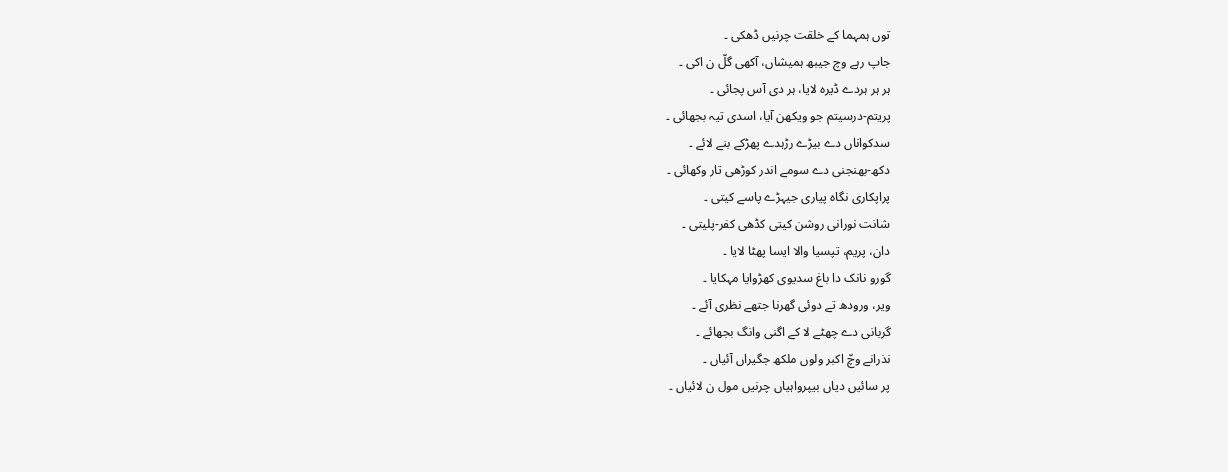توں ہمہما کے خلقت چرنیں ڈھکی ۔
جاپ رہے وچ جیبھ ہمیشاں، آکھی گلّ ن اکی ۔
ہر ہر ہردے ڈیرہ لایا، ہر دی آس پجائی ۔
پریتم-درسیتم جو ویکھن آیا، اسدی تیہ بجھائی ۔
سدکواناں دے بیڑے رڑہدے پھڑکے بنے لائے ۔
دکھ-بھنجنی دے سومے اندر کوڑھی تار وکھائی ۔
پراپکاری نگاہ پیاری جیہڑے پاسے کیتی ۔
شانت نورانی روشن کیتی کڈھی کفر-پلیتی ۔
دان، پریم، تپسیا والا ایسا پھٹا لایا ۔
گورو نانک دا باغ سدیوی کھڑوایا مہکایا ۔
ویر، ورودھ تے دوئی گھرنا جتھے نظری آئے ۔
گربانی دے چھٹے لا کے اگنی وانگ بجھائے ۔
نذرانے وچّ اکبر ولوں ملکھ جگیراں آئیاں ۔
پر سائیں دیاں بیپرواہیاں چرنیں مول ن لائیاں ۔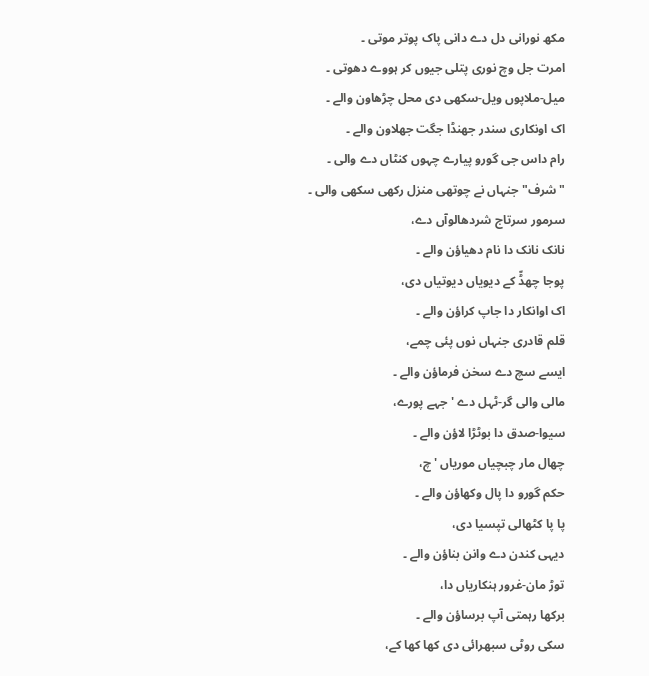مکھ نورانی دل دے دانی پاک پوتر موتی ۔
امرت جل وچ نوری پتلی جیوں کر ہووے دھوتی ۔
میل-ملاپوں ویل-سکھی دی محل چڑھاون والے ۔
اک اونکاری سندر جھنڈا جگت جھلاون والے ۔
رام داس جی گورو پیارے چہوں کنٹاں دے والی ۔
"شرف" جنہاں نے چوتھی منزل رکھی سکھی والی ۔
سرمور سرتاج شردھالوآں دے،
نانک نانک دا نام دھیاؤن والے ۔
پوجا چھڈّ کے دیویاں دیوتیاں دی،
اک اوانکار دا جاپ کراؤن والے ۔
قلم قادری جنہاں نوں پئی چمے،
ایسے سچ دے سخن فرماؤن والے ۔
مالی والی گر-ٹہل دے 'جہے پورے،
سیوا-صدق دا بوٹڑا لاؤن والے ۔
چھال مار چبچیاں موریاں 'چ،
حکم گورو دا پال وکھاؤن والے ۔
پا پا کٹھالی تپسیا دی،
دیہی کندن دے وانن بناؤن والے ۔
توڑ مان-غرور ہنکاریاں دا،
برکھا رہمتی آپ برساؤن والے ۔
سکی روٹی سبھرائی دی کھا کھا کے،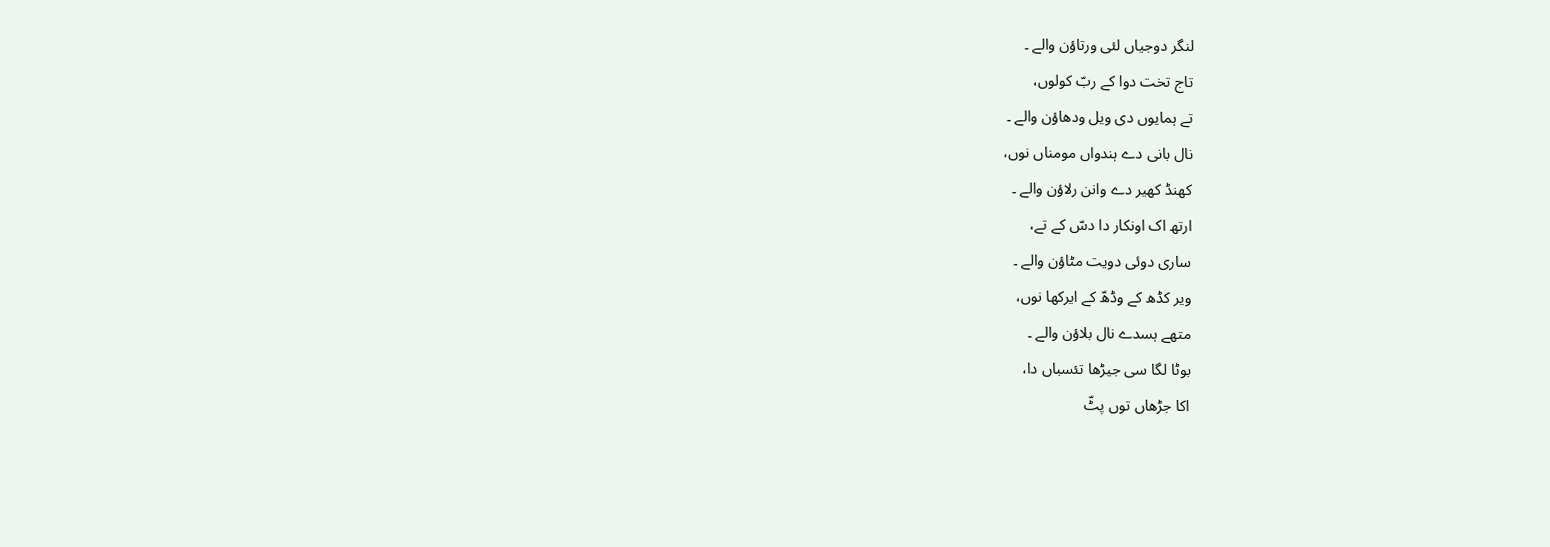لنگر دوجیاں لئی ورتاؤن والے ۔
تاج تخت دوا کے ربّ کولوں،
تے ہمایوں دی ویل ودھاؤن والے ۔
نال بانی دے ہندواں مومناں نوں،
کھنڈ کھیر دے وانن رلاؤن والے ۔
ارتھ اک اونکار دا دسّ کے تے،
ساری دوئی دویت مٹاؤن والے ۔
ویر کڈھ کے وڈھّ کے ایرکھا نوں،
متھے ہسدے نال بلاؤن والے ۔
بوٹا لگا سی جیڑھا تئسباں دا،
اکا جڑھاں توں پٹّ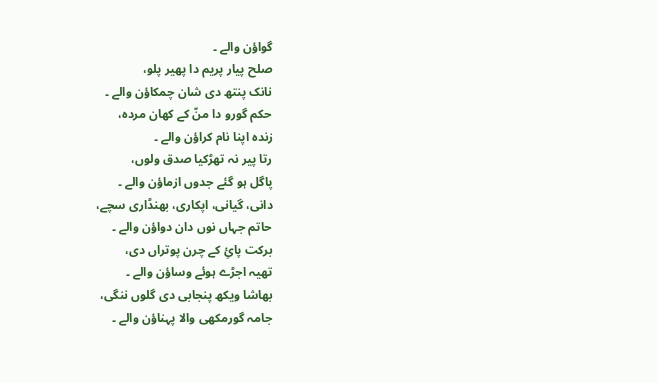گواؤن والے ۔
صلح پیار پریم دا پھیر پلو،
نانک پنتھ دی شان چمکاؤن والے ۔
حکم گورو دا منّ کے کھان مردہ،
زندہ اپنا نام کراؤن والے ۔
رتا پیر نہ تھڑکیا صدق ولوں،
پاگل ہو گئے جدوں ازماؤن والے ۔
دانی، گیانی، اپکاری، بھنڈاری سچے،
حاتم جہاں نوں دان دواؤن والے ۔
برکت پائِ کے چرن پوتراں دی،
تھیہ اجڑے ہوئے وساؤن والے ۔
بھاشا ویکھ پنجابی دی گلوں ننگی،
جامہ گورمکھی والا پہناؤن والے ۔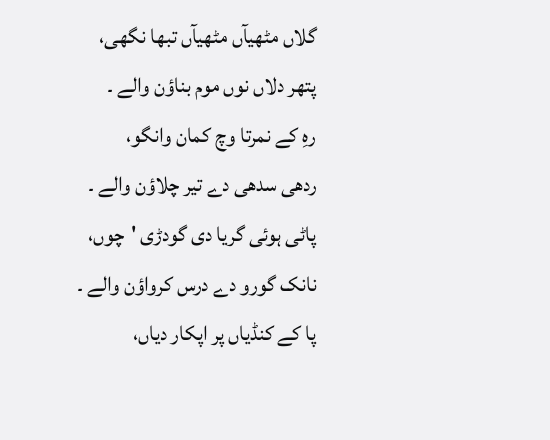گلاں مٹھیآں مٹھیآں تبھا نگھی،
پتھر دلاں نوں موم بناؤن والے ۔
رہِ کے نمرتا وچ کمان وانگو،
ردھی سدھی دے تیر چلاؤن والے ۔
پاٹی ہوئی گریا دی گودڑی 'چوں،
نانک گورو دے درس کرواؤن والے ۔
پا کے کنڈیاں پر اپکار دیاں،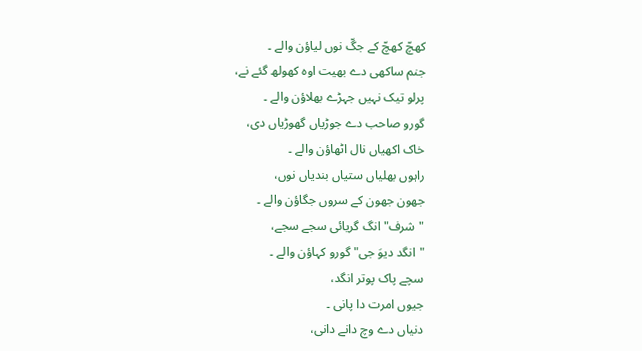کھچّ کھچّ کے جگّ نوں لیاؤن والے ۔
جنم ساکھی دے بھیت اوہ کھولھ گئے نے،
پرلو تیک نہیں جہڑے بھلاؤن والے ۔
گورو صاحب دے جوڑیاں گھوڑیاں دی،
خاک اکھیاں نال اٹھاؤن والے ۔
راہوں بھلیاں ستیاں بندیاں نوں،
جھون جھون کے سروں جگاؤن والے ۔
"شرف" انگ گریائی سجے سجے،
"انگد دیوَ جی" گورو کہاؤن والے ۔
سچے پاک پوتر انگد،
جیوں امرت دا پانی ۔
دنیاں دے وچ دانے دانی،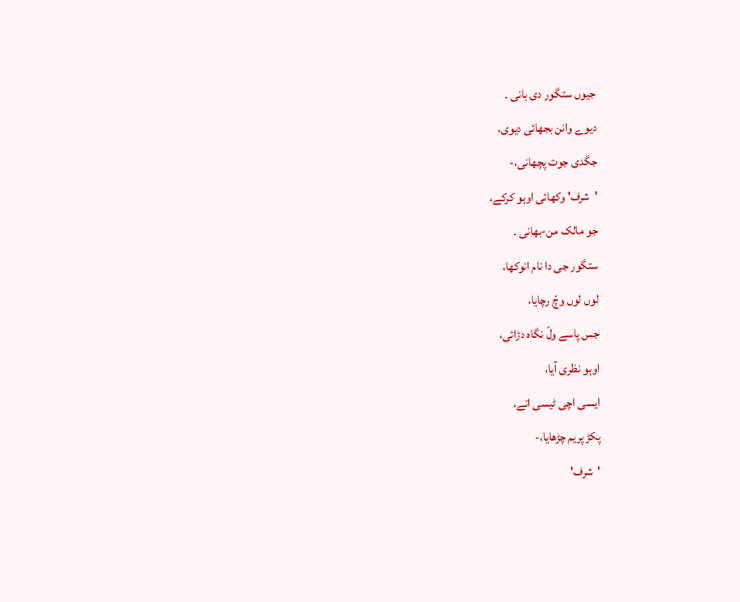جیوں ستگور دی بانی ۔
دیوے وانن بجھائی دیوی،
جگدی جوت پچھانی،-
'شرف' وکھائی اوہو کرکے،
جو مالک من-بھانی ۔
ستگور جی دا نام انوکھا،
لوں لوں وچّ رچایا،
جس پاسے ولّ نگاہ دڑائی،
اوہو نظری آیا،
ایسی اچی ٹیسی اتے،
پکڑ پریم چڑھایا،-
'شرف'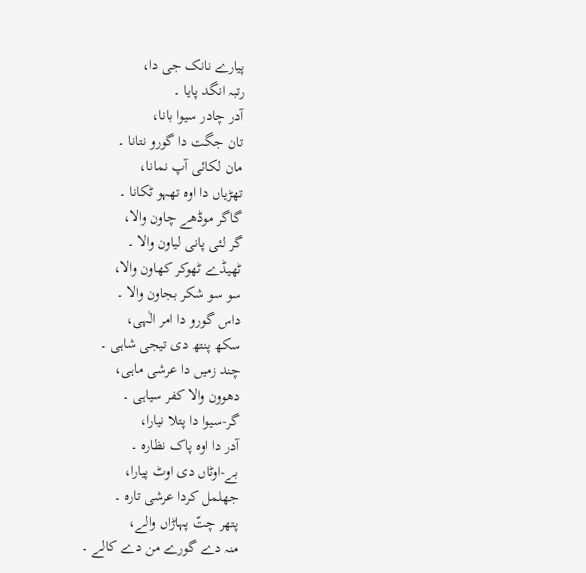پیارے نانک جی دا،
رتبہ انگد پایا ۔
آدر چادر سیوا بانا،
تان جگت دا گورو نتانا ۔
مان لکائی آپ نمانا،
تھڑیاں دا اوہ تھہو ٹکانا ۔
گاگر موڈھے چاون والا،
گر لئی پانی لیاون والا ۔
ٹھیڈے ٹھوکر کھاون والا،
سو سو شکر بجاون والا ۔
داس گورو دا امر الٰہی،
سکھ پنتھ دی تیجی شاہی ۔
چند زمیں دا عرشی ماہی،
دھوون والا کفر سیاہی ۔
گر-سیوا دا پتلا نیارا،
آدر دا اوہ پاک نظارہ ۔
بے-اوٹاں دی اوٹ پیارا،
جھلمل کردا عرشی تارہ ۔
پتھر چتّ پہاڑاں والے،
منہ دے گورے من دے کالے ۔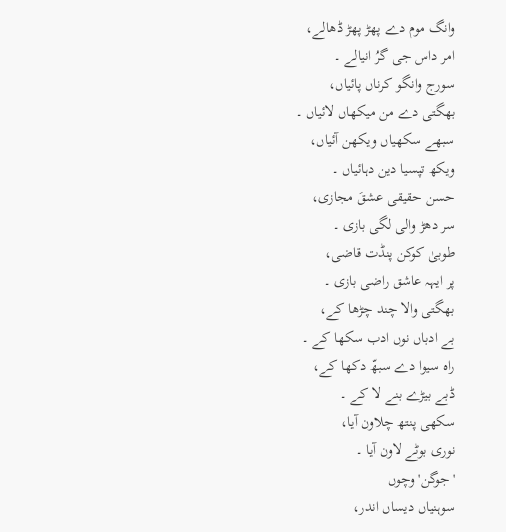وانگ موم دے پھڑ پھڑ ڈھالے،
امر داس جی گرُ انیالے ۔
سورج وانگو کرناں پائیاں،
بھگتی دے من میکھاں لائیاں ۔
سبھے سکھیاں ویکھن آئیاں،
ویکھ تپسیا دین دہائیاں ۔
حسن حقیقی عشقَ مجازی،
سر دھڑ والی لگی بازی ۔
طوبیٰ کوکن پنڈت قاضی،
پر ایہہ عاشق راضی بازی ۔
بھگتی والا چند چڑھا کے،
بے ادباں نوں ادب سکھا کے ۔
راہ سیوا دے سبھّ دکھا کے،
ڈبے بیڑے بنے لا کے ۔
سکھی پنتھ چلاون آیا،
نوری بوٹے لاون آیا ۔
'جوگن' وچوں
سوہنیاں دیساں اندر،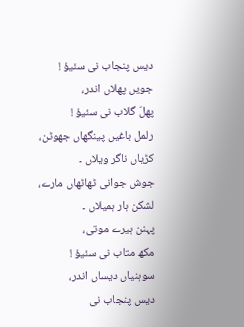دیس پنجاب نی سئیؤ !
جویں پھلاں اندر،
پھلّ گلاب نی سئیؤ !
رلمل باغیں پینگھاں جھوٹن،
کڑیاں ناگر ویلاں ۔
جوش جوانی ٹھاٹھاں مارے،
لشکن ہار ہمیلاں ۔
پہنن ہیرے موتی،
مکھ متاب نی سئیؤ !
سوہنیاں دیساں اندر،
دیس پنجاب نی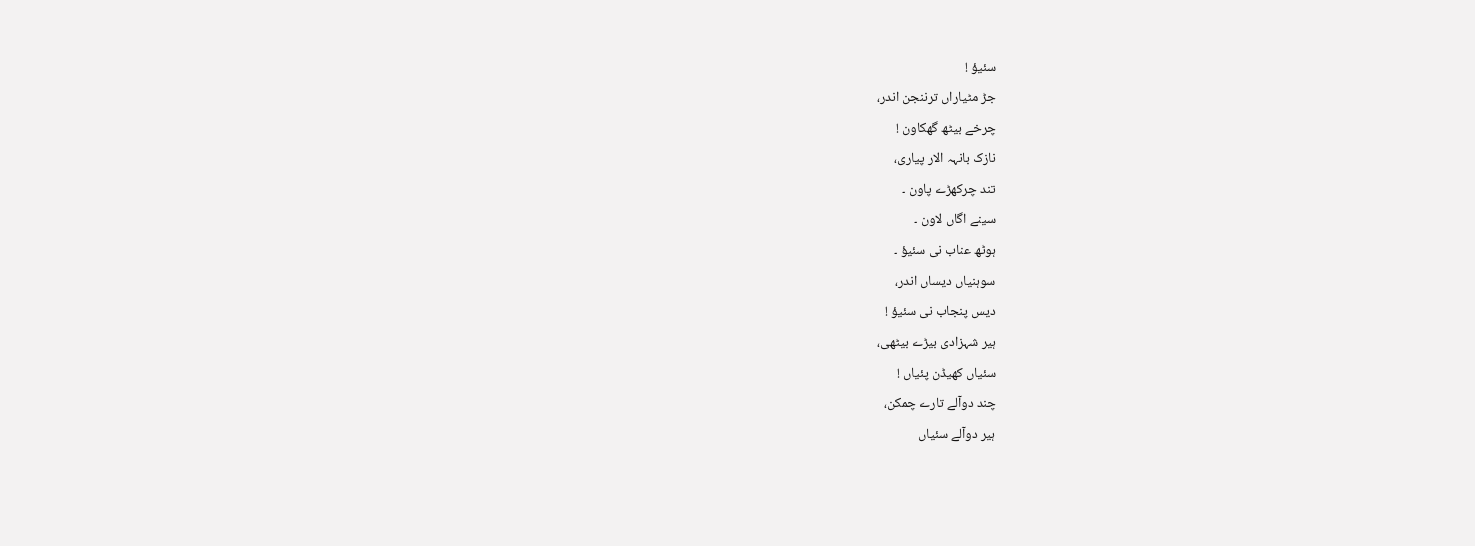سئیؤ !
جڑ مٹیاراں ترننجن اندر،
چرخے بیٹھ گھکاون !
نازک بانہہ الار پیاری،
تند چرکھڑے پاون ۔
سینے اگاں لاون ۔
ہوٹھ عناب نی سئیؤ ۔
سوہنیاں دیساں اندر،
دیس پنجاب نی سئیؤ !
ہیر شہزادی بیڑے بیٹھی،
سئیاں کھیڈن پئیاں !
چند دوآلے تارے چمکن،
ہیر دوآلے سئیاں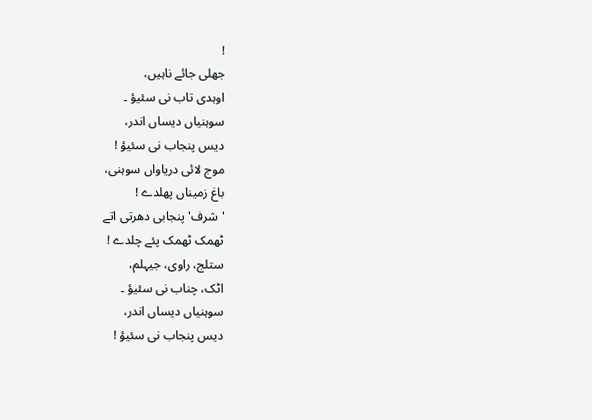!
جھلی جائے ناہیں،
اوہدی تاب نی سئیؤ ۔
سوہنیاں دیساں اندر،
دیس پنجاب نی سئیؤ !
موج لائی دریاواں سوہنی،
باغ زمیناں پھلدے !
'شرف' پنجابی دھرتی اتے
ٹھمک ٹھمک پئے چلدے !
ستلج، راوی، جیہلم،
اٹک، چناب نی سئیؤ ۔
سوہنیاں دیساں اندر،
دیس پنجاب نی سئیؤ !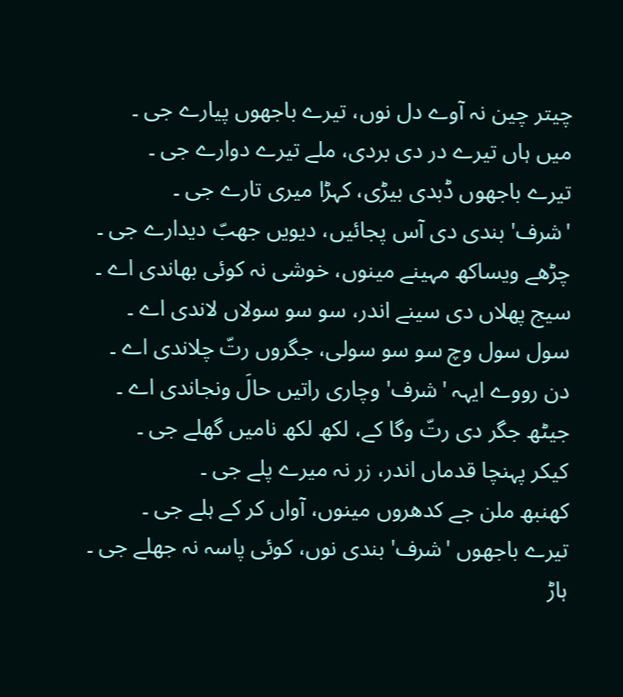چیتر چین نہ آوے دل نوں، تیرے باجھوں پیارے جی ۔
میں ہاں تیرے در دی بردی، ملے تیرے دوارے جی ۔
تیرے باجھوں ڈبدی بیڑی، کہڑا میری تارے جی ۔
'شرف' بندی دی آس پجائیں، دیویں جھبّ دیدارے جی ۔
چڑھے ویساکھ مہینے مینوں، خوشی نہ کوئی بھاندی اے ۔
سیج پھلاں دی سینے اندر، سو سو سولاں لاندی اے ۔
سول سول وچ سو سو سولی، جگروں رتّ چلاندی اے ۔
دن رووے ایہہ 'شرف' وچاری راتیں حالَ ونجاندی اے ۔
جیٹھ جگر دی رتّ وگا کے، لکھ لکھ نامیں گھلے جی ۔
کیکر پہنچا قدماں اندر، زر نہ میرے پلے جی ۔
کھنبھ ملن جے کدھروں مینوں، آواں کر کے ہلے جی ۔
تیرے باجھوں 'شرف' بندی نوں، کوئی پاسہ نہ جھلے جی ۔
ہاڑ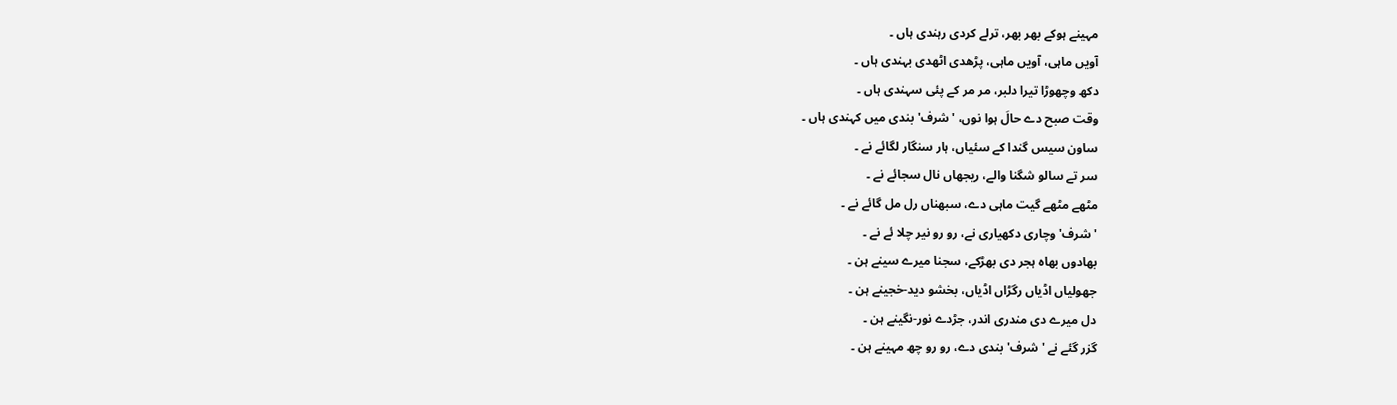مہینے ہوکے بھر بھر، ترلے کردی رہندی ہاں ۔
آویں ماہی، آویں ماہی، پڑھدی اٹھدی بہندی ہاں ۔
دکھ وچھوڑا تیرا دلبر، مر مر کے پئی سہندی ہاں ۔
وقت صبح دے حالَ ہوا نوں، 'شرف' بندی میں کہندی ہاں ۔
ساون سیس گندا کے سئیاں، ہار سنگار لگائے نے ۔
سر تے سالو شگنا والے، ریجھاں نال سجائے نے ۔
مٹھے مٹھے گیت ماہی دے، سبھناں رل مل گائے نے ۔
'شرف' وچاری دکھیاری نے، رو رو نیر چلا ئے نے ۔
بھادوں بھاہ ہجر دی بھڑکے، سجنا میرے سینے ہن ۔
جھولیاں اڈیاں رگڑاں اڈیاں، بخشو دید-خجینے ہن ۔
دل میرے دی مندری اندر، جڑدے نور-نگینے ہن ۔
گزر گئے نے 'شرف' بندی دے، رو رو چھ مہینے ہن ۔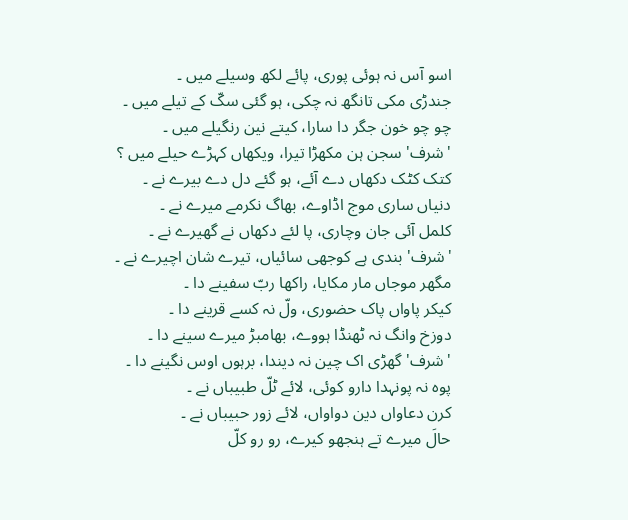اسو آس نہ ہوئی پوری، پائے لکھ وسیلے میں ۔
جندڑی مکی تانگھ نہ چکی، ہو گئی سکّ کے تیلے میں ۔
چو چو خون جگر دا سارا، کیتے نین رنگیلے میں ۔
'شرف' سجن ہن مکھڑا تیرا، ویکھاں کہڑے حیلے میں ؟
کتک کٹک دکھاں دے آئے، ہو گئے دل دے بیرے نے ۔
دنیاں ساری موج اڈاوے، بھاگ نکرمے میرے نے ۔
کلمل آئی جان وچاری، پا لئے دکھاں نے گھیرے نے ۔
'شرف' بندی ہے کوجھی سائیاں، تیرے شان اچیرے نے ۔
مگھر موجاں مار مکایا، راکھا ربّ سفینے دا ۔
کیکر پاواں پاک حضوری، ولّ نہ کسے قرینے دا ۔
دوزخ وانگ نہ ٹھنڈا ہووے، بھامبڑ میرے سینے دا ۔
'شرف' گھڑی اک چین نہ دیندا، برہوں اوس نگینے دا ۔
پوہ نہ پونہدا دارو کوئی، لائے ٹلّ طبیباں نے ۔
کرن دعاواں دین دواواں، لائے زور حبیباں نے ۔
حالَ میرے تے ہنجھو کیرے، رو رو کلّ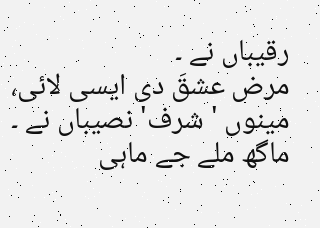رقیباں نے ۔
مرض عشقَ دی ایسی لائی، مینوں 'شرف' نصیباں نے ۔
ماگھ ملے جے ماہی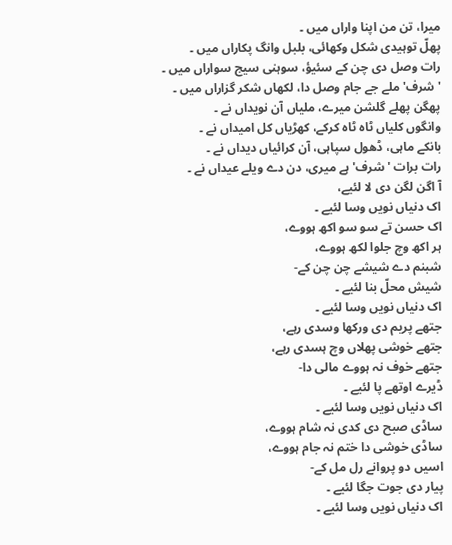میرا، تن من اپنا واراں میں ۔
پھلّ توہیدی شکل وکھائی، بلبل وانگ پکاراں میں ۔
رات وصل دی چن کے سئیؤ، سوہنی سیج سواراں میں ۔
'شرف' ملے جے جام وصل دا، لکھاں شکر گزاراں میں ۔
پھگن پھلے گلشن میرے، ملیاں آن نویداں نے ۔
وانگوں کلیاں ٹاہ ٹاہ کرکے، کھڑیاں کل امیداں نے ۔
بانکے ماہی، ڈھول سپاہی، آن کرائیاں دیداں نے ۔
رات برات 'شرف' ہے میری، دن دے ویلے عیداں نے ۔
آ اگن لگن دی لا لئیے،
اک دنیاں نویں وسا لئیے ۔
اک حسن تے سو سو اکھ ہووے،
ہر اکھ وچ جلوا لکھ ہووے،
شبنم دے شیشے چن چن کے-
شیش محلّ بنا لئیے ۔
اک دنیاں نویں وسا لئیے ۔
جتھے پریم دی ورکھا وسدی رہے،
جتھے خوشی پھلاں وچ ہسدی رہے،
جتھے خوف نہ ہووے مالی دا-
ڈیرے اوتھے پا لئیے ۔
اک دنیاں نویں وسا لئیے ۔
ساڈی صبح دی کدی نہ شام ہووے،
ساڈی خوشی دا ختم نہ جام ہووے،
اسیں دو پروانے رل مل کے-
پیار دی جوت جگا لئیے ۔
اک دنیاں نویں وسا لئیے ۔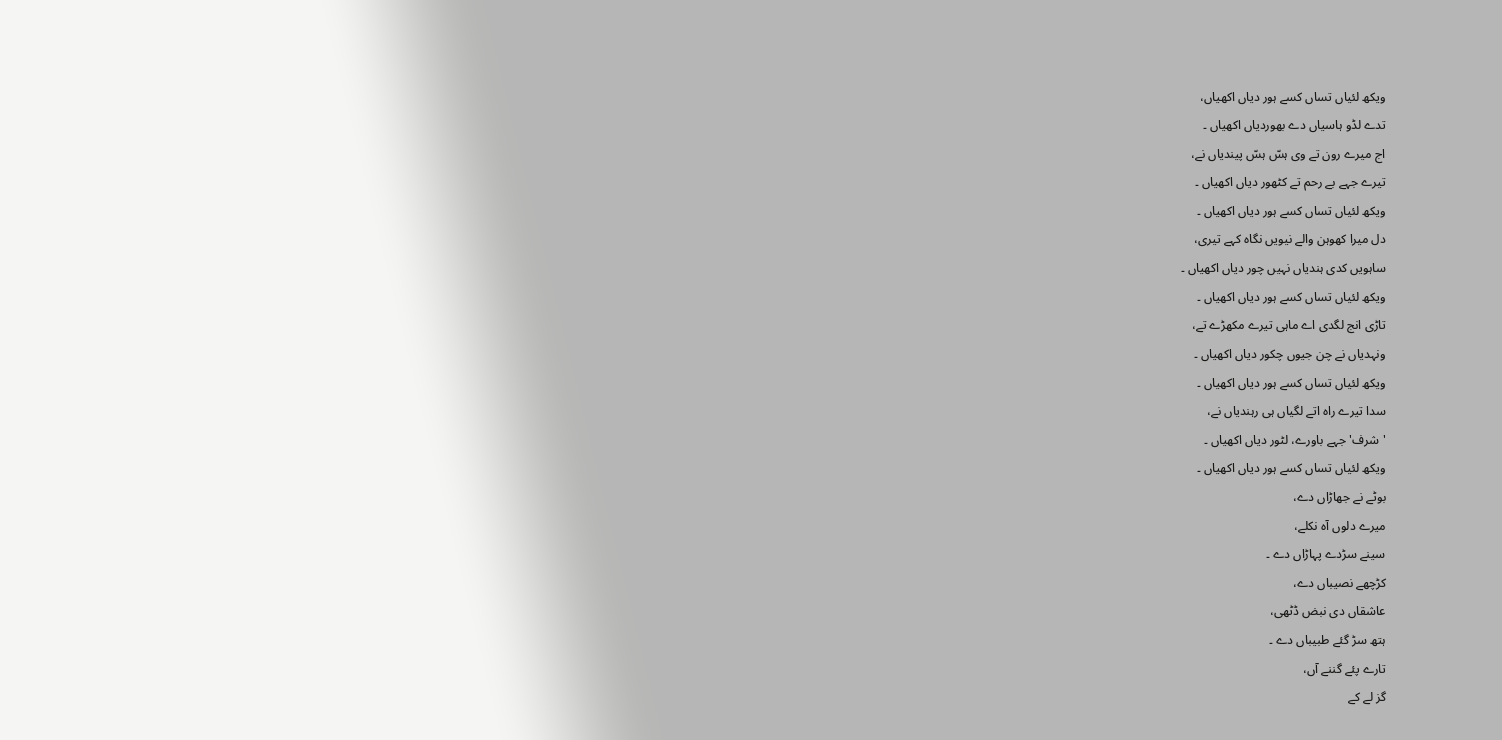ویکھ لئیاں تساں کسے ہور دیاں اکھیاں،
تدے لڈو ہاسیاں دے بھوردیاں اکھیاں ۔
اج میرے رون تے وی ہسّ ہسّ پیندیاں نے،
تیرے جہے بے رحم تے کٹھور دیاں اکھیاں ۔
ویکھ لئیاں تساں کسے ہور دیاں اکھیاں ۔
دل میرا کھوہن والے نیویں نگاہ کہے تیری،
ساہویں کدی ہندیاں نہیں چور دیاں اکھیاں ۔
ویکھ لئیاں تساں کسے ہور دیاں اکھیاں ۔
تاڑی انج لگدی اے ماہی تیرے مکھڑے تے،
ونہدیاں نے چن جیوں چکور دیاں اکھیاں ۔
ویکھ لئیاں تساں کسے ہور دیاں اکھیاں ۔
سدا تیرے راہ اتے لگیاں ہی رہندیاں نے،
'شرف' جہے باورے، لٹور دیاں اکھیاں ۔
ویکھ لئیاں تساں کسے ہور دیاں اکھیاں ۔
بوٹے نے جھاڑاں دے،
میرے دلوں آہ نکلے،
سینے سڑدے پہاڑاں دے ۔
کڑچھے نصیباں دے،
عاشقاں دی نبض ڈٹھی،
ہتھ سڑ گئے طبیباں دے ۔
تارے پئے گننے آں،
گز لے کے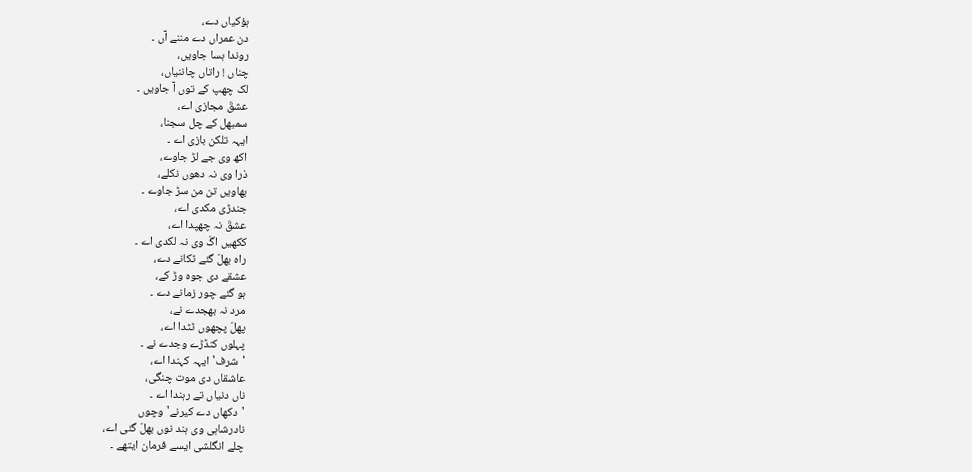ہؤکیاں دے،
دن عمراں دے مننے آں ۔
روندا ہسا جاویں،
چناں ! راتاں چاننیاں،
لک چھپ کے توں آ جاویں ۔
عشقَ مجازی اے،
سمبھل کے چل سجنا،
ایہہ تلکن بازی اے ۔
اکھ وی جے لڑ جاوے،
ذرا وی نہ دھوں نکلے،
بھاویں تن من سڑ جاوے ۔
جندڑی مکدی اے،
عشقَ نہ چھپدا اے،
ککھیں اگّ وی نہ لکدی اے ۔
راہ بھلّ گئے ٹکانے دے،
عشقے دی جوہ وڑ کے،
ہو گئے چور زمانے دے ۔
مرد نہ بھجدے نے،
پھلّ پچھوں ٹٹدا اے،
پہلوں کنڈڑے وجدے نے ۔
'شرف' ایہہ کہندا اے،
عاشقاں دی موت چنگی،
ناں دنیاں تے رہندا اے ۔
'دکھاں دے کیرنے' وچوں
نادرشاہی وی ہند نوں بھلّ گئی اے،
چلے انگلشی ایسے فرمان ایتھے ۔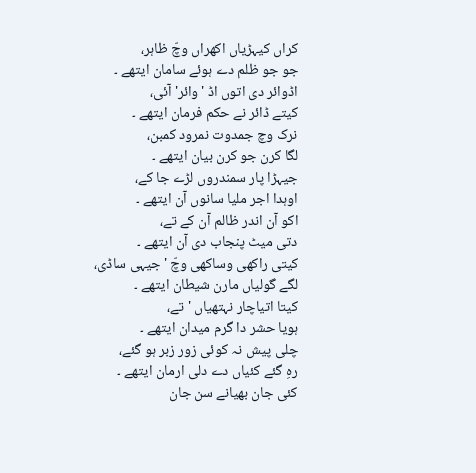کراں کیہڑیاں اکھراں وچّ ظاہر،
جو جو ظلم دے ہوئے سامان ایتھے ۔
اڈوائر دی اتوں اڈ 'وائر' آئی،
کیتے ڈائر نے حکم فرمان ایتھے ۔
نرک وچ جمدوت نمرود کمبن،
لگا کرن جو کرن بیان ایتھے ۔
جیہڑا پار سمندروں لڑے جا کے،
اوہدا اجر ملیا سانوں آن ایتھے ۔
اکو آن اندر ظالم آن کے تے،
دتی میٹ پنجاب دی آن ایتھے ۔
کیتی راکھی وساکھی وچّ 'جیہی ساڈی،
لگے گولیاں مارن شیطان ایتھے ۔
کیتا اتیاچار نہتھیاں 'تے،
ہویا حشر دا گرم میدان ایتھے ۔
چلی پیش نہ کوئی زور زبر ہو گئے،
رہِ گئے کئیاں دے دلی ارمان ایتھے ۔
کئی جان بھیانے سن جان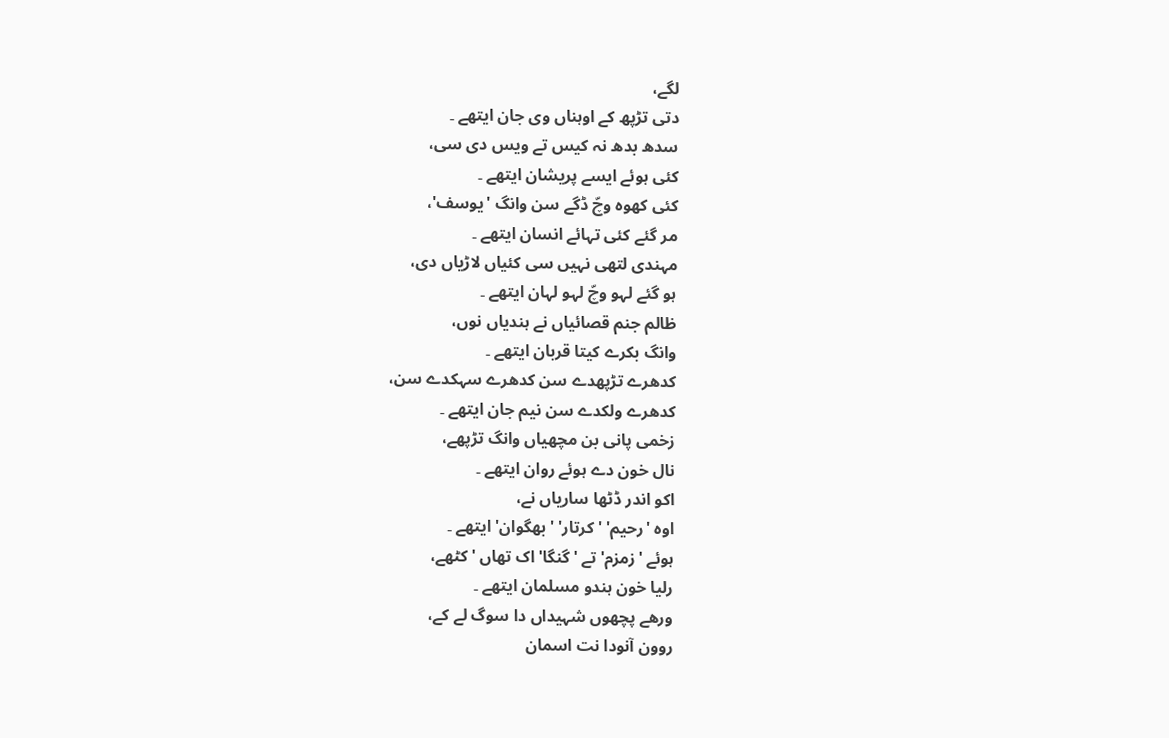لگے،
دتی تڑپھ کے اوہناں وی جان ایتھے ۔
سدھ بدھ نہ کیس تے ویس دی سی،
کئی ہوئے ایسے پریشان ایتھے ۔
کئی کھوہ وچّ ڈگے سن وانگ 'یوسف'،
مر گئے کئی تہائے انسان ایتھے ۔
مہندی لتھی نہیں سی کئیاں لاڑیاں دی،
ہو گئے لہو وچّ لہو لہان ایتھے ۔
ظالم جنم قصائیاں نے ہندیاں نوں،
وانگ بکرے کیتا قربان ایتھے ۔
کدھرے تڑپھدے سن کدھرے سہکدے سن،
کدھرے ولکدے سن نیم جان ایتھے ۔
زخمی پانی بن مچھیاں وانگ تڑپھے،
نال خون دے ہوئے روان ایتھے ۔
اکو اندر ڈٹھا ساریاں نے،
اوہ 'رحیم' 'کرتار' 'بھگوان' ایتھے ۔
ہوئے 'زمزم' تے 'گنگا' اک تھاں 'کٹھے،
رلیا خون ہندو مسلمان ایتھے ۔
ورھے پچھوں شہیداں دا سوگ لے کے،
روون آنودا نت اسمان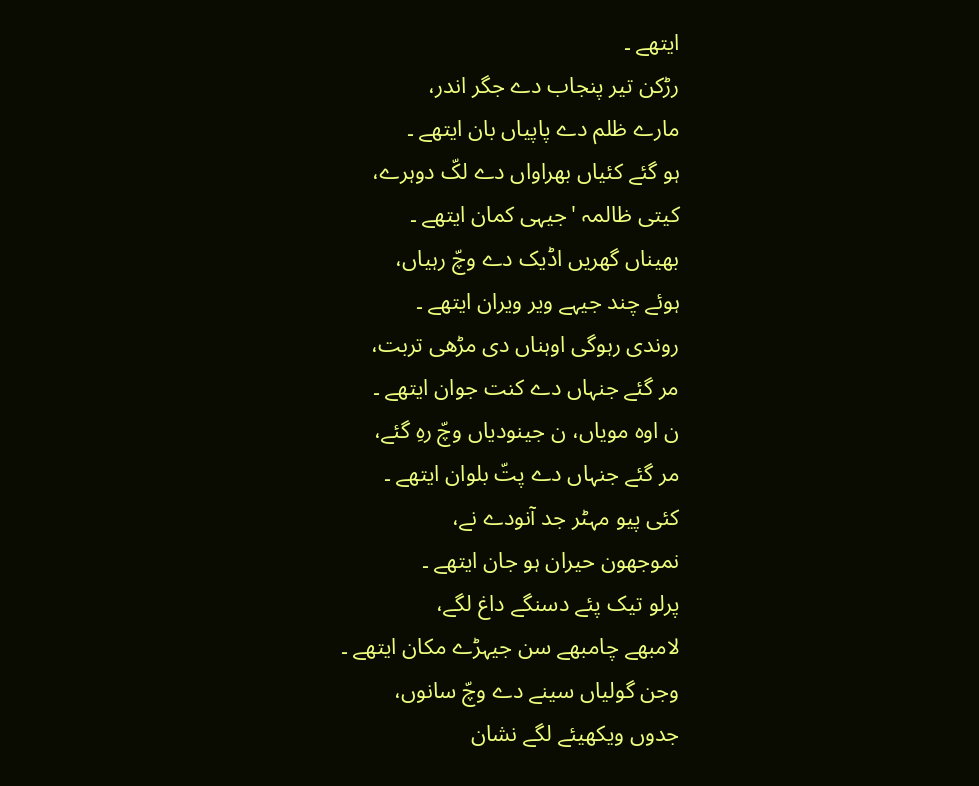ایتھے ۔
رڑکن تیر پنجاب دے جگر اندر،
مارے ظلم دے پاپیاں بان ایتھے ۔
ہو گئے کئیاں بھراواں دے لکّ دوہرے،
کیتی ظالمہ 'جیہی کمان ایتھے ۔
بھیناں گھریں اڈیک دے وچّ رہیاں،
ہوئے چند جیہے ویر ویران ایتھے ۔
روندی رہوگی اوہناں دی مڑھی تربت،
مر گئے جنہاں دے کنت جوان ایتھے ۔
ن اوہ مویاں، ن جینودیاں وچّ رہِ گئے،
مر گئے جنہاں دے پتّ بلوان ایتھے ۔
کئی پیو مہٹر جد آنودے نے،
نموجھون حیران ہو جان ایتھے ۔
پرلو تیک پئے دسنگے داغ لگے،
لامبھے چامبھے سن جیہڑے مکان ایتھے ۔
وجن گولیاں سینے دے وچّ سانوں،
جدوں ویکھیئے لگے نشان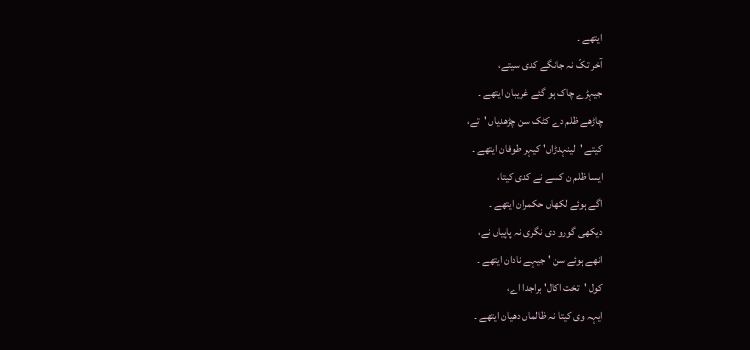ایتھے ۔
آخر تکّ نہ جانگے کدی سیتے،
جیہڑے چاک ہو گئے غریبان ایتھے ۔
چاڑھے ظلم دے کٹک سن چڑھدیاں 'تے،
کیتے 'لینہدڑاں' کیہر طوفان ایتھے ۔
ایسا ظلم ن کسے نے کدی کیتا،
اگے ہوئے لکھاں حکمران ایتھے ۔
دیکھی گورو دی نگری نہ پاپیاں نے،
انھے ہوئے سن 'جیہے نادان ایتھے ۔
کول 'تخت اکال' براجدا اے،
ایہہ وی کیتا نہ ظالماں دھیان ایتھے ۔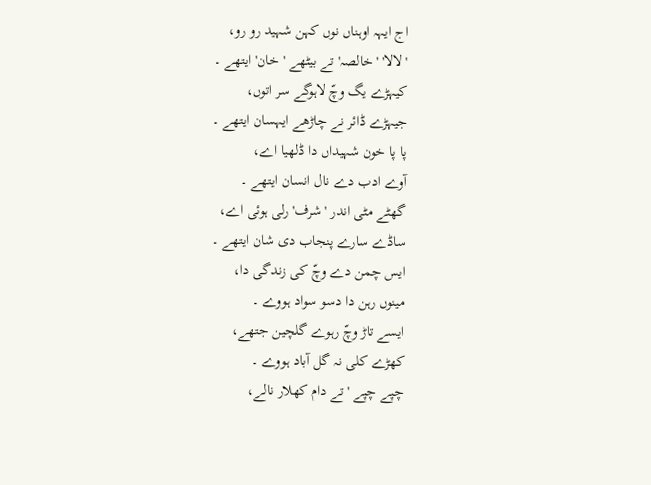اج ایہہ اوہناں نوں کہن شہید رو رو،
'لالا' 'خالصہ' تے بیٹھے 'خان' ایتھے ۔
کیہڑے یگ وچّ لاہوگے سر اتوں،
جیہڑے ڈائر نے چاڑھے ایہسان ایتھے ۔
پا پا خون شہیداں دا ڈلھیا اے،
آوے ادب دے نال انسان ایتھے ۔
گھٹے مٹی اندر 'شرف' رلی ہوئی اے،
ساڈے سارے پنجاب دی شان ایتھے ۔
ایس چمن دے وچّ کی زندگی دا،
مینوں رہن دا دسو سواد ہووے ۔
ایسے تاڑ وچّ رہوے گلچین جتھے،
کھڑے کلی نہ گل آباد ہووے ۔
چپے چپے 'تے دام کھلار نالے،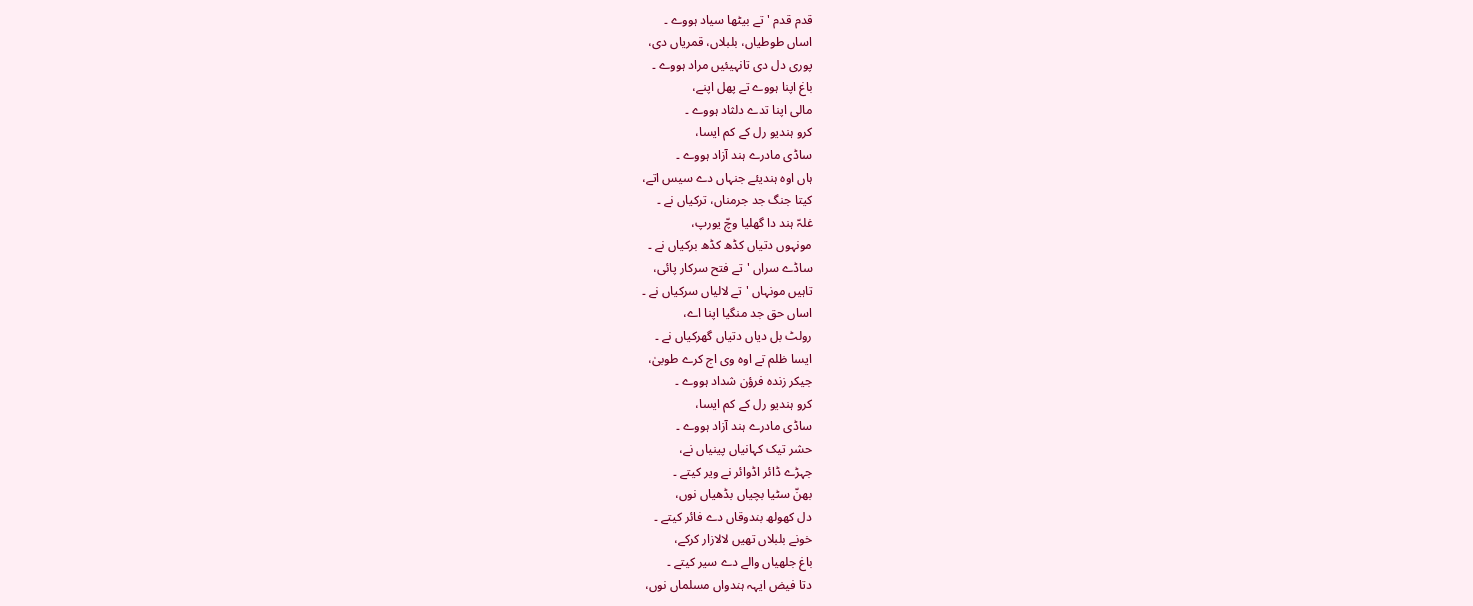قدم قدم 'تے بیٹھا سیاد ہووے ۔
اساں طوطیاں، بلبلاں، قمریاں دی،
پوری دل دی تانہیئیں مراد ہووے ۔
باغ اپنا ہووے تے پھل اپنے،
مالی اپنا تدے دلثاد ہووے ۔
کرو ہندیو رل کے کم ایسا،
ساڈی مادرے ہند آزاد ہووے ۔
ہاں اوہ ہندیئے جنہاں دے سیس اتے،
کیتا جنگ جد جرمناں، ترکیاں نے ۔
غلہّ ہند دا گھلیا وچّ یورپ،
مونہوں دتیاں کڈھ کڈھ برکیاں نے ۔
ساڈے سراں 'تے فتح سرکار پائی،
تاہیں مونہاں 'تے لالیاں سرکیاں نے ۔
اساں حق جد منگیا اپنا اے،
رولٹ بل دیاں دتیاں گھرکیاں نے ۔
ایسا ظلم تے اوہ وی اج کرے طوبیٰ،
جیکر زندہ فرؤن شداد ہووے ۔
کرو ہندیو رل کے کم ایسا،
ساڈی مادرے ہند آزاد ہووے ۔
حشر تیک کہانیاں پینیاں نے،
جہڑے ڈائر اڈوائر نے ویر کیتے ۔
بھنّ سٹیا بچیاں بڈھیاں نوں،
دل کھولھ بندوقاں دے فائر کیتے ۔
خونے بلبلاں تھیں لالازار کرکے،
باغ جلھیاں والے دے سیر کیتے ۔
دتا فیض ایہہ ہندواں مسلماں نوں،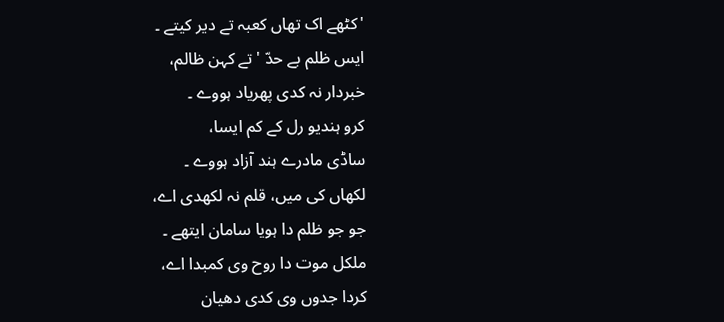'کٹھے اک تھاں کعبہ تے دیر کیتے ۔
ایس ظلم بے حدّ 'تے کہن ظالم،
خبردار نہ کدی پھریاد ہووے ۔
کرو ہندیو رل کے کم ایسا،
ساڈی مادرے ہند آزاد ہووے ۔
لکھاں کی میں، قلم نہ لکھدی اے،
جو جو ظلم دا ہویا سامان ایتھے ۔
ملکل موت دا روح وی کمبدا اے،
کردا جدوں وی کدی دھیان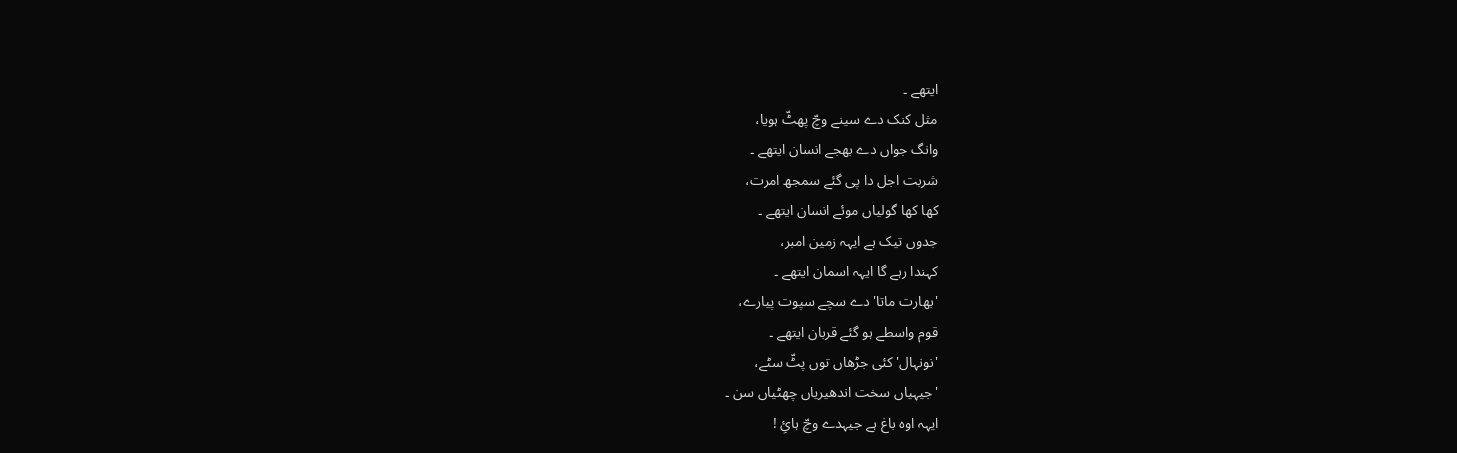ایتھے ۔
مثل کنک دے سینے وچّ پھٹّ ہویا،
وانگ جواں دے بھجے انسان ایتھے ۔
شربت اجل دا پی گئے سمجھ امرت،
کھا کھا گولیاں موئے انسان ایتھے ۔
جدوں تیک ہے ایہہ زمین امبر،
کہندا رہے گا ایہہ اسمان ایتھے ۔
'بھارت ماتا' دے سچے سپوت پیارے،
قوم واسطے ہو گئے قربان ایتھے ۔
'نونہال' کئی جڑھاں توں پٹّ سٹے،
'جیہیاں سخت اندھیریاں چھٹیاں سن ۔
ایہہ اوہ باغ ہے جیہدے وچّ ہائِ !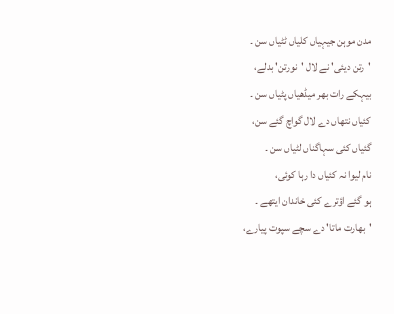مدن موہن جیہیاں کلیاں ٹٹیاں سن ۔
'رتن دیئی' نے لال 'نورتن' بدلے،
بیہکے رات بھر میڈھیاں پٹیاں سن ۔
کئیاں نتھاں دے لال گواچ گئے سن،
گئیاں کئی سہاگناں لٹیاں سن ۔
نام لیوا نہ کئیاں دا رہا کوئی،
ہو گئے اؤترے کئی خاندان ایتھے ۔
'بھارت ماتا' دے سچے سپوت پیارے،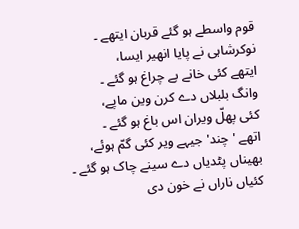قوم واسطے ہو گئے قربان ایتھے ۔
نوکرشاہی نے پایا انھیر ایسا،
ایتھے کئی خانے بے چراغ ہو گئے ۔
وانگ بلبلاں دے کرن وین ماپے،
کئی پھلّ ویران اس باغ ہو گئے ۔
اتھے 'چند' جیہے ویر کئی گمّ ہوئے،
بھیناں پٹدیاں دے سینے چاک ہو گئے ۔
کئیاں ناراں نے خون دی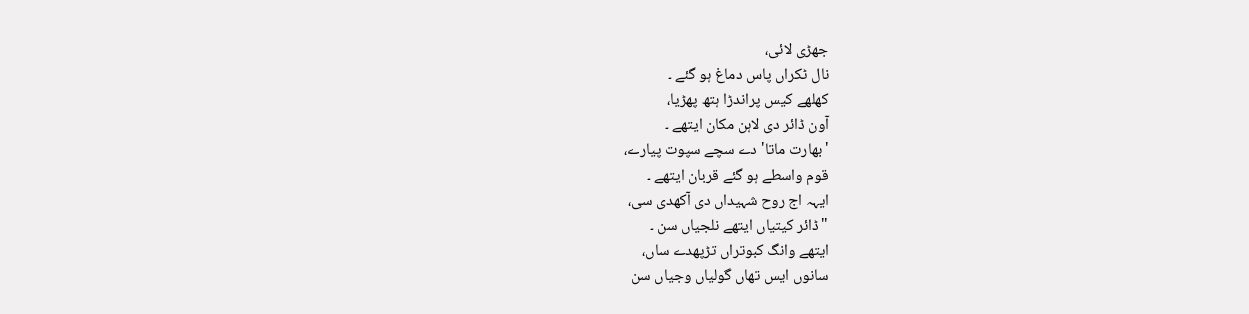جھڑی لائی،
نال ٹکراں پاس دماغ ہو گئے ۔
کھلھے کیس پراندڑا ہتھ پھڑیا،
آون ڈائر دی لاہن مکان ایتھے ۔
'بھارت ماتا' دے سچے سپوت پیارے،
قوم واسطے ہو گئے قربان ایتھے ۔
ایہہ اج روح شہیداں دی آکھدی سی،
"ڈائر کیتیاں ایتھے نلجیاں سن ۔
ایتھے وانگ کبوتراں تڑپھدے ساں،
سانوں ایس تھاں گولیاں وجیاں سن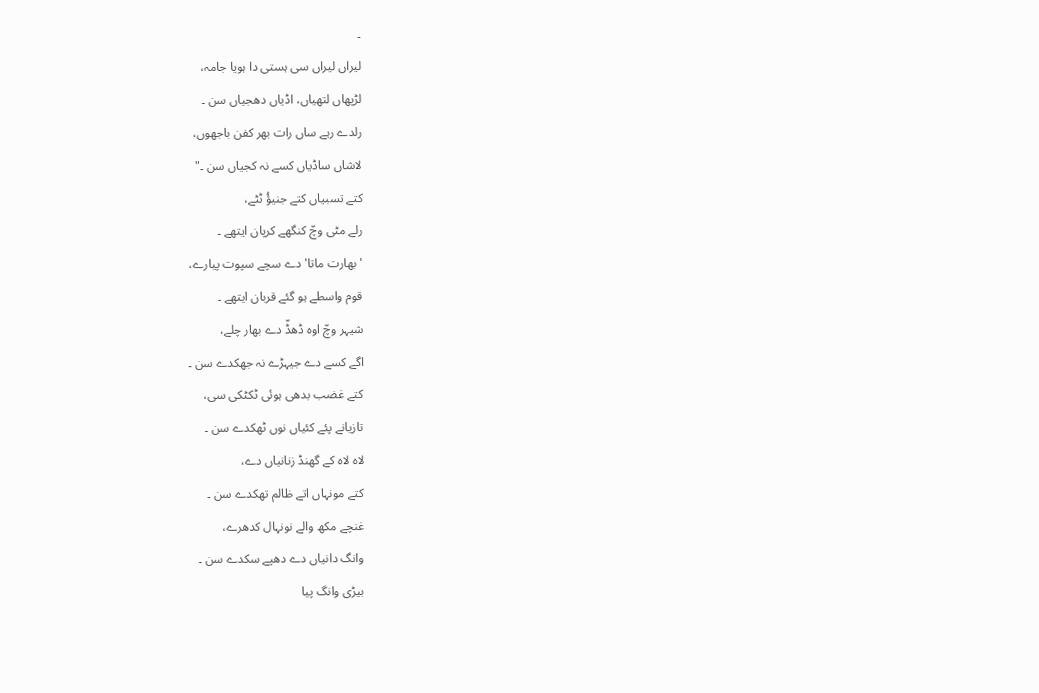۔
لیراں لیراں سی ہستی دا ہویا جامہ،
لڑپھاں لتھیاں، اڈیاں دھجیاں سن ۔
رلدے رہے ساں رات بھر کفن باجھوں،
لاشاں ساڈیاں کسے نہ کجیاں سن ۔"
کتے تسبیاں کتے جنیؤُ ٹٹے،
رلے مٹی وچّ کنگھے کرپان ایتھے ۔
'بھارت ماتا' دے سچے سپوت پیارے،
قوم واسطے ہو گئے قربان ایتھے ۔
شیہر وچّ اوہ ڈھڈّ دے بھار چلے،
اگے کسے دے جیہڑے نہ جھکدے سن ۔
کتے غضب بدھی ہوئی ٹکٹکی سی،
تازیانے پئے کئیاں نوں ٹھکدے سن ۔
لاہ لاہ کے گھنڈ زنانیاں دے،
کتے مونہاں اتے ظالم تھکدے سن ۔
غنچے مکھ والے نونہال کدھرے،
وانگ دانیاں دے دھپے سکدے سن ۔
بیڑی وانگ پیا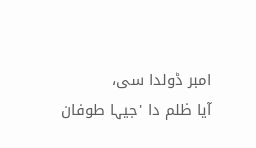امبر ڈولدا سی،
آیا ظلم دا 'جیہا طوفان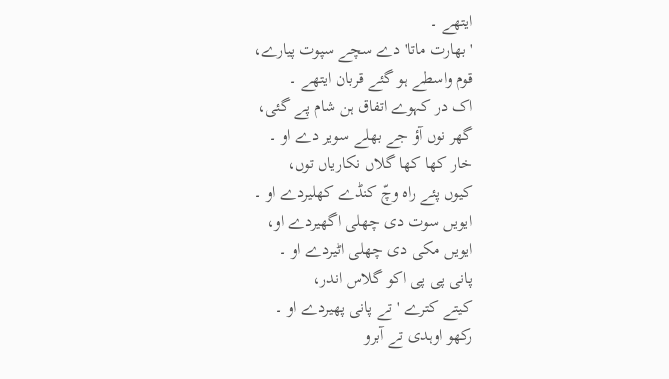ایتھے ۔
'بھارت ماتا' دے سچے سپوت پیارے،
قوم واسطے ہو گئے قربان ایتھے ۔
اک در کہوے اتفاق ہن شام پے گئی،
گھر نوں آؤ جے بھلے سویر دے او ۔
خار کھا کھا گلاں نکاریاں توں،
کیوں پئے راہ وچّ کنڈے کھلیردے او ۔
ایویں سوت دی چھلی اگھیردے او،
ایویں مکی دی چھلی اٹیردے او ۔
پانی پی پی اکو گلاس اندر،
کیتے کترے 'تے پانی پھیردے او ۔
رکھو اوہدی تے آبرو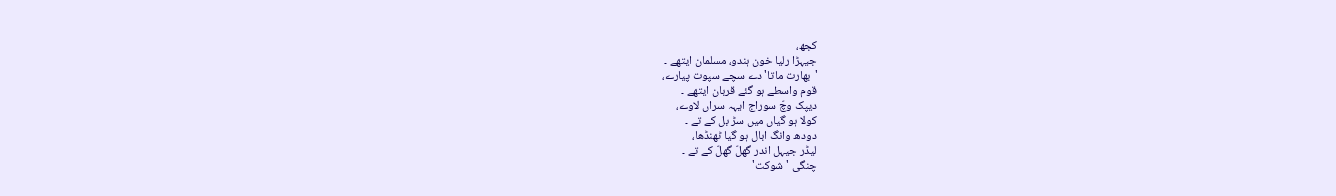کجھ،
جیہڑا رلیا خون ہندو، مسلمان ایتھے ۔
'بھارت ماتا' دے سچے سپوت پیارے،
قوم واسطے ہو گئے قربان ایتھے ۔
دیپک وچّ سوراج ایہہ سراں لاوے،
کولا ہو گیاں میں سڑ بل کے تے ۔
دودھ وانگ ابال ہو گیا ٹھنڈھا،
لیڈر جیہل اندر گھلّ گھلّ کے تے ۔
چنگی 'شوکت'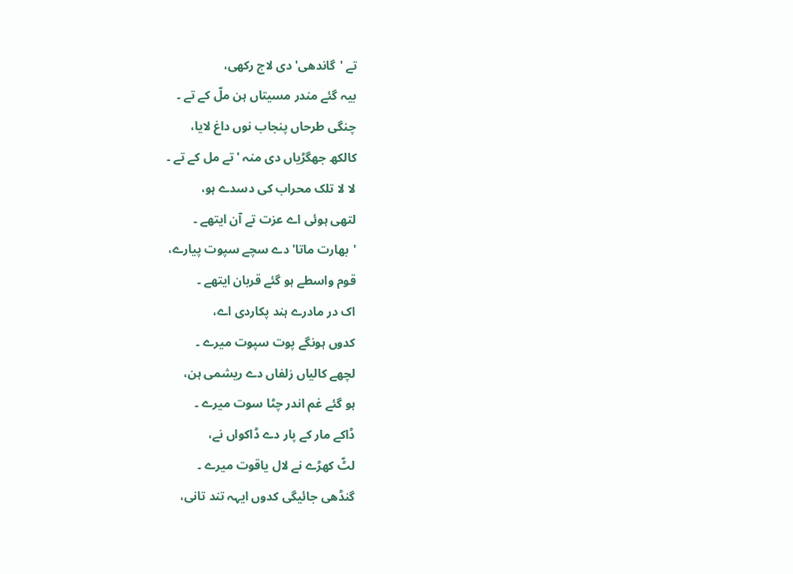تے 'گاندھی' دی لاج رکھی،
بیہ گئے مندر مسیتاں ہن ملّ کے تے ۔
چنگی طرحاں پنجاب نوں داغ لایا،
کالکھ جھگڑیاں دی منہ 'تے مل کے تے ۔
لا لا تلک محراب کی دسدے ہو،
لتھی ہوئی اے عزت تے آن ایتھے ۔
'بھارت ماتا' دے سچے سپوت پیارے،
قوم واسطے ہو گئے قربان ایتھے ۔
اک در مادرے ہند پکاردی اے،
کدوں ہونگے پوت سپوت میرے ۔
لچھے کالیاں زلفاں دے ریشمی ہن،
ہو گئے غم اندر چٹا سوت میرے ۔
ڈاکے مار کے پار دے ڈاکواں نے،
لٹّ کھڑے نے لال یاقوت میرے ۔
گنڈھی جائیگی کدوں ایہہ تند تانی،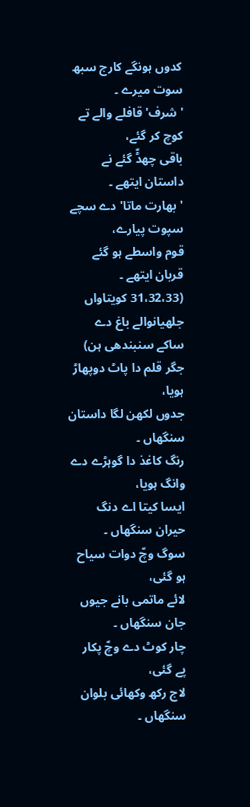کدوں ہونگے کارج سبھ سوت میرے ۔
'شرف' قافلے والے تے کوچ کر گئے،
باقی چھڈّ گئے نے داستان ایتھے ۔
'بھارت ماتا' دے سچے سپوت پیارے،
قوم واسطے ہو گئے قربان ایتھے ۔
(31،32،33 کویتاواں جلھیانوالے باغ دے ساکے سنبندھی ہن)
جگر قلم دا پاٹ دوپھاڑ ہویا،
جدوں لکھن لگا داستان سنگھاں ۔
رنگ کاغذ دا گوہڑے دے وانگ ہویا،
ایسا کیتا اے دنگ حیران سنگھاں ۔
سوگ وچّ دوات سیاح ہو گئی،
لائے ماتمی بانے جیوں جان سنگھاں ۔
چار کوٹ دے وچّ پکار پے گئی،
لاج رکھ وکھائی بلوان سنگھاں ۔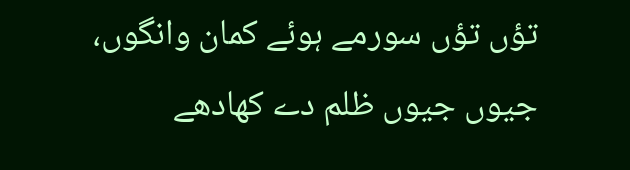تؤں تؤں سورمے ہوئے کمان وانگوں،
جیوں جیوں ظلم دے کھادھے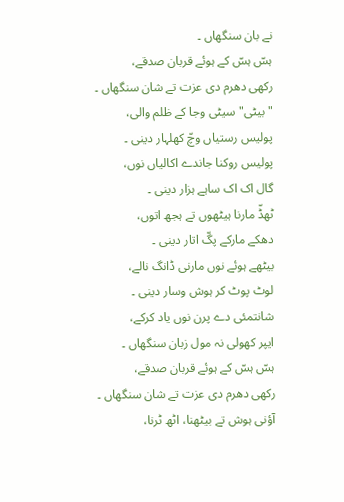نے بان سنگھاں ۔
ہسّ ہسّ کے ہوئے قربان صدقے،
رکھی دھرم دی عزت تے شان سنگھاں ۔
"بیٹی" سیٹی وجا کے ظلم والی،
پولیس رستیاں وچّ کھلہار دینی ۔
پولیس روکنا جاندے اکالیاں نوں،
گال اک اک ساہے ہزار دینی ۔
ٹھڈّ مارنا ہیٹھوں تے ہجھ اتوں،
دھکے مارکے پگّ اتار دینی ۔
بیٹھے ہوئے نوں مارنی ڈانگ نالے،
لوٹ پوٹ کر ہوش وسار دینی ۔
شانتمئی دے پرن نوں یاد کرکے،
ایپر کھولی نہ مول زبان سنگھاں ۔
ہسّ ہسّ کے ہوئے قربان صدقے،
رکھی دھرم دی عزت تے شان سنگھاں ۔
آؤنی ہوش تے بیٹھنا، اٹھ ٹرنا،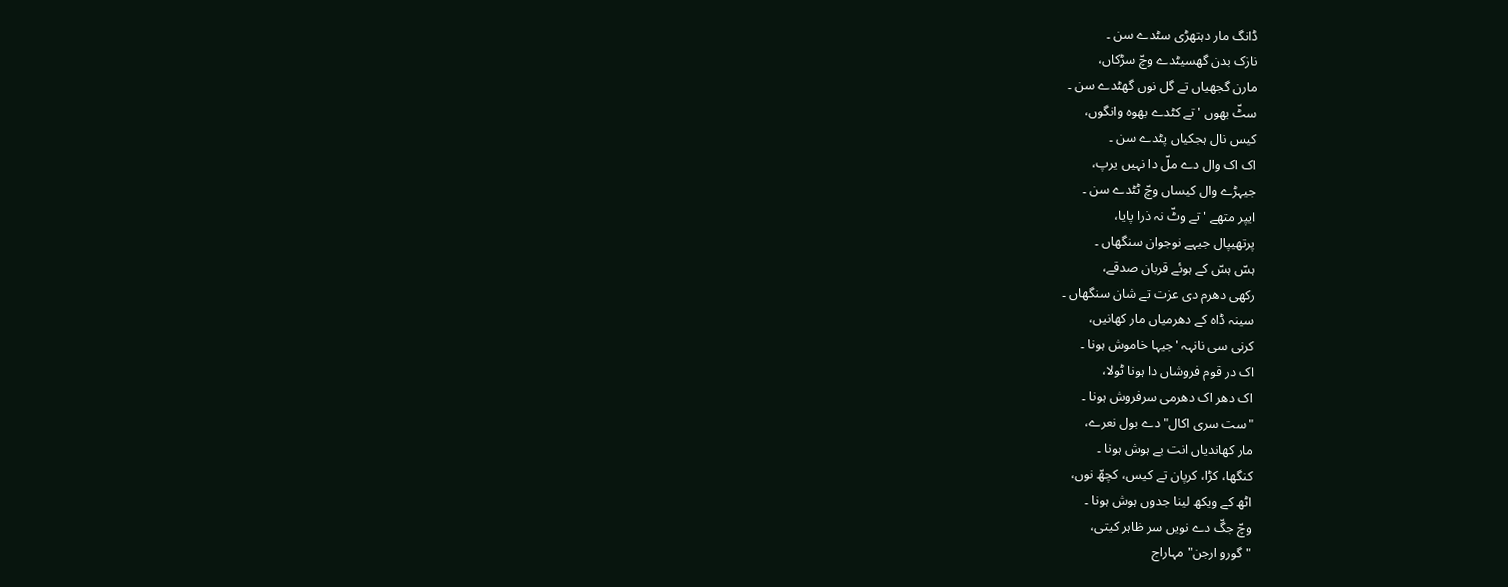ڈانگ مار دہتھڑی سٹدے سن ۔
نازک بدن گھسیٹدے وچّ سڑکاں،
مارن گجھیاں تے گل نوں گھٹدے سن ۔
سٹّ بھوں 'تے کٹدے بھوہ وانگوں،
کیس نال ہجکیاں پٹدے سن ۔
اک اک وال دے ملّ دا نہیں یرپ،
جیہڑے وال کیساں وچّ ٹٹدے سن ۔
ایپر متھے 'تے وٹّ نہ ذرا پایا،
پرتھیپال جیہے نوجوان سنگھاں ۔
ہسّ ہسّ کے ہوئے قربان صدقے،
رکھی دھرم دی عزت تے شان سنگھاں ۔
سینہ ڈاہ کے دھرمیاں مار کھانیں،
کرنی سی نانہہ 'جیہا خاموش ہونا ۔
اک در قوم فروشاں دا ہونا ٹولا،
اک دھر اک دھرمی سرفروش ہونا ۔
"ست سری اکال" دے بول نعرے،
مار کھاندیاں انت بے ہوش ہونا ۔
کنگھا، کڑا، کرپان تے کیس، کچھّ نوں،
اٹھ کے ویکھ لینا جدوں ہوش ہونا ۔
وچّ جگّ دے نویں سر ظاہر کیتی،
"گورو ارجن" مہاراج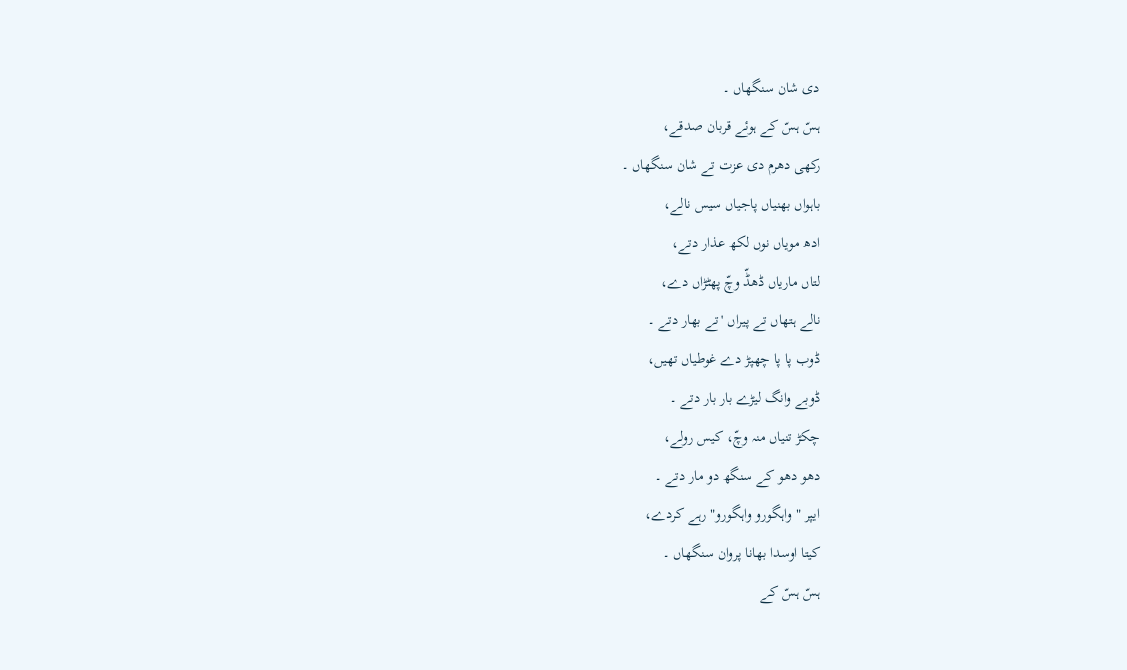دی شان سنگھاں ۔
ہسّ ہسّ کے ہوئے قربان صدقے،
رکھی دھرم دی عزت تے شان سنگھاں ۔
باہواں بھنیاں پاجیاں سیس نالے،
ادھ مویاں نوں لکھ عذار دتے،
لتاں ماریاں ڈھڈّ وچّ پھٹڑاں دے،
نالے ہتھاں تے پیراں 'تے بھار دتے ۔
ڈوب پا پا چھپڑ دے غوطیاں تھیں،
ڈوبے وانگ لیڑے بار بار دتے ۔
چکڑ تنیاں منہ وچّ، کیس رولے،
دھو دھو کے سنگھ دو مار دتے ۔
ایپر "واہگورو واہگورو" رہے کردے،
کیتا اوسدا بھانا پروان سنگھاں ۔
ہسّ ہسّ کے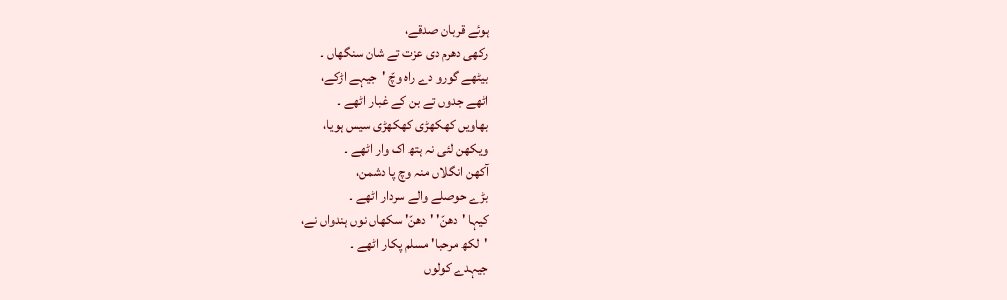ہوئے قربان صدقے،
رکھی دھرم دی عزت تے شان سنگھاں ۔
بیٹھے گورو دے راہ وچّ 'جیہے اڑکے،
اٹھے جدوں تے بن کے غبار اٹھے ۔
بھاویں کھکھڑی کھکھڑی سیس ہویا،
ویکھن لئی نہ ہتھ اک وار اٹھے ۔
آکھن انگلاں منہ وچ پا دشمن،
بڑے حوصلے والے سردار اٹھے ۔
کیہا 'دھنّ' 'دھنّ' سکھاں نوں ہندواں نے،
'لکھ مرحبا' مسلم پکار اٹھے ۔
جیہدے کولوں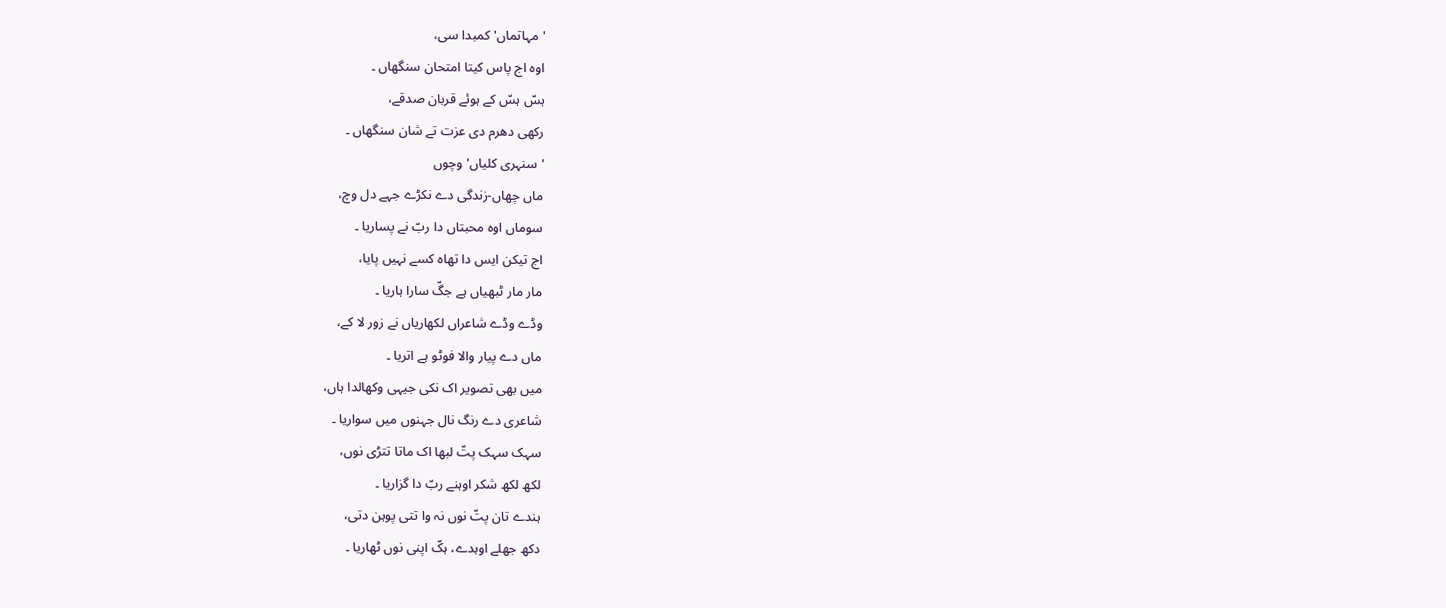'مہاتماں' کمبدا سی،
اوہ اج پاس کیتا امتحان سنگھاں ۔
ہسّ ہسّ کے ہوئے قربان صدقے،
رکھی دھرم دی عزت تے شان سنگھاں ۔
'سنہری کلیاں' وچوں
ماں چھاں-زندگی دے نکڑے جہے دل وچ،
سوماں اوہ محبتاں دا ربّ نے پساریا ۔
اج تیکن ایس دا تھاہ کسے نہیں پایا،
مار مار ٹبھیاں ہے جگّ سارا ہاریا ۔
وڈے وڈے شاعراں لکھاریاں نے زور لا کے،
ماں دے پیار والا فوٹو ہے اتریا ۔
میں بھی تصویر اک نکی جیہی وکھالدا ہاں،
شاعری دے رنگ نال جہنوں میں سواریا ۔
سہک سہک پتّ لبھا اک ماتا تتڑی نوں،
لکھ لکھ شکر اوہنے ربّ دا گزاریا ۔
ہندے تان پتّ نوں نہ وا تتی پوہن دتی،
دکھ جھلے اوہدے، ہکّ اپنی نوں ٹھاریا ۔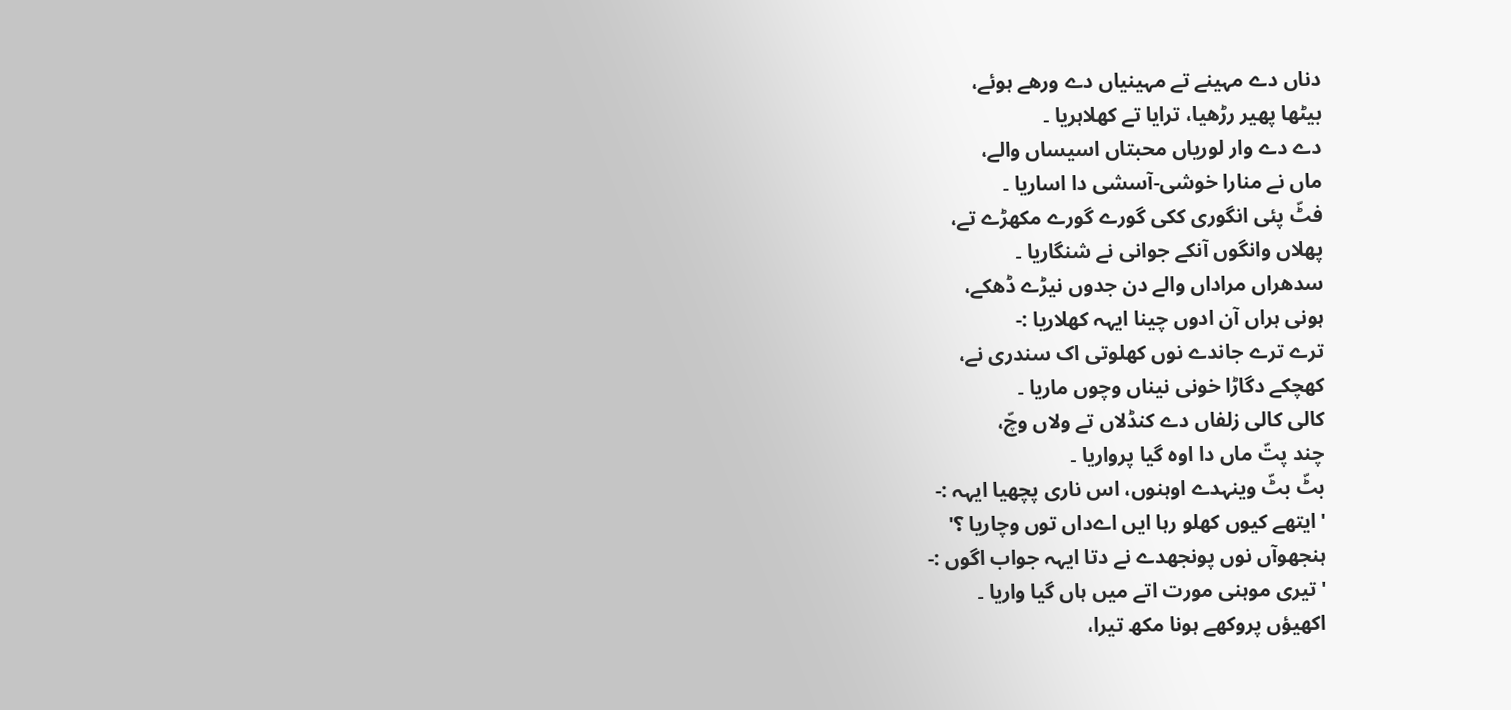دناں دے مہینے تے مہینیاں دے ورھے ہوئے،
بیٹھا پھیر رڑھیا، ترایا تے کھلاہریا ۔
دے دے وار لوریاں محبتاں اسیساں والے،
ماں نے منارا خوشی-آسشی دا اساریا ۔
فٹّ پئی انگوری ککی گورے گورے مکھڑے تے،
پھلاں وانگوں آنکے جوانی نے شنگاریا ۔
سدھراں مراداں والے دن جدوں نیڑے ڈھکے،
ہونی ہراں آن ادوں چینا ایہہ کھلاریا :-
ترے ترے جاندے نوں کھلوتی اک سندری نے،
کھچکے دگاڑا خونی نیناں وچوں ماریا ۔
کالی کالی زلفاں دے کنڈلاں تے ولاں وچّ،
چند پتّ ماں دا اوہ گیا پرواریا ۔
بٹّ بٹّ وینہدے اوہنوں، اس ناری پچھیا ایہہ :-
'ایتھے کیوں کھلو رہا ایں اےداں توں وچاریا ؟'
ہنجھوآں نوں پونجھدے نے دتا ایہہ جواب اگوں :-
'تیری موہنی مورت اتے میں ہاں گیا واریا ۔
اکھیؤں پروکھے ہونا مکھ تیرا،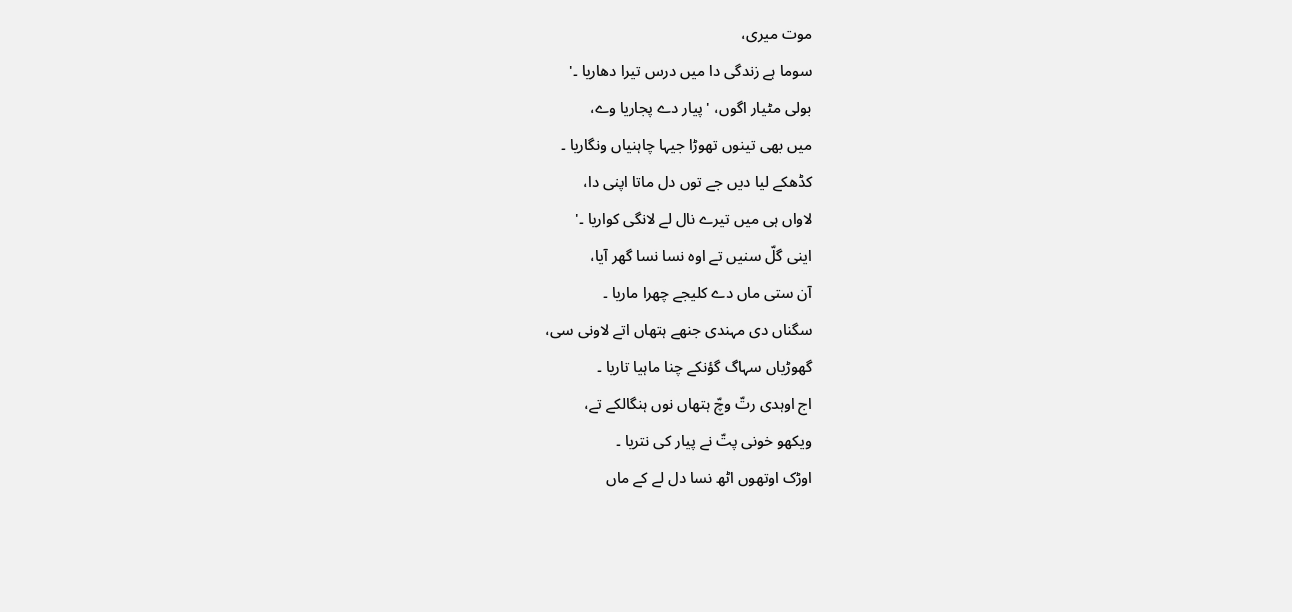موت میری،
سوما ہے زندگی دا میں درس تیرا دھاریا ۔'
بولی مٹیار اگوں، 'پیار دے پجاریا وے،
میں بھی تینوں تھوڑا جیہا چاہنیاں ونگاریا ۔
کڈھکے لیا دیں جے توں دل ماتا اپنی دا،
لاواں ہی میں تیرے نال لے لانگی کواریا ۔'
اینی گلّ سنیں تے اوہ نسا نسا گھر آیا،
آن ستی ماں دے کلیجے چھرا ماریا ۔
سگناں دی مہندی جنھے ہتھاں اتے لاونی سی،
گھوڑیاں سہاگ گؤنکے چنا ماہیا تاریا ۔
اج اوہدی رتّ وچّ ہتھاں نوں ہنگالکے تے،
ویکھو خونی پتّ نے پیار کی نتریا ۔
اوڑک اوتھوں اٹھ نسا دل لے کے ماں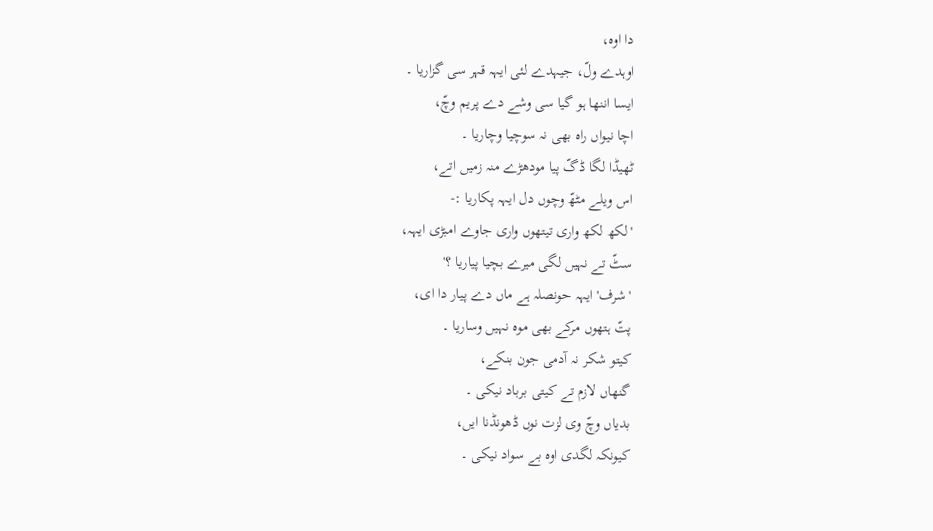دا اوہ،
اوہدے ولّ، جیہدے لئی ایہہ قہر سی گزاریا ۔
ایسا اننھا ہو گیا سی وشے دے پریم وچّ،
اچا نیواں راہ بھی نہ سوچیا وچاریا ۔
ٹھیڈا لگا ڈگّ پیا مودھڑے منہ زمیں اتے،
اس ویلے مٹھّ وچوں دل ایہہ پکاریا :-
'لکھ لکھ واری تیتھوں واری جاوے امبڑی ایہہ،
سٹّ تے نہیں لگی میرے بچیا پیاریا ؟'
'شرف' ایہہ حونصلہ ہے ماں دے پیار دا ای،
پتّ ہتھوں مرکے بھی موہ نہیں وساریا ۔
کیتو شکر نہ آدمی جون بنکے،
گنھاں لازم تے کیتی برباد نیکی ۔
بدیاں وچّ وی لزت نوں ڈھونڈنا ایں،
کیونکہ لگدی اوہ بے سواد نیکی ۔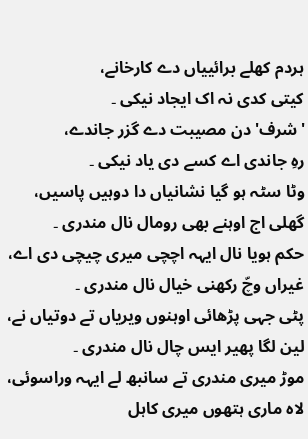ہردم کھلے برائییاں دے کارخانے،
کیتی کدی نہ اک ایجاد نیکی ۔
'شرف' دن مصیبت دے گزر جاندے،
رہِ جاندی اے کسے دی یاد نیکی ۔
وٹا سٹہ ہو گیا نشانیاں دا دوہیں پاسیں،
گھلی اج اوہنے بھی رومال نال مندری ۔
حکم ہویا نال ایہہ اچچی میری چیچی دی اے،
غیراں وچّ رکھنی خیال نال مندری ۔
پٹی جہی پڑھائی اوہنوں ویریاں تے دوتیاں نے،
لین لگا پھیر ایس چال نال مندری ۔
موڑ میری مندری تے سانبھ لے ایہہ وراسوئی،
لاہ ماری ہتھوں میری کاہل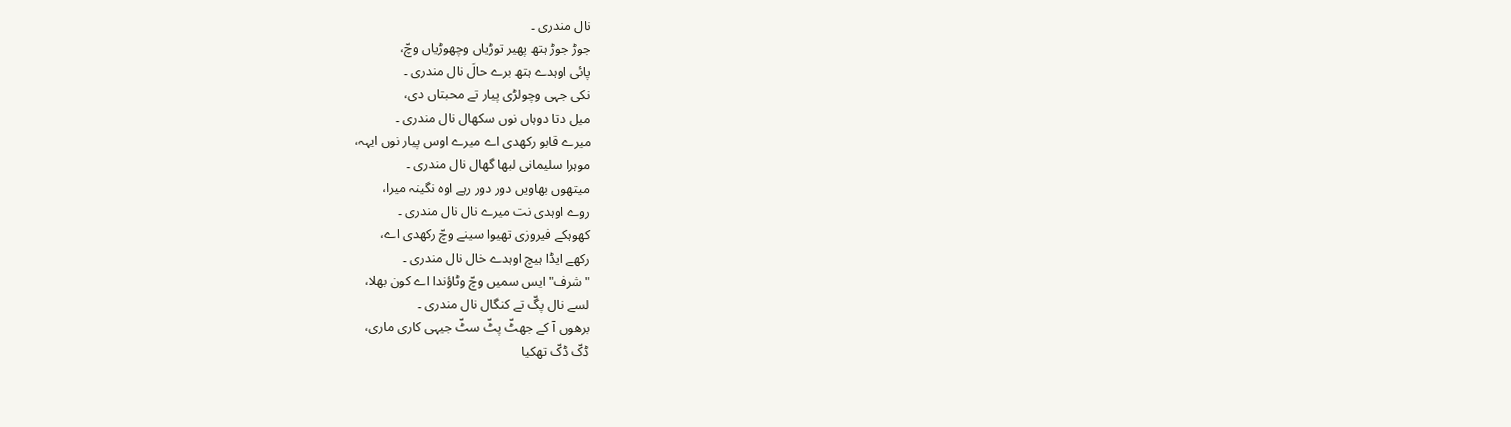نال مندری ۔
جوڑ جوڑ ہتھ پھیر توڑیاں وچھوڑیاں وچّ،
پائی اوہدے ہتھ برے حالَ نال مندری ۔
نکی جہی وچولڑی پیار تے محبتاں دی،
میل دتا دوہاں نوں سکھال نال مندری ۔
میرے قابو رکھدی اے میرے اوس پیار نوں ایہہ،
موہرا سلیمانی لبھا گھال نال مندری ۔
میتھوں بھاویں دور دور رہے اوہ نگینہ میرا،
روے اوہدی نت میرے نال نال مندری ۔
کھوہکے فیروزی تھیوا سینے وچّ رکھدی اے،
رکھے ایڈا ہیچ اوہدے خال نال مندری ۔
"شرف" ایس سمیں وچّ وٹاؤندا اے کون بھلا،
لسے نال پگّ تے کنگال نال مندری ۔
برھوں آ کے جھٹّ پٹّ سٹّ جیہی کاری ماری،
ڈکّ ڈکّ تھکیا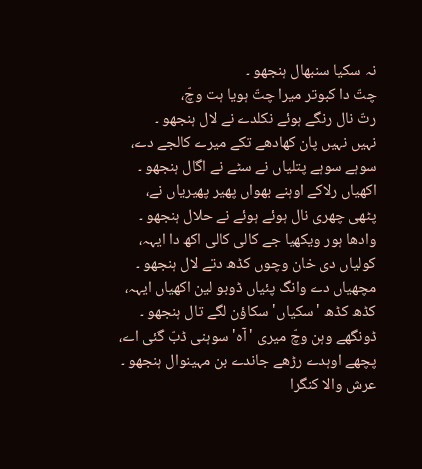نہ سکیا سنبھال ہنجھو ۔
چتّ دا کبوتر میرا چتّ ہویا ہت وچّ،
رتّ نال رنگے ہوئے نکلدے نے لال ہنجھو ۔
نہیں نہیں پان کھادھے تکے میرے کالجے دے،
سوہے سوہے پتلیاں نے سٹے نے اگال ہنجھو ۔
اکھیاں رلاکے اوہنے بھواں پھیر پھیریاں نے،
پٹھی چھری نال ہوئے ہوئے نے حلال ہنجھو ۔
وادھا ہور ویکھیا جے کالی کالی اکھ دا ایہہ،
کولیاں دی خان وچوں کڈھ دتے لال ہنجھو ۔
مچھیاں دے وانگ پئیاں ڈوبو لین اکھیاں ایہہ،
کڈھ کڈھ 'سکیاں' سکاؤن لگے تال ہنجھو ۔
ڈونگھے وہن وچّ میری 'آہ' سوہنی ڈبّ گئی اے،
پچھے اوہدے رڑھے جاندے بن مہینوال ہنجھو ۔
عرش والا کنگرا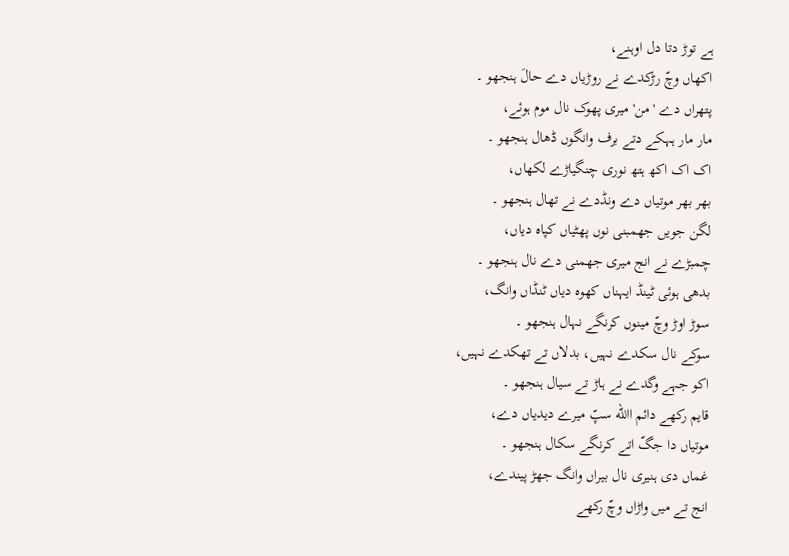ہے توڑ دتا دل اوہنے،
اکھاں وچّ رڑکدے نے روڑیاں دے حالَ ہنجھو ۔
پتھراں دے 'من' میری پھوک نال موم ہوئے،
مار مار ہہکے دتے برف وانگوں ڈھال ہنجھو ۔
اک اک اکھ ہتھ نوری چنگیاڑے لکھاں،
بھر بھر موتیاں دے ونڈدے نے تھال ہنجھو ۔
لگن جویں جھمبنی نوں پھٹیاں کپاہ دیاں،
چمبڑے نے انج میری جھمنی دے نال ہنجھو ۔
بدھی ہوئی ٹینڈ ایہناں کھوہ دیاں ٹنڈاں وانگ،
سوڑ اوڑ وچّ مینوں کرنگے نہال ہنجھو ۔
سوکے نال سکدے نہیں، بدلاں تے تھکدے نہیں،
اکو جہے وگدے نے ہاڑ تے سیال ہنجھو ۔
قایم رکھے دائم االله سپّ میرے دیدیاں دے،
موتیاں دا جگّ اتے کرنگے سکال ہنجھو ۔
غماں دی ہنیری نال بیراں وانگ جھڑ پیندے،
انج تے میں واڑاں وچّ رکھے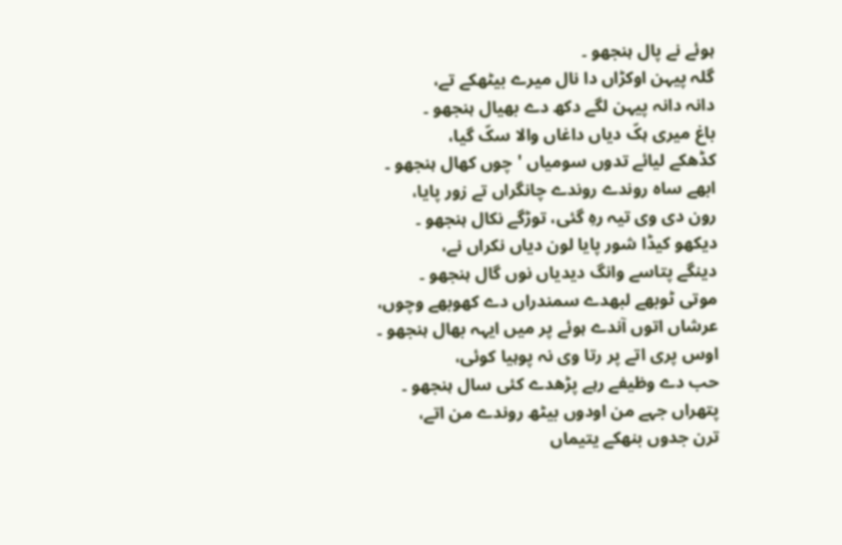ہوئے نے پال ہنجھو ۔
گلہ پیہن اوکڑاں دا نال میرے بیٹھکے تے،
دانہ دانہ پیہن لگے دکھ دے بھیال ہنجھو ۔
باغ میری ہکّ دیاں داغاں والا سکّ گیا،
کڈھکے لیائے تدوں سومیاں 'چوں کھال ہنجھو ۔
ابھے ساہ روندے روندے چانگراں تے زور پایا،
رون دی وی تیہ رہِ گئی، توڑگے نکال ہنجھو ۔
دیکھو کیڈا شور پایا لون دیاں نکراں نے،
دینگے پتاسے وانگ دیدیاں نوں گال ہنجھو ۔
موتی ٹوبھے لبھدے سمندراں دے کھوبھے وچوں،
عرشاں اتوں آندے ہوئے پر میں ایہہ بھال ہنجھو ۔
اوس پری اتے پر رتا وی نہ پوہیا کوئی،
حب دے وظیفے رہے پڑھدے کئی سال ہنجھو ۔
پتھراں جہے من اودوں بیٹھ روندے من اتے،
ترن جدوں بنھکے یتیماں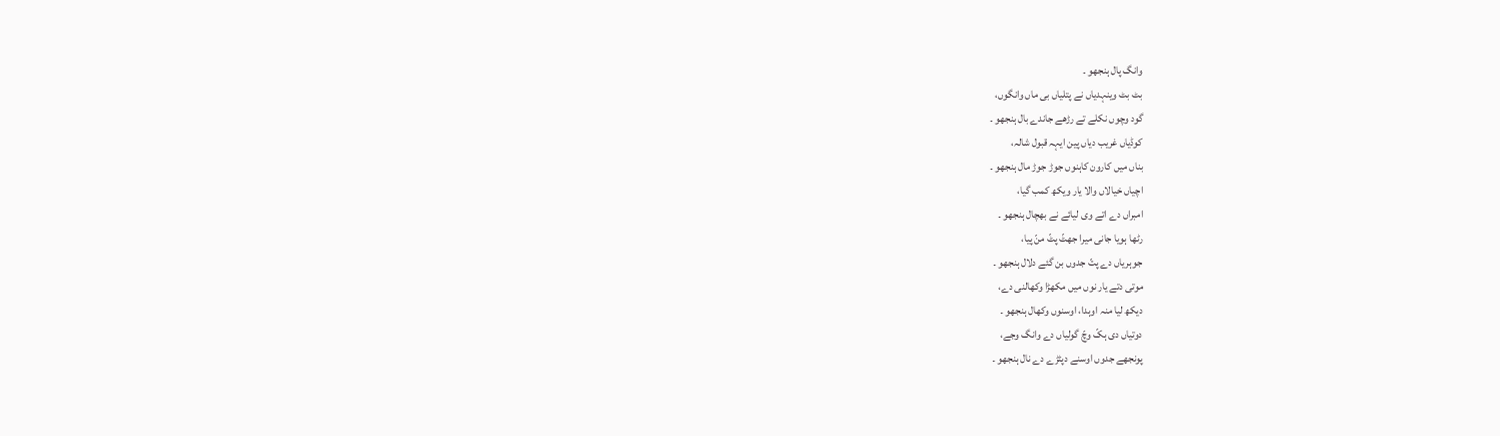وانگ پال ہنجھو ۔
بٹ بٹ وینہدیاں نے پتلیاں بی ماں وانگوں،
گود وچوں نکلے تے رڑھے جاندے بال ہنجھو ۔
کوڈیاں غریب دیاں پین ایہہ قبول شالہ،
بناں میں کارون کاہنوں جوڑ جوڑ مال ہنجھو ۔
اچیاں خیالاں والا یار ویکھ کمب گیا،
امبراں دے اتے وی لیائے نے بھچال ہنجھو ۔
رٹھا ہویا جانی میرا جھٹّ پٹّ منّ پیا،
جوہریاں دے پتّ جدوں بن گئے دلال ہنجھو ۔
موتی دتے یار نوں میں مکھڑا وکھالنی دے،
دیکھ لیا منہ اوہدا، اوسنوں وکھال ہنجھو ۔
دوتیاں دی ہکّ وچّ گولیاں دے وانگ وجے،
پونجھے جدوں اوسنے دپٹڑے دے نال ہنجھو ۔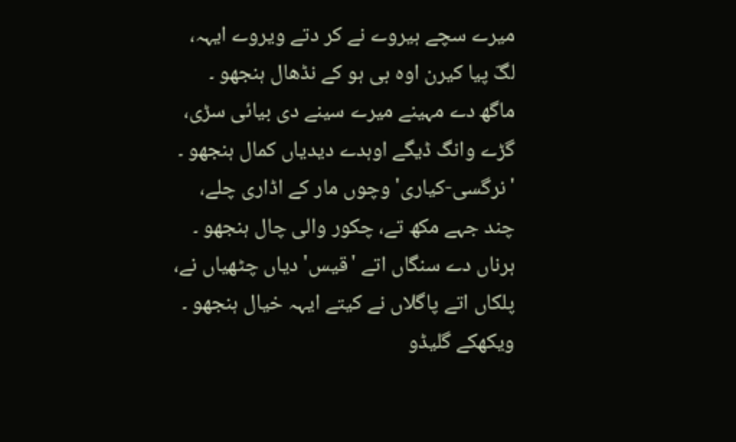میرے سچے ہیروے نے کر دتے ویروے ایہہ،
لگّ پیا کیرن اوہ بی ہو کے نڈھال ہنجھو ۔
ماگھ دے مہینے میرے سینے دی بیائی سڑی،
گڑے وانگ ڈیگے اوہدے دیدیاں کمال ہنجھو ۔
'نرگسی-کیاری' وچوں مار کے اڈاری چلے،
چند جہے مکھ تے، چکور والی چال ہنجھو ۔
ہرناں دے سنگاں اتے 'قیس' دیاں چٹھیاں نے،
پلکاں اتے پاگلاں نے کیتے ایہہ خیال ہنجھو ۔
ویکھکے گلیڈو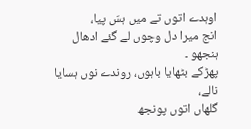اوہدے اتوں تے میں ہسّ پیا،
انج میرا دل وچوں لے گئے ادھال ہنجھو ۔
پھڑکے بٹھایا باہوں، روندے نوں ہسایا نالے،
گلھاں اتوں پونجھ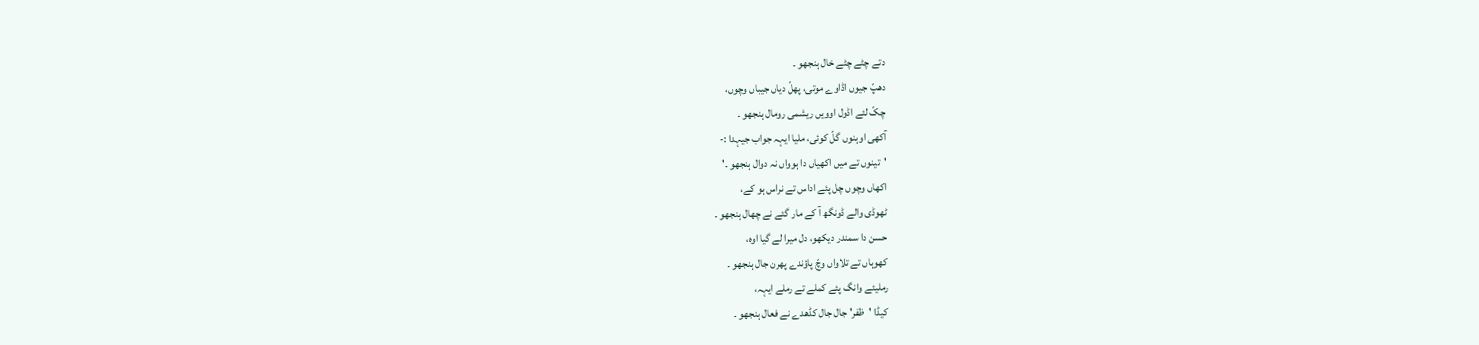دتے چٹے چٹے خال ہنجھو ۔
دھپّ جیوں اڈاوے موتی، پھلّ دیاں جیباں وچوں،
چکّ لئے اڈول اوویں ریشمی رومال ہنجھو ۔
آکھی اوہنوں گلّ کوئی، ملیا ایہہ جواب جیہدا :-
'تینوں تے میں اکھیاں دا ہوواں نہ دوال ہنجھو ۔'
اکھاں وچوں چل پئے اداس تے نراس ہو کے،
ٹھوڈی والے ڈونگھ آ کے مار گئے نے چھال ہنجھو ۔
حسن دا سمندر دیکھو، دل میرا لے گیا اوہ،
کھوہاں تے تلاواں وچّ پاؤندے پھرن جال ہنجھو ۔
رملیئے وانگ پئے کملے تے رملے ایہہ،
کیڈا 'ظفر' جال جال کڈھدے نے فعال ہنجھو ۔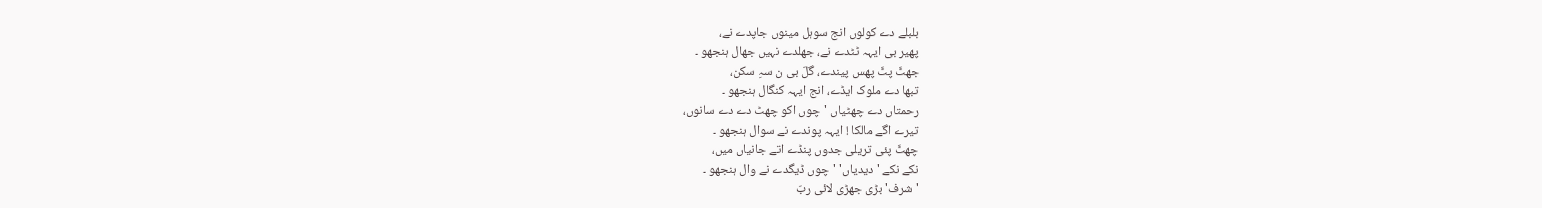بلبلے دے کولوں انج سوہل مینوں جاپدے نے،
پھیر بی ایہہ ٹٹدے نے، جھلدے نہیں جھال ہنجھو ۔
جھٹّ پٹّ پھس پیندے، گلّ بی ن سہِ سکن،
تبھا دے ملوک ایڈے، انج ایہہ کنگال ہنجھو ۔
رحمتاں دے چھٹیاں 'چوں اکو چھٹ دے دے سانوں،
تیرے اگے مالکا ! ایہہ پوندے نے سوال ہنجھو ۔
چھٹّ پئی تریلی جدوں پنڈے اتے جانیاں میں،
نکے نکے 'دیدیاں' 'چوں ڈیگدے نے وال ہنجھو ۔
'شرف' بڑی جھڑی لائی ربّ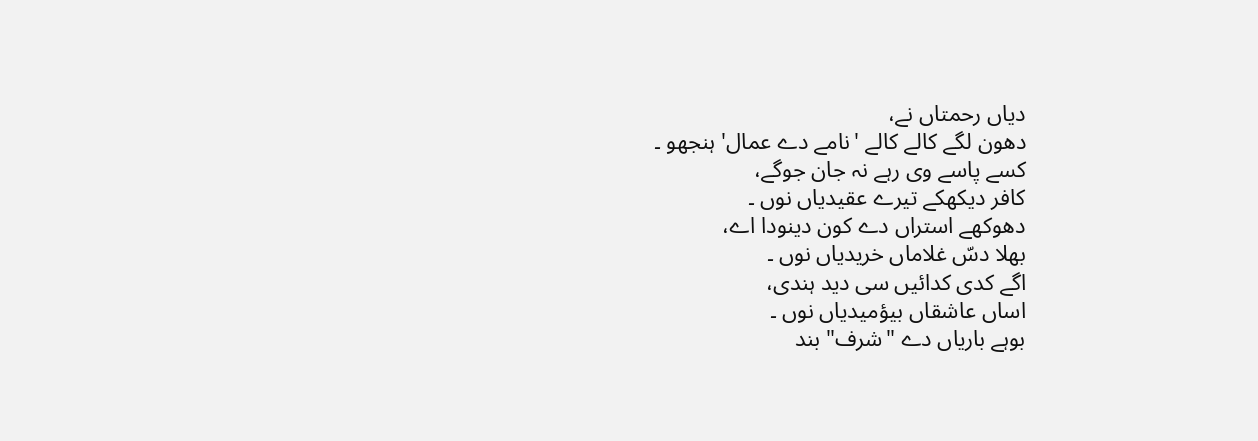دیاں رحمتاں نے،
دھون لگے کالے کالے 'نامے دے عمال' ہنجھو ۔
کسے پاسے وی رہے نہ جان جوگے،
کافر دیکھکے تیرے عقیدیاں نوں ۔
دھوکھے استراں دے کون دینودا اے،
بھلا دسّ غلاماں خریدیاں نوں ۔
اگے کدی کدائیں سی دید ہندی،
اساں عاشقاں بیؤمیدیاں نوں ۔
بوہے باریاں دے "شرف" بند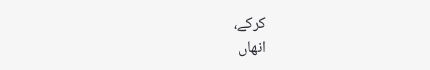کرکے،
انھاں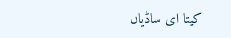کیتا ای ساڈیاں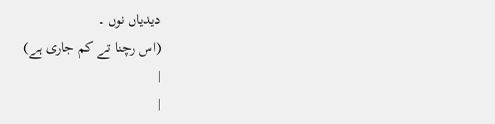دیدیاں نوں ۔
(اس رچنا تے کم جاری ہے)
|
|